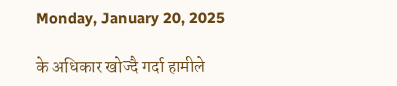Monday, January 20, 2025

के अधिकार खोज्दै गर्दा हामीले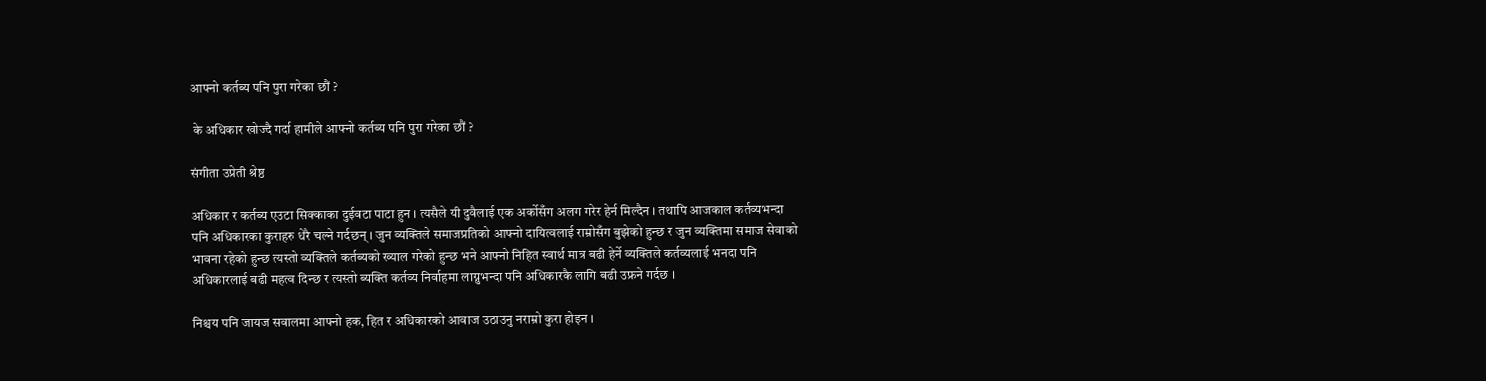आफ्नो कर्तब्य पनि पुरा गरेका छौं ?

 के अधिकार खोज्दै गर्दा हामीले आफ्नो कर्तब्य पनि पुरा गरेका छौं ?

संगीता उप्रेती श्रेष्ठ

अधिकार र कर्तब्य एउटा सिक्काका दुईवटा पाटा हुन । त्यसैले यी दुवैलाई एक अर्कोसँग अलग गरेर हेर्न मिल्दैन । तथापि आजकाल कर्तव्यभन्दा पनि अधिकारका कुराहरु धेरै चल्ने गर्दछन् । जुन व्यक्तिले समाजप्रतिको आफ्नो दायित्वलाई राम्रोसँग बुझेको हुन्छ र जुन व्यक्तिमा समाज सेवाको भावना रहेको हुन्छ त्यस्तो व्यक्तिले कर्तब्यको ख्याल गरेको हुन्छ भने आफ्नो निहित स्वार्थ मात्र बढी हेर्ने व्यक्तिले कर्तव्यलाई भनदा पनि अधिकारलाई बढी महत्व दिन्छ र त्यस्तो ब्यक्ति कर्तव्य निर्वाहमा लाग्नुभन्दा पनि अधिकारकै लागि बढी उफ्रने गर्दछ ।

निश्चय पनि जायज सवालमा आफ्नो हक, हित र अधिकारको आवाज उठाउनु नराम्रो कुरा होइन ।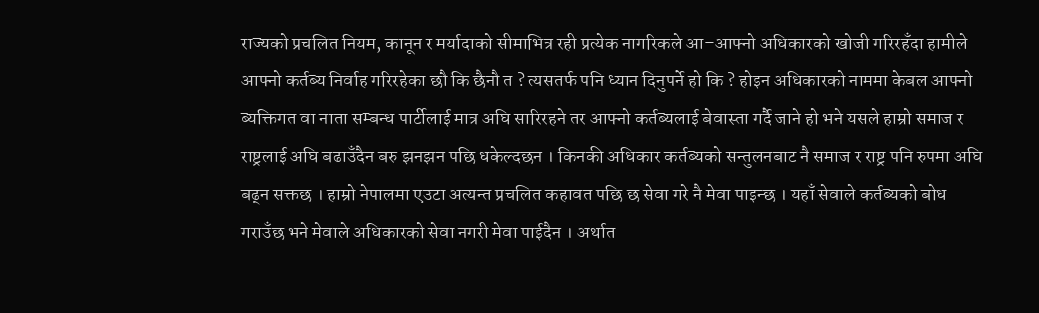राज्यको प्रचलित नियम, कानून र मर्यादाको सीमाभित्र रही प्रत्येक नागरिकले आ–आफ्नो अधिकारको खोजी गरिरहँदा हामीले आफ्नो कर्तब्य निर्वाह गरिरहेका छौ कि छैनौ त ? त्यसतर्फ पनि ध्यान दिनुपर्ने हो कि ? होइन अधिकारको नाममा केबल आफ्नो ब्यक्तिगत वा नाता सम्बन्ध पार्टीलाई मात्र अघि सारिरहने तर आफ्नो कर्तब्यलाई बेवास्ता गर्दै जाने हो भने यसले हाम्रो समाज र राष्ट्रलाई अघि बढाउँदैन बरु झनझन पछि धकेल्दछन । किनकी अधिकार कर्तब्यको सन्तुलनबाट नै समाज र राष्ट्र पनि रुपमा अघि बढ्न सक्तछ । हाम्रो नेपालमा एउटा अत्यन्त प्रचलित कहावत पछि छ सेवा गरे नै मेवा पाइन्छ । यहाँ सेवाले कर्तब्यको बोध गराउँछ भने मेवाले अधिकारको सेवा नगरी मेवा पाईदैन । अर्थात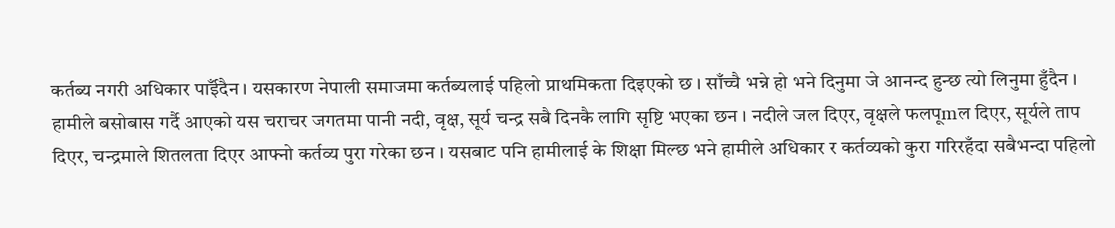कर्तब्य नगरी अधिकार पाईँदैन । यसकारण नेपाली समाजमा कर्तब्यलाई पहिलो प्राथमिकता दिइएको छ । साँच्चै भन्ने हो भने दिनुमा जे आनन्द हुन्छ त्यो लिनुमा हुँदैन । हामीले बसोबास गर्दै आएको यस चराचर जगतमा पानी नदी, वृक्ष, सूर्य चन्द्र सबै दिनकै लागि सृष्टि भएका छन । नदीले जल दिएर, वृक्षले फलपूmल दिएर, सूर्यले ताप दिएर, चन्द्रमाले शितलता दिएर आफ्नो कर्तव्य पुरा गरेका छन । यसबाट पनि हामीलाई के शिक्षा मिल्छ भने हामीले अधिकार र कर्तव्यको कुरा गरिरहँदा सबैभन्दा पहिलो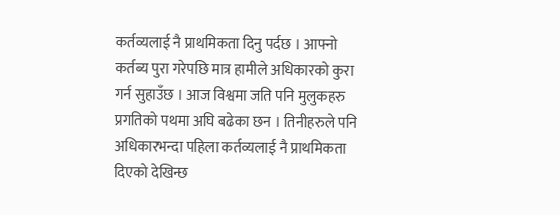कर्तव्यलाई नै प्राथमिकता दिनु पर्दछ । आफ्नो कर्तब्य पुरा गरेपछि मात्र हामीले अधिकारको कुरा गर्न सुहाउँछ । आज विश्वमा जति पनि मुलुकहरु प्रगतिको पथमा अघि बढेका छन । तिनीहरुले पनि अधिकारभन्दा पहिला कर्तव्यलाई नै प्राथमिकता दिएको देखिन्छ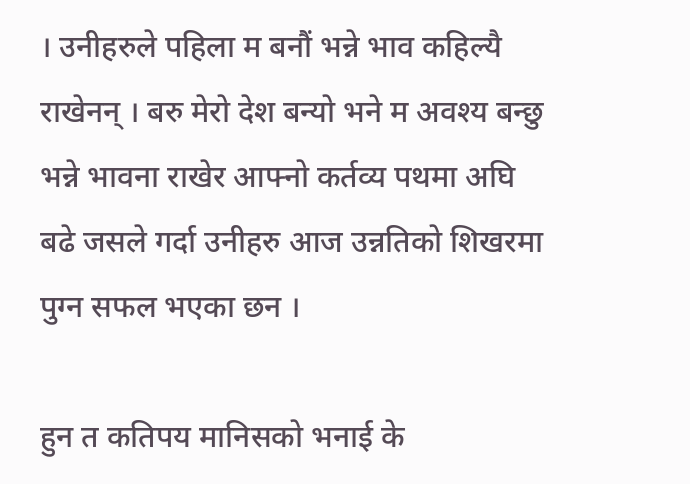। उनीहरुले पहिला म बनौं भन्ने भाव कहिल्यै राखेनन् । बरु मेरो देश बन्यो भने म अवश्य बन्छु भन्ने भावना राखेर आफ्नो कर्तव्य पथमा अघि बढे जसले गर्दा उनीहरु आज उन्नतिको शिखरमा पुग्न सफल भएका छन ।

हुन त कतिपय मानिसको भनाई के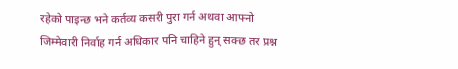रहेको पाइन्छ भने कर्तव्य कसरी पुरा गर्न अथवा आफ्नो जिम्मेवारी निर्वाह गर्न अधिकार पनि चाहिने हुन् सक्छ तर प्रश्न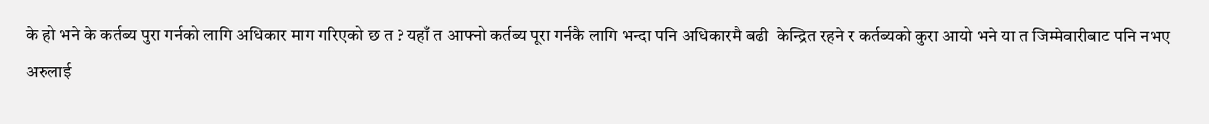के हो भने के कर्तब्य पुरा गर्नको लागि अधिकार माग गरिएको छ त ? यहाँ त आफ्नो कर्तब्य पूरा गर्नकै लागि भन्दा पनि अधिकारमै बढी  केन्द्रित रहने र कर्तब्यको कुरा आयो भने या त जिम्मेवारीबाट पनि नभए अरुलाई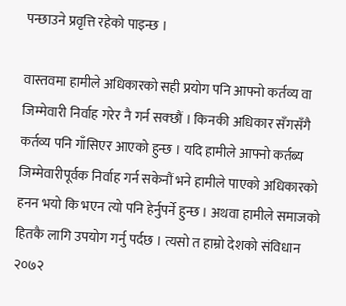पन्छाउने प्रवृत्ति रहेको पाइन्छ ।

वास्तवमा हामीले अधिकारको सही प्रयोग पनि आफ्नो कर्तव्य वा जिम्मेवारी निर्वाह गरेर नै गर्न सक्छौं । किनकी अधिकार सँगसँगै कर्तव्य पनि गाँसिएर आएको हुन्छ । यदि हामीले आफ्नो कर्तब्य जिम्मेवारीपूर्वक निर्वाह गर्न सकेनौं भने हामीले पाएको अधिकारको हनन भयो कि भएन त्यो पनि हेर्नुपर्ने हुन्छ । अथवा हामीले समाजको हितकै लागि उपयोग गर्नु पर्दछ । त्यसो त हाम्रो देशको संविधान २०७२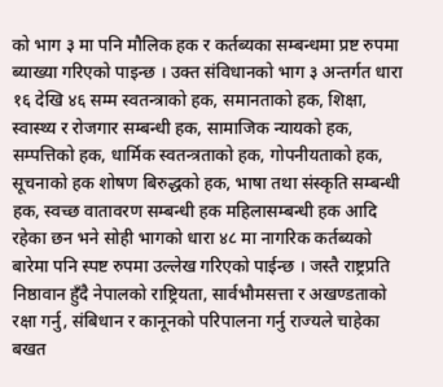को भाग ३ मा पनि मौलिक हक र कर्तब्यका सम्बन्धमा प्रष्ट रुपमा ब्याख्या गरिएको पाइन्छ । उक्त संविधानको भाग ३ अन्तर्गत धारा १६ देखि ४६ सम्म स्वतन्त्राको हक, समानताको हक, शिक्षा, स्वास्थ्य र रोजगार सम्बन्धी हक, सामाजिक न्यायको हक, सम्पत्तिको हक, धार्मिक स्वतन्त्रताको हक, गोपनीयताको हक, सूचनाको हक शोषण बिरुद्धको हक, भाषा तथा संस्कृति सम्बन्धी हक, स्वच्छ वातावरण सम्बन्धी हक महिलासम्बन्धी हक आदि रहेका छन भने सोही भागको धारा ४८ मा नागरिक कर्तब्यको बारेमा पनि स्पष्ट रुपमा उल्लेख गरिएको पाईन्छ । जस्तै राष्ट्रप्रति निष्ठावान हुँदै नेपालको राष्ट्रियता, सार्वभौमसत्ता र अखण्डताको रक्षा गर्नु, संबिधान र कानूनको परिपालना गर्नु राज्यले चाहेका बखत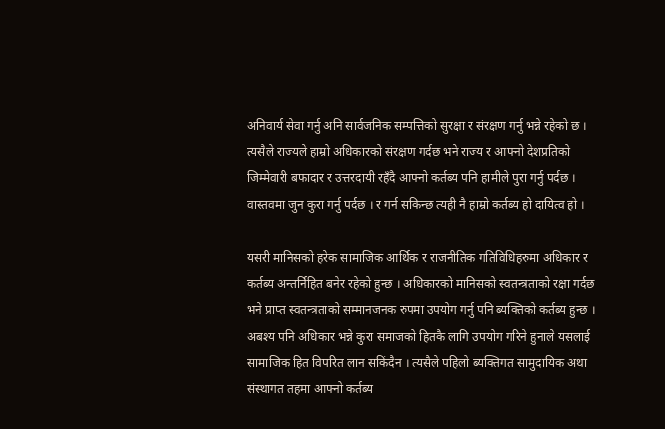अनिवार्य सेवा गर्नु अनि सार्वजनिक सम्पत्तिको सुरक्षा र संरक्षण गर्नु भन्ने रहेको छ । त्यसैले राज्यले हाम्रो अधिकारको संरक्षण गर्दछ भने राज्य र आफ्नो देशप्रतिको जिम्मेवारी बफादार र उत्तरदायी रहँदै आफ्नो कर्तब्य पनि हामीले पुरा गर्नु पर्दछ । वास्तवमा जुन कुरा गर्नु पर्दछ । र गर्न सकिन्छ त्यही नै हाम्रो कर्तब्य हो दायित्व हो ।

यसरी मानिसको हरेक सामाजिक आर्थिक र राजनीतिक गतिविधिहरुमा अधिकार र कर्तब्य अन्तर्निहित बनेर रहेको हुन्छ । अधिकारको मानिसको स्वतन्त्रताको रक्षा गर्दछ भने प्राप्त स्वतन्त्रताको सम्मानजनक रुपमा उपयोग गर्नु पनि ब्यक्तिको कर्तब्य हुन्छ । अबश्य पनि अधिकार भन्ने कुरा समाजको हितकै लागि उपयोग गरिने हुनाले यसलाई सामाजिक हित विपरित लान सकिंदैन । त्यसैले पहिलो ब्यक्तिगत सामुदायिक अथा संस्थागत तहमा आफ्नो कर्तब्य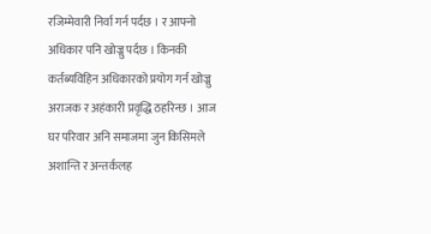रजिम्मेवारी निर्वा गर्न पर्दछ । र आफ्नो अधिकार पनि खोज्नु पर्दछ । किनकी कर्तब्यविहिन अधिकारको प्रयोग गर्न खोज्नु अराजक र अहंकारी प्रवृद्धि ठहरिन्छ । आज घर परिवार अनि समाजमा जुन किसिमले अशान्ति र अन्तर्कलह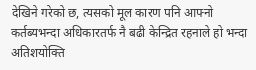देखिने गरेको छ, त्यसको मूल कारण पनि आफ्नो कर्तब्यभन्दा अधिकारतर्फ नै बढी केन्द्रित रहनाले हो भन्दा अतिशयोक्ति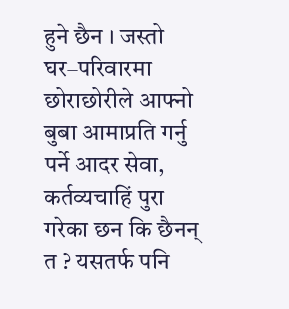हुने छैन । जस्तो घर–परिवारमा छोराछोरीले आफ्नो बुबा आमाप्रति गर्नु पर्ने आदर सेवा, कर्तव्यचाहिं पुरा गरेका छन कि छैनन् त ? यसतर्फ पनि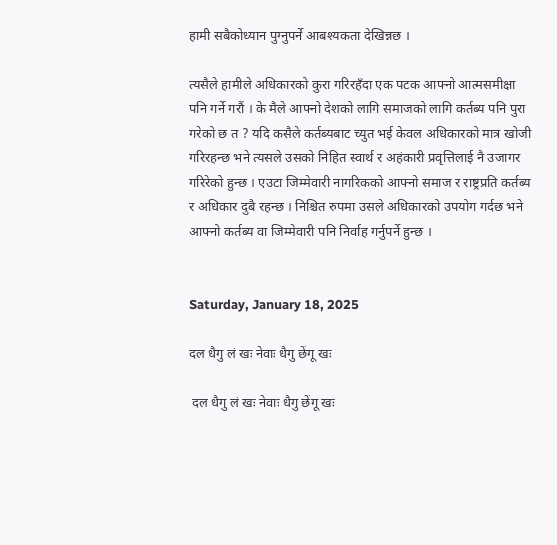हामी सबैकोध्यान पुग्नुपर्ने आबश्यकता देखिन्नछ ।

त्यसैले हामीले अधिकारको कुरा गरिरहँदा एक पटक आफ्नो आत्मसमीक्षा पनि गर्ने गरौं । के मैले आफ्नो देशको लागि समाजको लागि कर्तब्य पनि पुरा गरेको छ त ? यदि कसैले कर्तब्यबाट च्युत भई केवल अधिकारको मात्र खोजी गरिरहन्छ भने त्यसले उसको निहित स्वार्थ र अहंकारी प्रवृत्तिलाई नै उजागर गरिरेको हुन्छ । एउटा जिम्मेवारी नागरिकको आफ्नो समाज र राष्ट्रप्रति कर्तब्य र अधिकार दुबै रहन्छ । निश्चित रुपमा उसले अधिकारको उपयोग गर्दछ भने आफ्नो कर्तब्य वा जिम्मेवारी पनि निर्वाह गर्नुपर्ने हुन्छ ।


Saturday, January 18, 2025

दल धैगु लं खः नेवाः धैगु छेंगू खः

 दल धैगु लं खः नेवाः धैगु छेंगू खः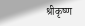श्रीकृष्ण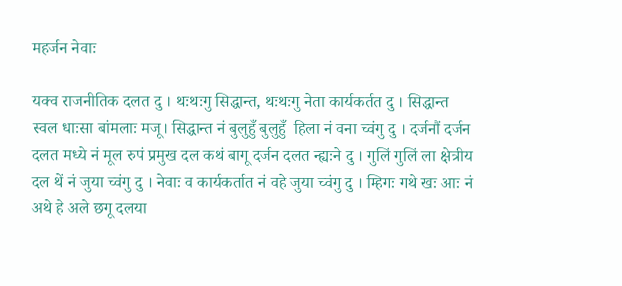महर्जन नेवाः

यक्व राजनीतिक दलत दु । थःथःगु सिद्धान्त, थःथःगु नेता कार्यकर्तत दु । सिद्धान्त स्वल धाःसा बांमलाः मजू। सिद्धान्त नं बुलुहुँ बुलुहुँ  हिला नं वना च्वंगु दु । दर्जनौं दर्जन दलत मध्ये नं मूल रुपं प्रमुख दल कथं बागू दर्जन दलत न्ह्यःने दु । गुलिं गुलिं ला क्षेत्रीय दल थें नं जुया च्वंगु दु । नेवाः व कार्यकर्तात नं वहे जुया च्वंगु दु । म्हिगः गथे खः आः नं अथे हे अले छगू दलया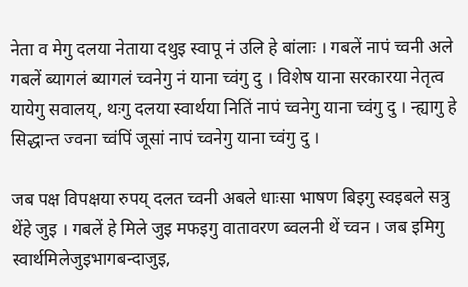नेता व मेगु दलया नेताया दथुइ स्वापू नं उलि हे बांलाः । गबलें नापं च्वनी अले गबलें ब्यागलं ब्यागलं च्वनेगु नं याना च्वंगु दु । विशेष याना सरकारया नेतृत्व यायेगु सवालय्, थःगु दलया स्वार्थया नितिं नापं च्वनेगु याना च्वंगु दु । न्ह्यागु हे सिद्धान्त ज्वना च्वंपिं जूसां नापं च्वनेगु याना च्वंगु दु ।

जब पक्ष विपक्षया रुपय् दलत च्वनी अबले धाःसा भाषण बिइगु स्वइबले सत्रु थेंहे जुइ । गबलें हे मिले जुइ मफइगु वातावरण ब्वलनी थें च्वन । जब इमिगु स्वार्थमिलेजुइभागबन्दाजुइ,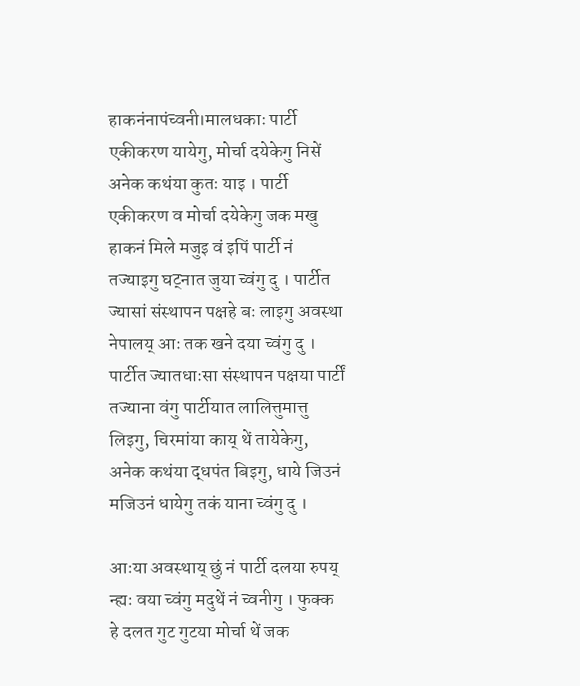हाकनंनापंच्वनी।मालधकाः पार्टी एकीकरण यायेगु, मोर्चा दयेकेगु निसें अनेक कथंया कुतः याइ । पार्टी  एकीकरण व मोर्चा दयेकेगु जक मखु हाकनं मिले मजुइ वं इपिं पार्टी नं तज्याइगु घट्नात जुया च्वंगु दु । पार्टीत ज्यासां संस्थापन पक्षहे बः लाइगु अवस्था नेपालय् आः तक खने दया च्वंगु दु । पार्टीत ज्यातधाःसा संस्थापन पक्षया पार्टीं तज्याना वंगु पार्टीयात लालित्तुमात्तु लिइगु, चिरमांया काय् थें तायेकेगु, अनेक कथंया द्धपंत बिइगु, धाये जिउनं मजिउनं धायेगु तकं याना च्वंगु दु ।

आःया अवस्थाय् छुं नं पार्टी दलया रुपय् न्ह्यः वया च्वंगु मदुथें नं च्वनीगु । फुक्क हे दलत गुट गुटया मोर्चा थें जक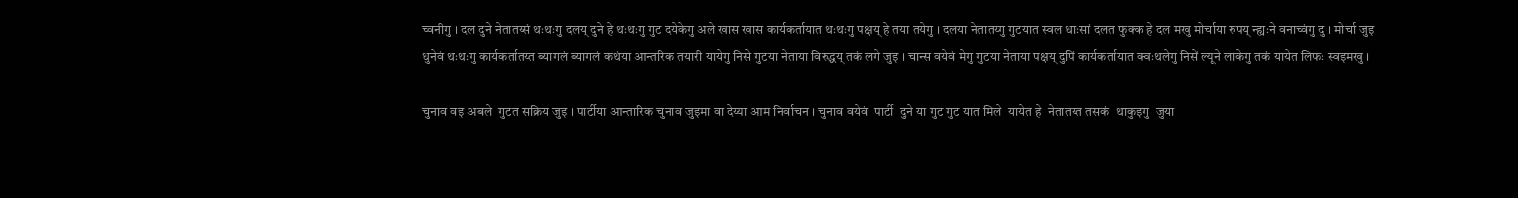च्वनीगु । दल दुने नेतातय्सं थःथःगु दलय् दुने हे थःथःगु गुट दयेकेगु अले खास खास कार्यकर्तायात थःथःगु पक्षय् हे तया तयेगु । दलया नेतातय्गु गुटयात स्वल धाःसां दलत फुक्क हे दल मखु मोर्चाया रुपय् न्ह्यःने वनाच्वंगु दु । मोर्चा जुइ धुनेवं थःथःगु कार्यकर्तातय्त ब्यागलं ब्यागलं कथंया आन्तरिक तयारी यायेगु निसे गुटया नेताया विरुद्धय् तकं लगे जुइ । चान्स वयेवं मेगु गुटया नेताया पक्षय् दुपिं कार्यकर्तायात क्वःथलेगु निसें ल्यूने लाकेगु तकं यायेत लिफः स्वइमखु ।

चुनाव वइ अबले  गुटत सक्रिय जुइ । पार्टीया आन्तारिक चुनाव जुइमा वा देय्या आम निर्वाचन । चुनाव वयेवं  पार्टी  दुने या गुट गुट यात मिले  यायेत हे  नेतातय्त तसकं  थाकुइगु  जुया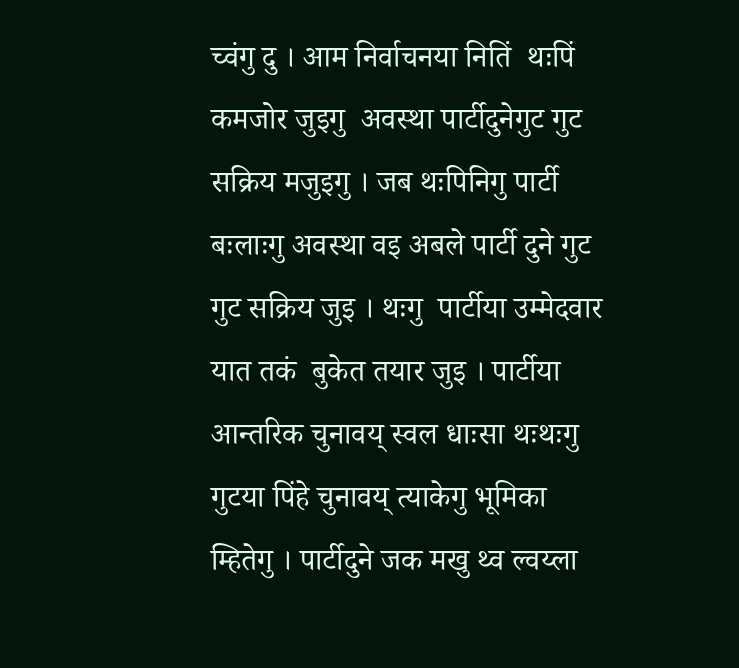च्वंगु दु । आम निर्वाचनया नितिं  थःपिं  कमजोर जुइगु  अवस्था पार्टीदुनेगुट गुट सक्रिय मजुइगु । जब थःपिनिगु पार्टी बःलाःगु अवस्था वइ अबले पार्टी दुने गुट गुट सक्रिय जुइ । थःगु  पार्टीया उम्मेदवार यात तकं  बुकेत तयार जुइ । पार्टीया आन्तरिक चुनावय् स्वल धाःसा थःथःगु गुटया पिंहे चुनावय् त्याकेगु भूमिका म्हितेगु । पार्टीदुने जक मखु थ्व ल्वय्ला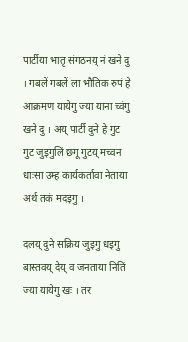पार्टीया भातृ संगठनय् नं खने दु । गबलें गबलें ला भौतिक रुपं हे आक्रमण यायेगु ज्या याना च्वंगु खने दु । अय् पार्टी दुने हे गुट गुट जुइगुलिं छगू गुटय् मच्वन धाःसा उम्ह कार्यकर्तावा नेताया अर्थ तकं मदइगु ।

दलय् दुने सक्रिय जुइगु धइगु बास्तवय् देय् व जनताया नितिं ज्या यायेगु खः । तर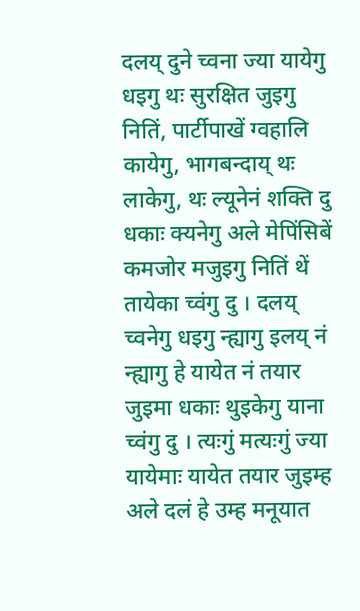दलय् दुने च्वना ज्या यायेगु धइगु थः सुरक्षित जुइगु नितिं, पार्टीपाखें ग्वहालि कायेगु, भागबन्दाय् थः लाकेगु, थः ल्यूनेनं शक्ति दु धकाः क्यनेगु अले मेपिंसिबें कमजोर मजुइगु नितिं थें तायेका च्वंगु दु । दलय् च्वनेगु धइगु न्ह्यागु इलय् नं न्ह्यागु हे यायेत नं तयार जुइमा धकाः थुइकेगु याना च्वंगु दु । त्यःगुं मत्यःगुं ज्या यायेमाः यायेत तयार जुइम्ह अले दलं हे उम्ह मनूयात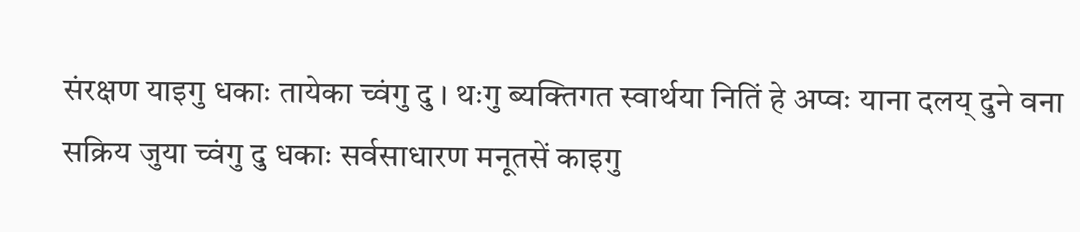संरक्षण याइगु धकाः तायेका च्वंगु दु । थःगु ब्यक्तिगत स्वार्थया नितिं हे अप्वः याना दलय् दुने वना सक्रिय जुया च्वंगु दु धकाः सर्वसाधारण मनूतसें काइगु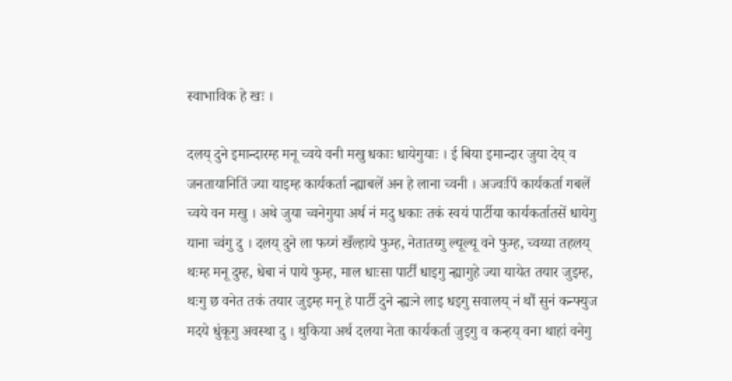स्वाभाविक हे खः ।

दलय् दुने इमान्दारम्ह मनू च्वये वनी मखु धकाः धायेगुयाः । ई बिया इमान्दार जुया देय् व जनतायानितिं ज्या याइम्ह कार्यकर्ता न्ह्याबलें अन हे लाना च्वनी । अज्वःपिं कार्यकर्ता गबलें च्वये वन मखु । अथे जुया च्वनेगुया अर्थ नं मदु धकाः तकं स्वयं पार्टीया कार्यकर्तातसें धायेगु याना च्वंगु दु । दलय् दुने ला फय्गं खँल्हाये फुम्ह, नेतातय्गु ल्यूल्यू वने फुम्ह, च्वय्या तहलय् थःम्ह मनू दुम्ह, धेबा नं पाये फुम्ह, माल धाःसा पार्टीं धाइगु न्ह्यागुहे ज्या यायेत तयार जुइम्ह, थःगु छ वनेत तकं तयार जुइम्ह मनू हे पार्टी दुने न्ह्यःने लाइ धइगु सवालय् नं थौं सुनं कन्फ्युज मदये धुंकूगु अवस्था दु । थुकिया अर्थ दलया नेता कार्यकर्ता जुइगु व कन्हय् वना थाहां वनेगु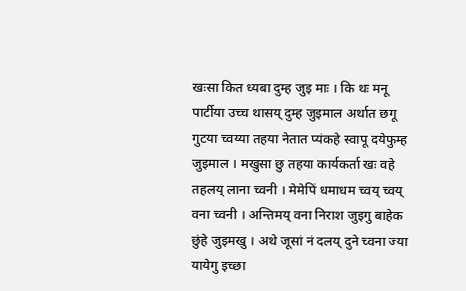खःसा कित ध्यबा दुम्ह जुइ माः । कि थः मनू पार्टीया उच्च थासय् दुम्ह जुइमाल अर्थात छगू गुटया च्वय्या तहया नेतात प्यंकहे स्वापू दयेफुम्ह जुइमाल । मखुसा छु तहया कार्यकर्ता खः वहे तहलय् लाना च्वनी । मेमेपिं धमाधम च्वय् च्वय् वना च्वनी । अन्तिमय् वना निराश जुइगु बाहेक छुंहे जुइमखु । अथे जूसां नं दलय् दुने च्वना ज्या यायेगु इच्छा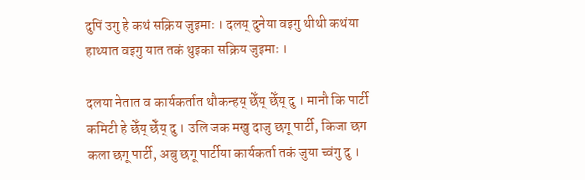दुपिं उगु हे कथं सक्रिय जुइमाः । दलय् दुनेया वइगु थीथी कथंया हाथ्यात वइगु यात तकं थुइका सक्रिय जुइमाः ।

दलया नेतात व कार्यकर्तात थौकन्हय् छेँय् छेँय् दु । मानौ कि पार्टी कमिटी हे छेँय् छेँय् दु । उलि जक मखु दाजु छगू पार्टी, किजा छग कला छगू पार्टी, अबु छगू पार्टीया कार्यकर्ता तकं जुया च्वंगु दु ।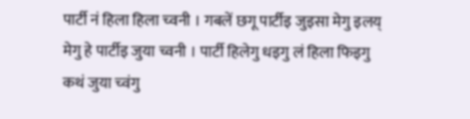पार्टी नं हिला हिला च्वनी । गबलें छगू पार्टीइ जुइसा मेगु इलय् मेगु हे पार्टीइ जुया च्वनी । पार्टी हिलेगु धइगु लं हिला फिइगु कथं जुया च्वंगु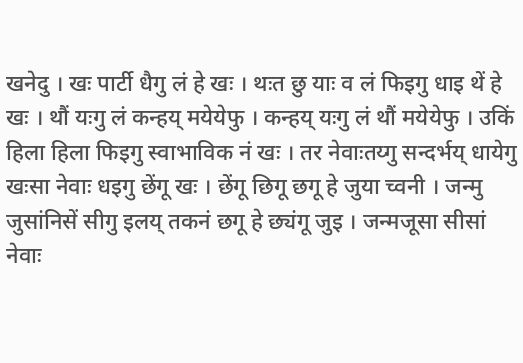खनेदु । खः पार्टी धैगु लं हे खः । थःत छु याः व लं फिइगु धाइ थें हे खः । थौं यःगु लं कन्हय् मयेयेफु । कन्हय् यःगु लं थौं मयेयेफु । उकिं हिला हिला फिइगु स्वाभाविक नं खः । तर नेवाःतय्गु सन्दर्भय् धायेगु खःसा नेवाः धइगु छेंगू खः । छेंगू छिगू छगू हे जुया च्वनी । जन्मु जुसांनिसें सीगु इलय् तकनं छगू हे छ्यंगू जुइ । जन्मजूसा सीसां नेवाः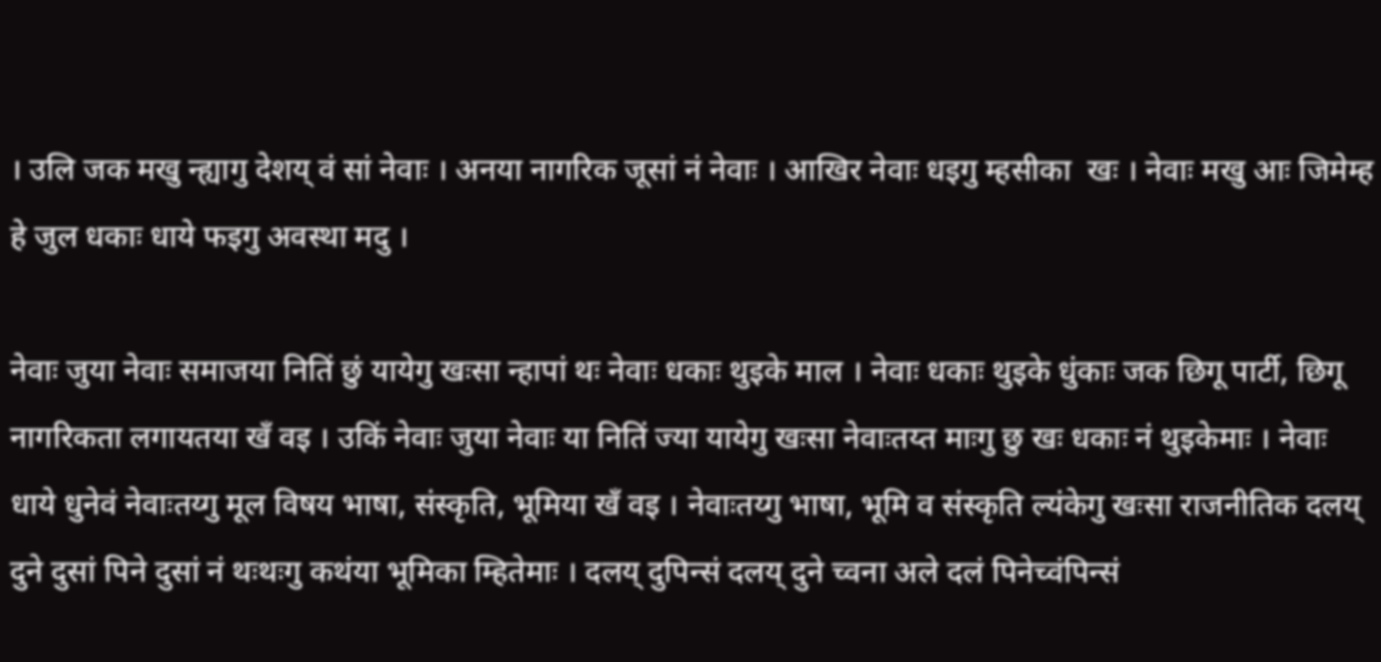। उलि जक मखु न्ह्यागु देशय् वं सां नेवाः । अनया नागरिक जूसां नं नेवाः । आखिर नेवाः धइगु म्हसीका  खः । नेवाः मखु आः जिमेम्ह हे जुल धकाः धाये फइगु अवस्था मदु ।

नेवाः जुया नेवाः समाजया नितिं छुं यायेगु खःसा न्हापां थः नेवाः धकाः थुइके माल । नेवाः धकाः थुइके धुंकाः जक छिगू पार्टी, छिगू नागरिकता लगायतया खँ वइ । उकिं नेवाः जुया नेवाः या नितिं ज्या यायेगु खःसा नेवाःतय्त माःगु छु खः धकाः नं थुइकेमाः । नेवाः धाये धुनेवं नेवाःतय्गु मूल विषय भाषा, संस्कृति, भूमिया खँ वइ । नेवाःतय्गु भाषा, भूमि व संस्कृति ल्यंकेगु खःसा राजनीतिक दलय् दुने दुसां पिने दुसां नं थःथःगु कथंया भूमिका म्हितेमाः । दलय् दुपिन्सं दलय् दुने च्वना अले दलं पिनेच्वंपिन्सं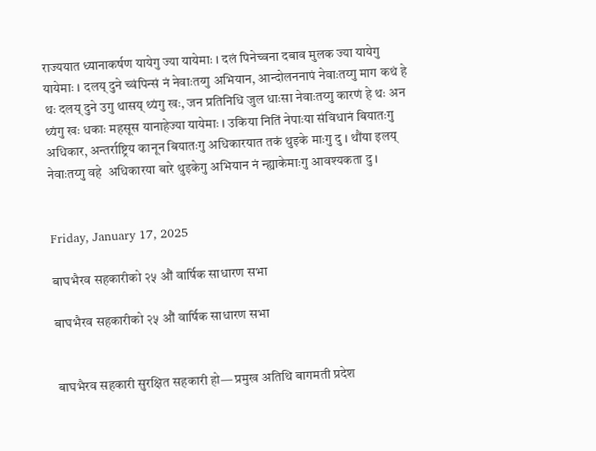राज्ययात ध्यानाकर्षण यायेगु ज्या यायेमाः । दलं पिनेच्वना दबाव मुलक ज्या यायेगु यायेमाः । दलय् दुने च्वंपिन्सं नं नेवाःतय्गु अभियान, आन्दोलननापं नेवाःतय्गु माग कथं हे थः दलय् दुने उगु थासय् थ्यंगु खः, जन प्रतिनिधि जुल धाःसा नेवाःतय्गु कारणं हे थः अन थ्यंगु खः धकाः महसूस यानाहेज्या यायेमाः । उकिया नितिं नेपाःया संविधानं बियातःगु अधिकार, अन्तर्राष्ट्रिय कानून बियातःगु अधिकारयात तकं थुइके माःगु दु । थौंया इलय् नेवाःतय्गु वहे  अधिकारया बारे थुइकेगु अभियान नं न्ह्याकेमाःगु आवश्यकता दु ।


Friday, January 17, 2025

बाघभैरव सहकारीको २५ औं वार्षिक साधारण सभा

बाघभैरव सहकारीको २५ औं वार्षिक साधारण सभा


बाघभैरव सहकारी सुरक्षित सहकारी हो— प्रमुख अतिथि बागमती प्रदेश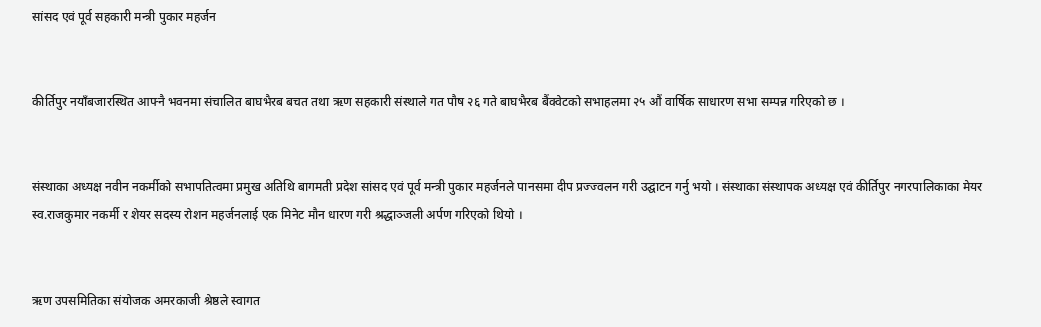सांसद एवं पूर्व सहकारी मन्त्री पुकार महर्जन


कीर्तिपुर नयाँबजारस्थित आफ्नै भवनमा संचालित बाघभैरब बचत तथा ऋण सहकारी संस्थाले गत पौष २६ गते बाघभैरब बैंक्वेटको सभाहलमा २५ औं वार्षिक साधारण सभा सम्पन्न गरिएको छ ।


संस्थाका अध्यक्ष नवीन नकर्मीको सभापतित्वमा प्रमुख अतिथि बागमती प्रदेश सांसद एवं पूर्व मन्त्री पुकार महर्जनले पानसमा दीप प्रज्ज्वलन गरी उद्घाटन गर्नु भयो । संस्थाका संस्थापक अध्यक्ष एवं कीर्तिपुर नगरपालिकाका मेयर स्व.राजकुमार नकर्मी र शेयर सदस्य रोशन महर्जनलाई एक मिनेट मौन धारण गरी श्रद्धाञ्जली अर्पण गरिएको थियो ।


ऋण उपसमितिका संयोजक अमरकाजी श्रेष्ठले स्वागत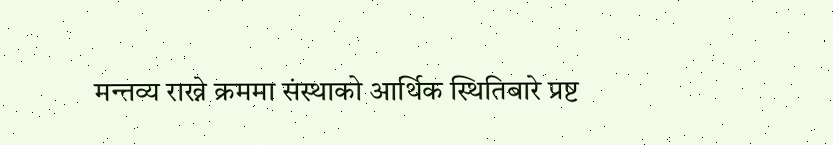मन्तव्य राख्ने क्रममा संस्थाको आर्थिक स्थितिबारे प्रष्ट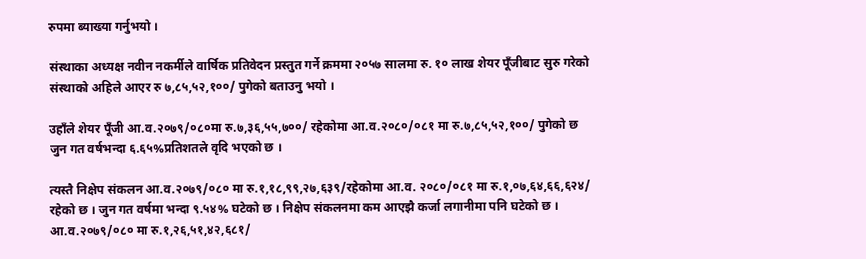रुपमा ब्याख्या गर्नुभयो ।

संस्थाका अध्यक्ष नवीन नकर्मीले वार्षिक प्रतिवेदन प्रस्तुत गर्ने क्रममा २०५७ सालमा रु. १० लाख शेयर पूँजीबाट सुरु गरेको संस्थाको अहिले आएर रु ७,८५,५२,१००/ पुगेको बताउनु भयो ।

उहाँले शेयर पूँजी आ.व.२०७९/०८०मा रु.७,३६,५५,७००/ रहेकोमा आ.व.२०८०/०८१ मा रु.७,८५,५२,१००/ पुगेको छ जुन गत वर्षभन्दा ६.६५%प्रतिशतले वृदि भएको छ ।

त्यस्तै निक्षेप संकलन आ.व.२०७९/०८० मा रु.१,१८,९९,२७,६३९/रहेकोमा आ.व. २०८०/०८१ मा रु.१,०७,६४,६६,६२४/ रहेको छ । जुन गत वर्षमा भन्दा ९.५४% घटेको छ । निक्षेप संकलनमा कम आएझै कर्जा लगानीमा पनि घटेको छ । आ.व.२०७९/०८० मा रु.१,२६,५१,४२,६८१/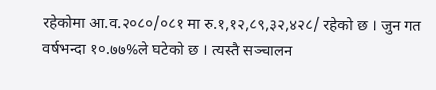रहेकोमा आ.व.२०८०/०८१ मा रु.१,१२,८९,३२,४२८/ रहेको छ । जुन गत वर्षभन्दा १०.७७%ले घटेको छ । त्यस्तै सञ्चालन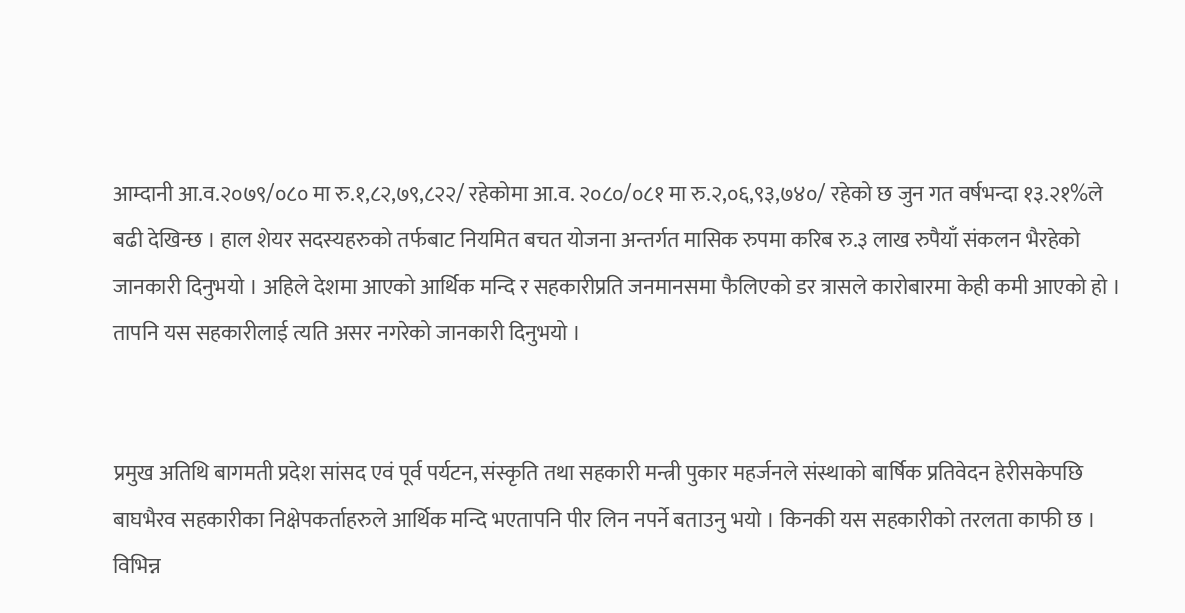आम्दानी आ.व.२०७९/०८० मा रु.१,८२,७९,८२२/ रहेकोमा आ.व. २०८०/०८१ मा रु.२,०६,९३,७४०/ रहेको छ जुन गत वर्षभन्दा १३.२१%ले बढी देखिन्छ । हाल शेयर सदस्यहरुको तर्फबाट नियमित बचत योजना अन्तर्गत मासिक रुपमा करिब रु.३ लाख रुपैयाँ संकलन भैरहेको जानकारी दिनुभयो । अहिले देशमा आएको आर्थिक मन्दि र सहकारीप्रति जनमानसमा फैलिएको डर त्रासले कारोबारमा केही कमी आएको हो । तापनि यस सहकारीलाई त्यति असर नगरेको जानकारी दिनुभयो ।


प्रमुख अतिथि बागमती प्रदेश सांसद एवं पूर्व पर्यटन, संस्कृति तथा सहकारी मन्त्री पुकार महर्जनले संस्थाको बार्षिक प्रतिवेदन हेरीसकेपछि बाघभैरव सहकारीका निक्षेपकर्ताहरुले आर्थिक मन्दि भएतापनि पीर लिन नपर्ने बताउनु भयो । किनकी यस सहकारीको तरलता काफी छ । विभिन्न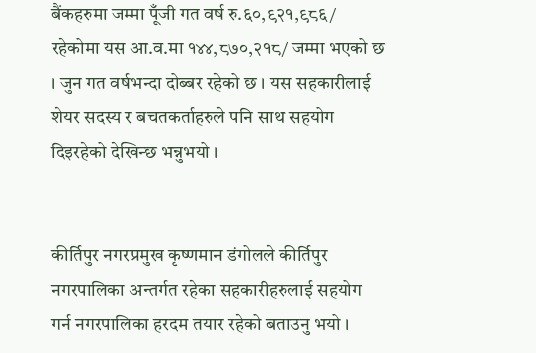बैंकहरुमा जम्मा पूँजी गत वर्ष रु.६०,९२१,९८६/ रहेकोमा यस आ.व.मा १४४,८७०,२१८/ जम्मा भएको छ । जुन गत वर्षभन्दा दोब्बर रहेको छ । यस सहकारीलाई शेयर सदस्य र बचतकर्ताहरुले पनि साथ सहयोग दिइरहेको देखिन्छ भन्नुभयो ।


कीर्तिपुर नगरप्रमुख कृष्णमान डंगोलले कीर्तिपुर नगरपालिका अन्तर्गत रहेका सहकारीहरुलाई सहयोग गर्न नगरपालिका हरदम तयार रहेको बताउनु भयो ।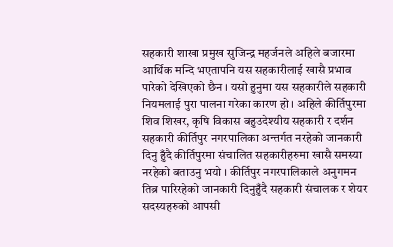सहकारी शाखा प्रमुख सुजिन्द्र महर्जनले अहिले बजारमा आर्थिक मन्दि भएतापनि यस सहकारीलाई खासै प्रभाव पारेको देखिएको छैन । यसो हुनुमा यस सहकारीले सहकारी नियमलाई पुरा पालना गरेका कारण हो । अहिले कीर्तिपुरमा शिव शिखर, कृषि विकास बहुउदेश्यीय सहकारी र दर्शन सहकारी कीर्तिपुर नगरपालिका अन्तर्गत नरहेको जानकारी दिनु हुँदै कीर्तिपुरमा संचालित सहकारीहरुमा खासै समस्या नरहेको बताउनु भयो । कीर्तिपुर नगरपालिकाले अनुगमन तिब्र पारिरहेको जानकारी दिनुहुँदै सहकारी संचालक र शेयर सदस्यहरुको आपसी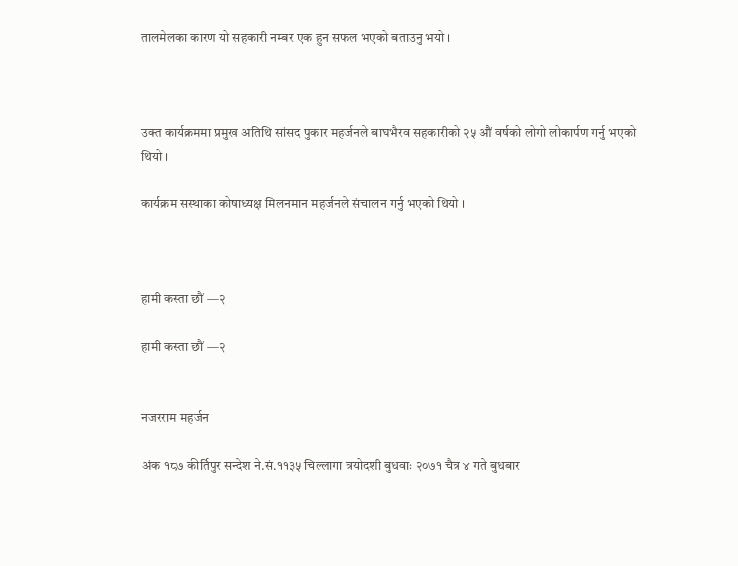तालमेलका कारण यो सहकारी नम्बर एक हुन सफल भएको बताउनु भयो ।



उक्त कार्यक्रममा प्रमुख अतिथि सांसद पुकार महर्जनले बाघभैरव सहकारीको २५ औं वर्षको लोगो लोकार्पण गर्नु भएको थियो ।

कार्यक्रम सस्थाका कोषाध्यक्ष मिलनमान महर्जनले संचालन गर्नु भएको थियो ।



हामी कस्ता छौं —२

हामी कस्ता छौं —२


नजरराम महर्जन

अंक १८७ कीर्तिपुर सन्देश ने.सं.११३५ चिल्लागा त्रयोदशी बुधवाः २०७१ चैत्र ४ गते बुधबार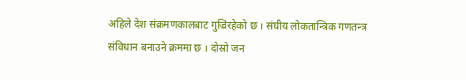अहिले देश संक्रमणकालबाट गुज्रिरहेको छ । संघीय लोकतान्त्रिक गणतन्त्र संविधान बनाउने क्रममा छ । दोस्रो जन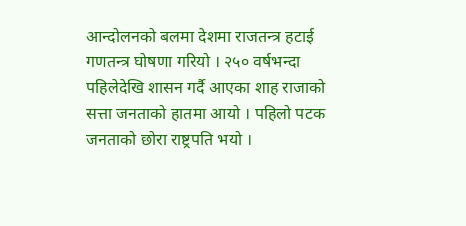आन्दोलनको बलमा देशमा राजतन्त्र हटाई गणतन्त्र घोषणा गरियो । २५० वर्षभन्दा पहिलेदेखि शासन गर्दै आएका शाह राजाको सत्ता जनताको हातमा आयो । पहिलो पटक जनताको छोरा राष्ट्रपति भयो ।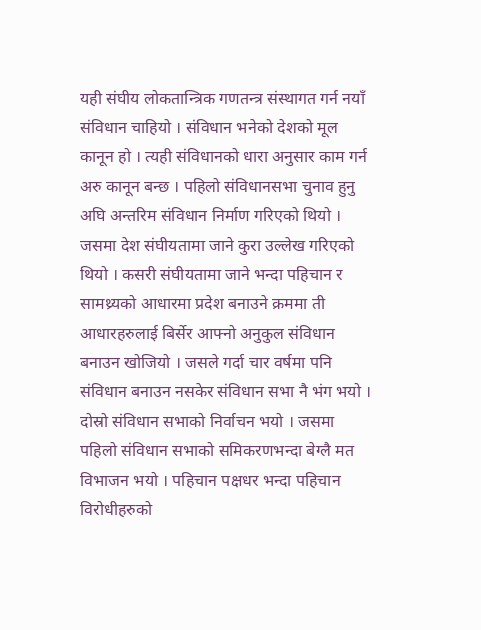यही संघीय लोकतान्त्रिक गणतन्त्र संस्थागत गर्न नयाँ संविधान चाहियो । संविधान भनेको देशको मूल कानून हो । त्यही संविधानको धारा अनुसार काम गर्न अरु कानून बन्छ । पहिलो संविधानसभा चुनाव हुनु अघि अन्तरिम संविधान निर्माण गरिएको थियो । जसमा देश संघीयतामा जाने कुरा उल्लेख गरिएको थियो । कसरी संघीयतामा जाने भन्दा पहिचान र सामथ्र्यको आधारमा प्रदेश बनाउने क्रममा ती आधारहरुलाई बिर्सेर आफ्नो अनुकुल संविधान बनाउन खोजियो । जसले गर्दा चार वर्षमा पनि संविधान बनाउन नसकेर संविधान सभा नै भंग भयो । दोस्रो संविधान सभाको निर्वाचन भयो । जसमा पहिलो संविधान सभाको समिकरणभन्दा बेग्लै मत विभाजन भयो । पहिचान पक्षधर भन्दा पहिचान विरोधीहरुको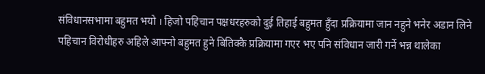संविधानसभामा बहुमत भयो । हिजो पहिचान पक्षधरहरुको दुई तिहाई बहुमत हुँदा प्रक्रियामा जान नहुने भनेर अडान लिने पहिचान विरोधीहरु अहिले आफ्नो बहुमत हुने बितिक्कै प्रक्रियामा गएर भए पनि संविधान जारी गर्ने भन्न थालेका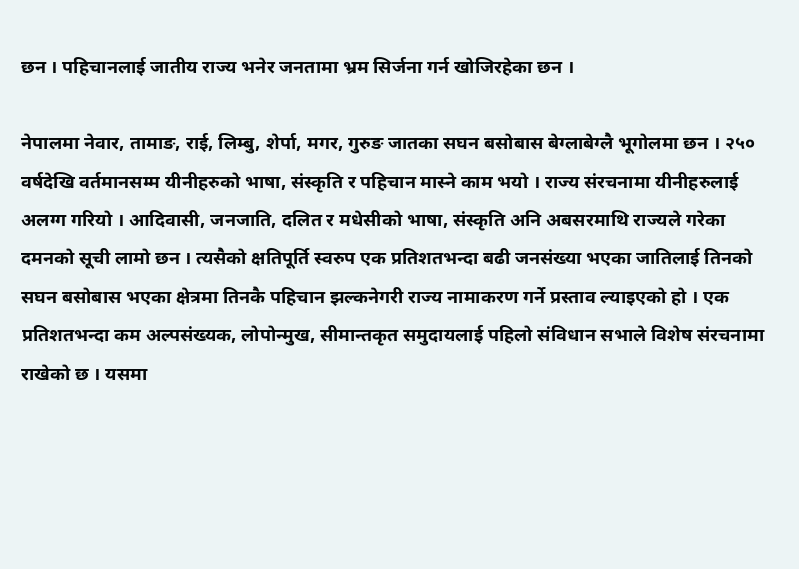छन । पहिचानलाई जातीय राज्य भनेर जनतामा भ्रम सिर्जना गर्न खोजिरहेका छन ।

नेपालमा नेवार, तामाङ, राई, लिम्बु, शेर्पा, मगर, गुरुङ जातका सघन बसोबास बेग्लाबेग्लै भूगोलमा छन । २५० वर्षदेखि वर्तमानसम्म यीनीहरुको भाषा, संस्कृति र पहिचान मास्ने काम भयो । राज्य संरचनामा यीनीहरुलाई अलग्ग गरियो । आदिवासी, जनजाति, दलित र मधेसीको भाषा, संस्कृति अनि अबसरमाथि राज्यले गरेका दमनको सूची लामो छन । त्यसैको क्षतिपूर्ति स्वरुप एक प्रतिशतभन्दा बढी जनसंख्या भएका जातिलाई तिनको सघन बसोबास भएका क्षेत्रमा तिनकै पहिचान झल्कनेगरी राज्य नामाकरण गर्ने प्रस्ताव ल्याइएको हो । एक प्रतिशतभन्दा कम अल्पसंख्यक, लोपोन्मुख, सीमान्तकृत समुदायलाई पहिलो संविधान सभाले विशेष संरचनामा राखेको छ । यसमा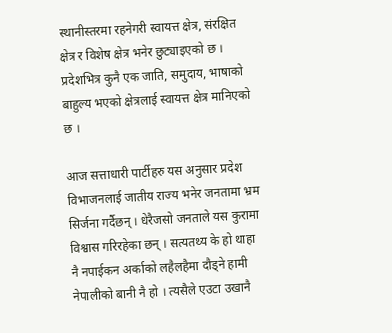स्थानीस्तरमा रहनेगरी स्वायत्त क्षेत्र, संरक्षित क्षेत्र र विशेष क्षेत्र भनेर छुट्याइएको छ । प्रदेशभित्र कुनै एक जाति, समुदाय, भाषाको बाहुल्य भएको क्षेत्रलाई स्वायत्त क्षेत्र मानिएको छ ।

आज सत्ताधारी पार्टीहरु यस अनुसार प्रदेश विभाजनलाई जातीय राज्य भनेर जनतामा भ्रम सिर्जना गर्दैछन् । धेरैजसो जनताले यस कुरामा विश्वास गरिरहेका छन् । सत्यतथ्य के हो थाहा नै नपाईकन अर्काको लहैलहैमा दौड्ने हामी नेपालीको बानी नै हो । त्यसैले एउटा उखानै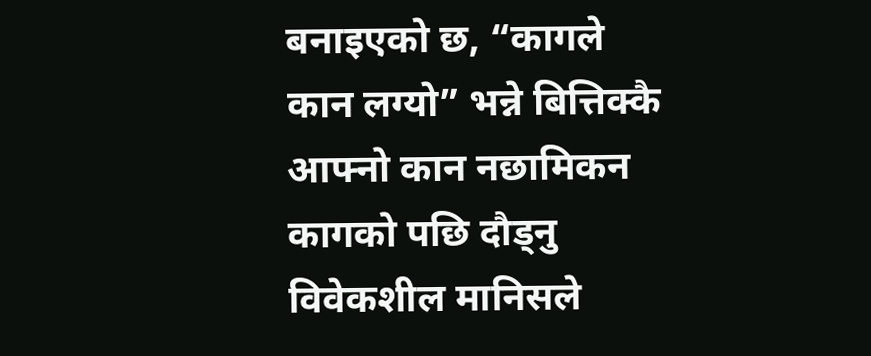बनाइएको छ, “कागले कान लग्यो” भन्ने बित्तिक्कै आफ्नो कान नछामिकन कागको पछि दौड्नु विवेकशील मानिसले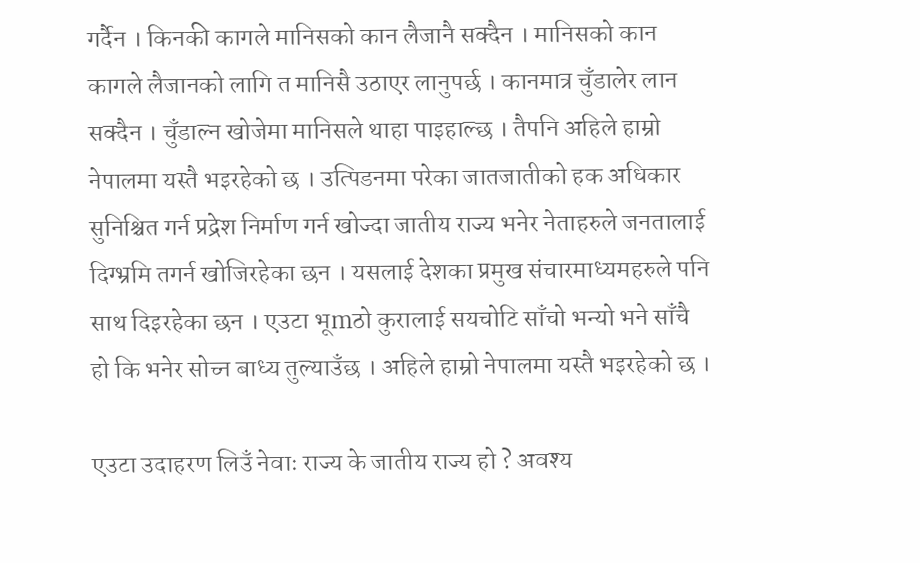गर्दैन । किनकी कागले मानिसको कान लैजानै सक्दैन । मानिसको कान कागले लैजानको लागि त मानिसै उठाएर लानुपर्छ । कानमात्र चुँडालेर लान सक्दैन । चुँडाल्न खोजेमा मानिसले थाहा पाइहाल्छ । तैपनि अहिले हाम्रो नेपालमा यस्तै भइरहेको छ । उत्पिडनमा परेका जातजातीको हक अधिकार सुनिश्चित गर्न प्रद्रेश निर्माण गर्न खोज्दा जातीय राज्य भनेर नेताहरुले जनतालाई दिग्भ्रमि तगर्न खोजिरहेका छन । यसलाई देशका प्रमुख संचारमाध्यमहरुले पनि साथ दिइरहेका छन । एउटा भूmठो कुरालाई सयचोटि साँचो भन्यो भने साँचै हो कि भनेर सोच्न बाध्य तुल्याउँछ । अहिले हाम्रो नेपालमा यस्तै भइरहेको छ ।

एउटा उदाहरण लिउँ नेवाः राज्य के जातीय राज्य हो ? अवश्य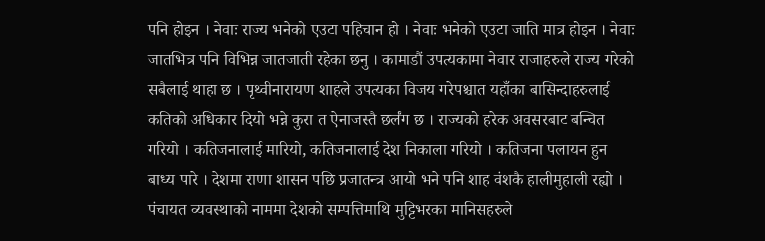पनि होइन । नेवाः राज्य भनेको एउटा पहिचान हो । नेवाः भनेको एउटा जाति मात्र होइन । नेवाः जातभित्र पनि विभिन्न जातजाती रहेका छनु । कामाडौं उपत्यकामा नेवार राजाहरुले राज्य गरेको सबैलाई थाहा छ । पृथ्वीनारायण शाहले उपत्यका विजय गरेपश्चात यहाँका बासिन्दाहरुलाई कतिको अधिकार दियो भन्ने कुरा त ऐनाजस्तै छर्लंग छ । राज्यको हरेक अवसरबाट बन्चित गरियो । कतिजनालाई मारियो, कतिजनालाई देश निकाला गरियो । कतिजना पलायन हुन बाध्य पारे । देशमा राणा शासन पछि प्रजातन्त्र आयो भने पनि शाह वंशकै हालीमुहाली रह्यो । पंचायत व्यवस्थाको नाममा देशको सम्पत्तिमाथि मुट्टिभरका मानिसहरुले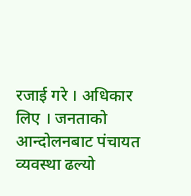रजाई गरे । अधिकार लिए । जनताको आन्दोलनबाट पंचायत व्यवस्था ढल्यो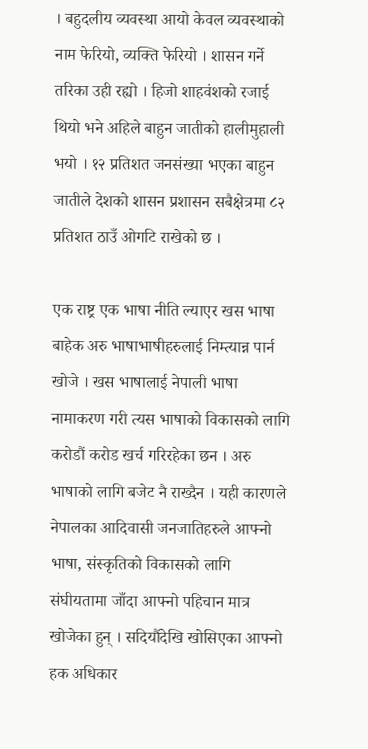। बहुदलीय व्यवस्था आयो केवल व्यवस्थाको नाम फेरियो, व्यक्ति फेरियो । शासन गर्ने तरिका उही रह्यो । हिजो शाहवंशको रजाई थियो भने अहिले बाहुन जातीको हालीमुहाली भयो । १२ प्रतिशत जनसंख्या भएका बाहुन जातीले देशको शासन प्रशासन सबैक्षेत्रमा ८२ प्रतिशत ठाउँ ओगटि राखेको छ ।

एक राष्ट्र एक भाषा नीति ल्याएर खस भाषा बाहेक अरु भाषाभाषीहरुलाई निम्त्यान्न पार्न खोजे । खस भाषालाई नेपाली भाषा नामाकरण गरी त्यस भाषाको विकासको लागि करोडौं करोड खर्च गरिरहेका छन । अरु भाषाको लागि बजेट नै राख्दैन । यही कारणले नेपालका आदिवासी जनजातिहरुले आफ्नो भाषा, संस्कृतिको विकासको लागि संघीयतामा जाँदा आफ्नो पहिचान मात्र खोजेका हुन् । सदियौंदेखि खोसिएका आफ्नो हक अधिकार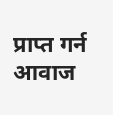प्राप्त गर्न आवाज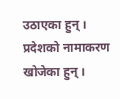उठाएका हुन् । प्रदेशको नामाकरण खोजेका हुन् ।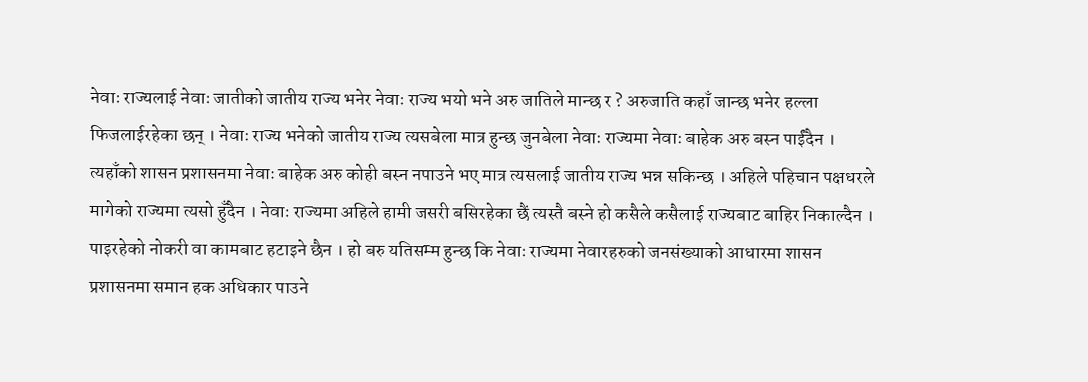नेवाः राज्यलाई नेवाः जातीको जातीय राज्य भनेर नेवाः राज्य भयो भने अरु जातिले मान्छ र ? अरुजाति कहाँ जान्छ भनेर हल्ला फिजलाईरहेका छन् । नेवाः राज्य भनेको जातीय राज्य त्यसबेला मात्र हुन्छ जुनबेला नेवाः राज्यमा नेवाः बाहेक अरु बस्न पाईंदैन । त्यहाँको शासन प्रशासनमा नेवाः बाहेक अरु कोही बस्न नपाउने भए मात्र त्यसलाई जातीय राज्य भन्न सकिन्छ । अहिले पहिचान पक्षधरले मागेको राज्यमा त्यसो हुँदैन । नेवाः राज्यमा अहिले हामी जसरी बसिरहेका छैं त्यस्तै बस्ने हो कसैले कसैलाई राज्यबाट बाहिर निकाल्दैन । पाइरहेको नोकरी वा कामबाट हटाइने छैन । हो बरु यतिसम्म हुन्छ कि नेवाः राज्यमा नेवारहरुको जनसंख्याको आधारमा शासन प्रशासनमा समान हक अधिकार पाउने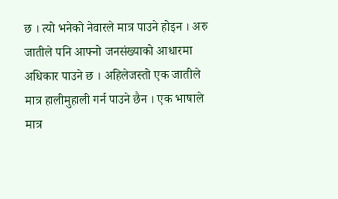छ । त्यो भनेको नेवारले मात्र पाउने होइन । अरु जातीले पनि आफ्नो जनसंख्याको आधारमा अधिकार पाउने छ । अहिलेजस्तो एक जातीले मात्र हालीमुहाली गर्न पाउने छैन । एक भाषाले मात्र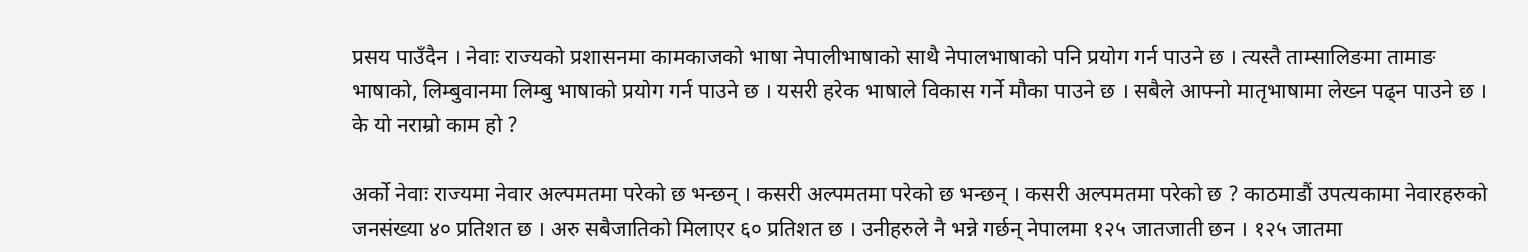प्रसय पाउँदैन । नेवाः राज्यको प्रशासनमा कामकाजको भाषा नेपालीभाषाको साथै नेपालभाषाको पनि प्रयोग गर्न पाउने छ । त्यस्तै ताम्सालिङमा तामाङ भाषाको, लिम्बुवानमा लिम्बु भाषाको प्रयोग गर्न पाउने छ । यसरी हरेक भाषाले विकास गर्ने मौका पाउने छ । सबैले आफ्नो मातृभाषामा लेख्न पढ्न पाउने छ । के यो नराम्रो काम हो ?

अर्को नेवाः राज्यमा नेवार अल्पमतमा परेको छ भन्छन् । कसरी अल्पमतमा परेको छ भन्छन् । कसरी अल्पमतमा परेको छ ? काठमाडौं उपत्यकामा नेवारहरुको जनसंख्या ४० प्रतिशत छ । अरु सबैजातिको मिलाएर ६० प्रतिशत छ । उनीहरुले नै भन्ने गर्छन् नेपालमा १२५ जातजाती छन । १२५ जातमा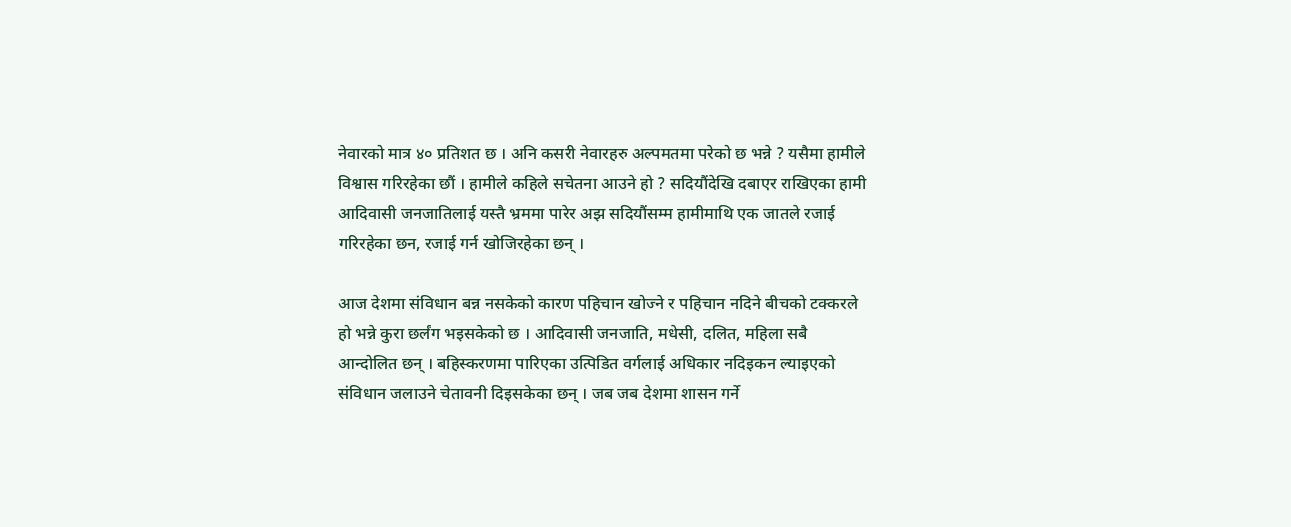नेवारको मात्र ४० प्रतिशत छ । अनि कसरी नेवारहरु अल्पमतमा परेको छ भन्ने ? यसैमा हामीले विश्वास गरिरहेका छौं । हामीले कहिले सचेतना आउने हो ? सदियौंदेखि दबाएर राखिएका हामी आदिवासी जनजातिलाई यस्तै भ्रममा पारेर अझ सदियौंसम्म हामीमाथि एक जातले रजाई गरिरहेका छन, रजाई गर्न खोजिरहेका छन् ।

आज देशमा संविधान बन्न नसकेको कारण पहिचान खोज्ने र पहिचान नदिने बीचको टक्करले हो भन्ने कुरा छर्लंग भइसकेको छ । आदिवासी जनजाति, मधेसी, दलित, महिला सबै आन्दोलित छन् । बहिस्करणमा पारिएका उत्पिडित वर्गलाई अधिकार नदिइकन ल्याइएको संविधान जलाउने चेतावनी दिइसकेका छन् । जब जब देशमा शासन गर्ने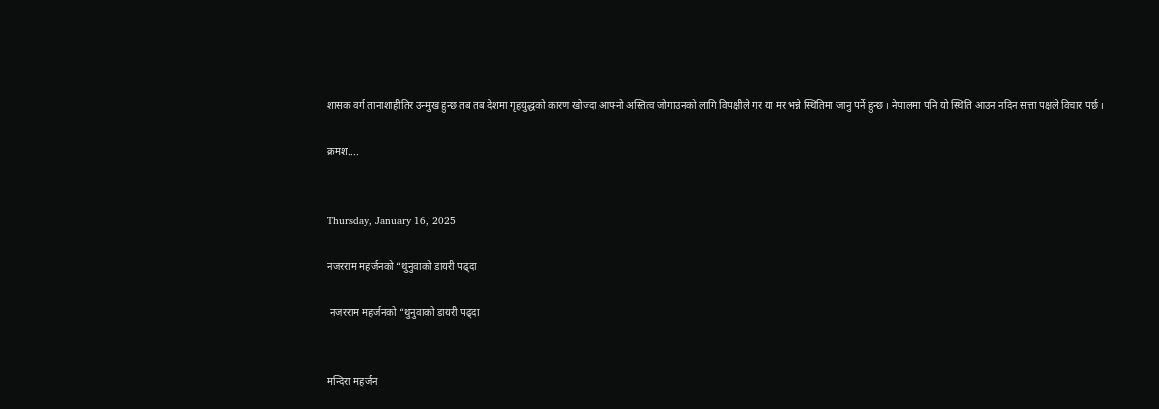शासक वर्ग तानाशाहीतिर उन्मुख हुन्छ तब तब देशमा गृहयुद्धको कारण खोज्दा आफ्नो अस्तित्व जोगाउनको लागि विपक्षीले गर या मर भन्ने स्थितिमा जानु पर्ने हुन्छ । नेपालमा पनि यो स्थिति आउन नदिन सत्ता पक्षले विचार पर्छ ।

क्रमश....


Thursday, January 16, 2025

नजरराम महर्जनको “थुनुवाको डायरी पढ्दा

 नजरराम महर्जनको “थुनुवाको डायरी पढ्दा


मन्दिरा महर्जन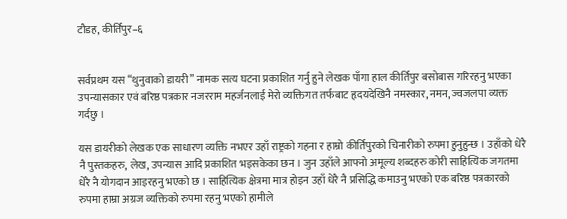टौडह, कीर्तिपुर–६


सर्वप्रथम यस “थुनुवाको डायरी” नामक सत्य घटना प्रकाशित गर्नु हुने लेखक पाँगा हाल कीर्तिपुर बसोबास गरिरहनु भएका उपन्यासकार एवं बरिष्ठ पत्रकार नजरराम महर्जनलाई मेरो व्यक्तिगत तर्फबाट हृदयदेखिनै नमस्कार, नमन, ज्वजलपा व्यक्त गर्दछु ।

यस डायरीको लेखक एक साधारण व्यक्ति नभएर उहाँ राष्ट्रको गहना र हाम्रो कीर्तिपुरको चिनारीको रुपमा हुनुहुन्छ । उहाँको धेरै नै पुस्तकहरु, लेख, उपन्यास आदि प्रकाशित भइसकेका छन । जुन उहाँले आफ्नो अमूल्य शब्दहरु कोरी साहित्यिक जगतमा धेरै नै योगदान आइरहनु भएको छ । साहित्यिक क्षेत्रमा मात्र होइन उहाँ धेरै नै प्रसिद्धि कमाउनु भएको एक बरिष्ठ पत्रकारको रुपमा हाम्रा अग्रज व्यक्तिको रुपमा रहनु भएको हामीले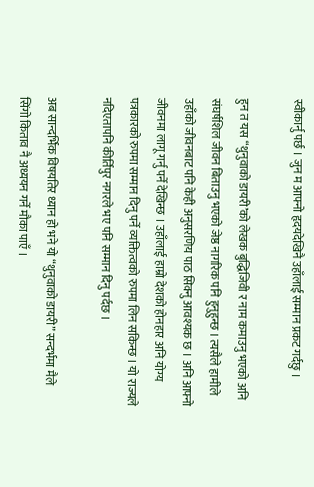स्वीकार्नु पर्छ । जुन म आफ्नो हृदयदेखिनै उहाँलाई सम्मान प्रकट गर्दछु ।

हुन त यस “थुनुवाको डायरी’को लेखक बुद्धिजिवी र नाम कमाउनु भएको अनि संघर्षशिल जीवन बिताउनु भएको जेष्ठ नागरिक पनि हुनुहुन्छ । त्यसैले हामीले उहाँको जीवनबाट पनि केही अनुसरणिय पाठ सिक्नु आवश्यक छ । अनि आफ्नो जीवनमा लागू गर्नु पर्ने देखिन्छ । उहाँलाई हाम्रो देशको होनहार अनि योग्य पत्रकारको रुपमा सम्मान दिनु पर्ने व्यक्तित्वको रुपमा लिन सकिन्छ । यो राज्यले नदिएतापनि कीर्तिपुर नगरले भए पनि सम्मान दिनु पर्दछ ।

अब सान्दर्भिक विषयतिर ध्यान हो भने यो “थुनुवाको डायरी” सन्दर्भमा मैले सिंगो किताव नै अध्ययन गर्ने मौका पाएँ ।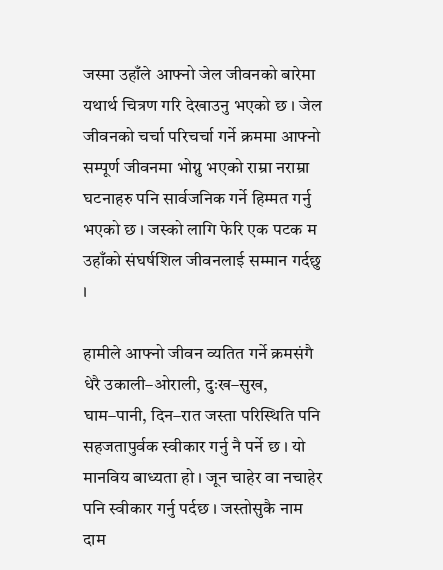जस्मा उहाँले आफ्नो जेल जीवनको बारेमा यथार्थ चित्रण गरि देखाउनु भएको छ । जेल जीवनको चर्चा परिचर्चा गर्ने क्रममा आफ्नो सम्पूर्ण जीवनमा भोग्नु भएको राम्रा नराम्रा घटनाहरु पनि सार्वजनिक गर्ने हिम्मत गर्नु भएको छ । जस्को लागि फेरि एक पटक म उहाँको संघर्षशिल जीवनलाई सम्मान गर्दछु ।

हामीले आफ्नो जीवन व्यतित गर्ने क्रमसंगै धेरै उकाली–ओराली, दुःख–सुख, घाम–पानी, दिन–रात जस्ता परिस्थिति पनि सहजतापुर्वक स्वीकार गर्नु नै पर्ने छ । यो मानविय बाध्यता हो । जून चाहेर वा नचाहेर पनि स्वीकार गर्नु पर्दछ । जस्तोसुकै नाम दाम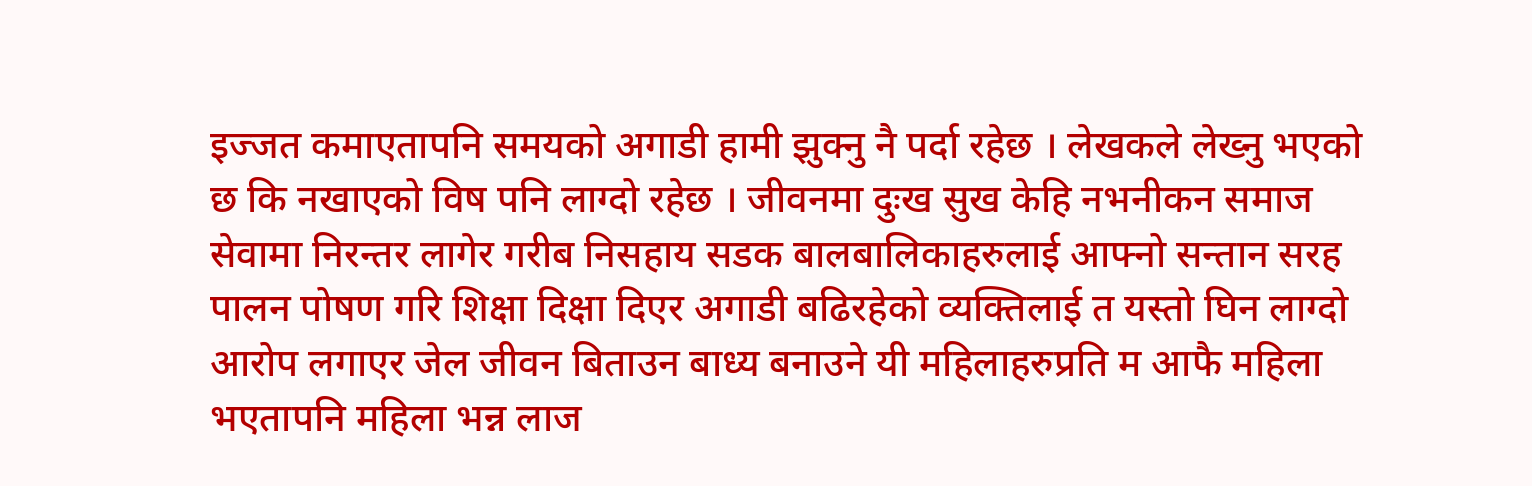इज्जत कमाएतापनि समयको अगाडी हामी झुक्नु नै पर्दा रहेछ । लेखकले लेख्नु भएको छ कि नखाएको विष पनि लाग्दो रहेछ । जीवनमा दुःख सुख केहि नभनीकन समाज सेवामा निरन्तर लागेर गरीब निसहाय सडक बालबालिकाहरुलाई आफ्नो सन्तान सरह पालन पोषण गरि शिक्षा दिक्षा दिएर अगाडी बढिरहेको व्यक्तिलाई त यस्तो घिन लाग्दो आरोप लगाएर जेल जीवन बिताउन बाध्य बनाउने यी महिलाहरुप्रति म आफै महिला भएतापनि महिला भन्न लाज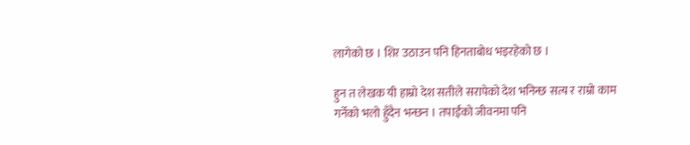लागेको छ । शिर उठाउन पनि हिनताबोध भइरहेको छ ।

हुन त लेखक यी हाम्रो देश सतीले सरापेको देश भनिन्छ सत्य र राम्रो काम गर्नेको भलो हुँदैन भन्छन । तपाईंको जीवनमा पनि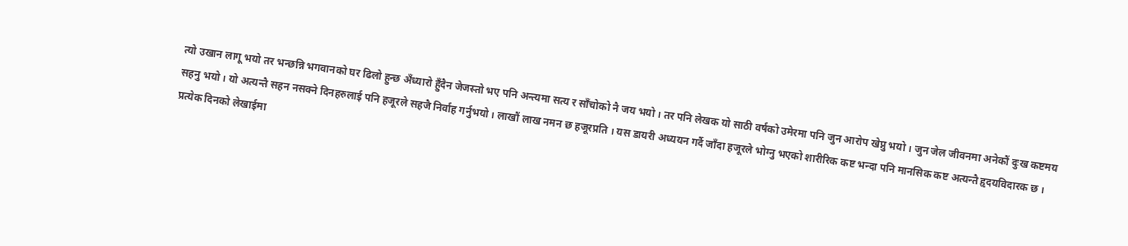त्यो उखान लागू भयो तर भन्छन्नि भगवानको घर ढिलो हुन्छ अँध्यारो हुँदैन जेजस्तो भए पनि अन्त्यमा सत्य र साँचोको नै जय भयो । तर पनि लेखक यो साठी वर्षको उमेरमा पनि जुन आरोप खेप्नु भयो । जुन जेल जीवनमा अनेकौं दुःख कष्टमय सहनु भयो । यो अत्यन्तै सहन नसक्ने दिनहरुलाई पनि हजूरले सहजै निर्वाह गर्नुभयो । लाखौं लाख नमन छ हजूरप्रति । यस डायरी अध्ययन गर्दै जाँदा हजूरले भोग्नु भएको शारीरिक कष्ट भन्दा पनि मानसिक कष्ट अत्यन्तै हृदयविदारक छ । प्रत्येक दिनको लेखाईमा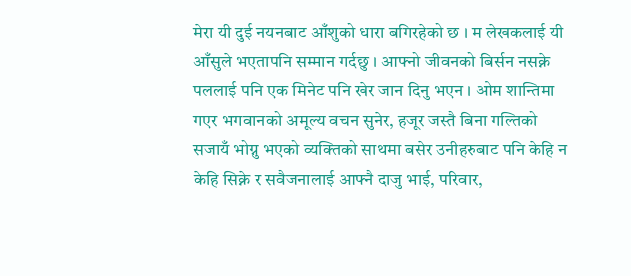मेरा यी दुई नयनबाट आँशुको धारा बगिरहेको छ । म लेखकलाई यी आँसुले भएतापनि सम्मान गर्दछु । आफ्नो जीवनको बिर्सन नसक्ने पललाई पनि एक मिनेट पनि खेर जान दिनु भएन । ओम शान्तिमा गएर भगवानको अमूल्य वचन सुनेर, हजूर जस्तै बिना गल्तिको सजायँ भोग्नु भएको व्यक्तिको साथमा बसेर उनीहरुबाट पनि केहि न केहि सिक्ने र सवैजनालाई आफ्नै दाजु भाई, परिवार,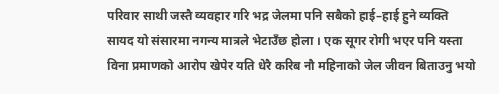परिवार साथी जस्तै व्यवहार गरि भद्र जेलमा पनि सबैको हाई–हाई हुने व्यक्ति सायद यो संसारमा नगन्य मात्रले भेटाउँछ होला । एक सूगर रोगी भएर पनि यस्ता विना प्रमाणको आरोप खेपेर यति धेरै करिब नौ महिनाको जेल जीवन बिताउनु भयो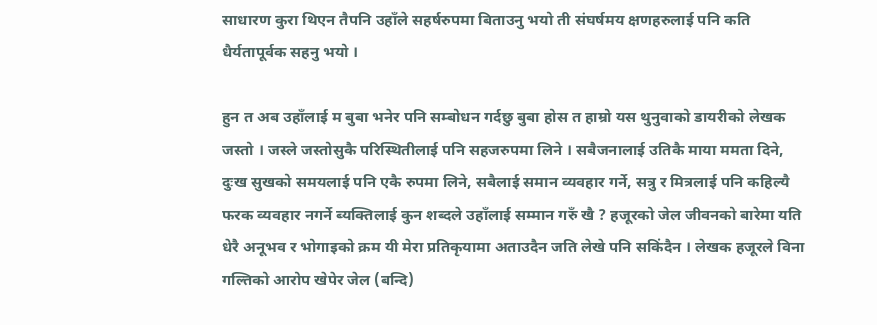साधारण कुरा थिएन तैपनि उहाँले सहर्षरुपमा बिताउनु भयो ती संघर्षमय क्षणहरुलाई पनि कति धैर्यतापूर्वक सहनु भयो ।

हुन त अब उहाँलाई म बुबा भनेर पनि सम्बोधन गर्दछु बुबा होस त हाम्रो यस थुनुवाको डायरीको लेखक जस्तो । जस्ले जस्तोसुकै परिस्थितीलाई पनि सहजरुपमा लिने । सबैजनालाई उतिकै माया ममता दिने, दुःख सुखको समयलाई पनि एकै रुपमा लिने, सबैलाई समान व्यवहार गर्ने, सत्रु र मित्रलाई पनि कहिल्यै फरक व्यवहार नगर्ने ब्यक्तिलाई कुन शब्दले उहाँलाई सम्मान गरुँ खै ? हजूरको जेल जीवनको बारेमा यति धेरै अनूभव र भोगाइको क्रम यी मेरा प्रतिकृयामा अताउदैन जति लेखे पनि सकिंदैन । लेखक हजूरले विना गल्तिको आरोप खेपेर जेल (बन्दि)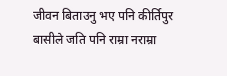जीवन बिताउनु भए पनि कीर्तिपुर बासीले जति पनि राम्रा नराम्रा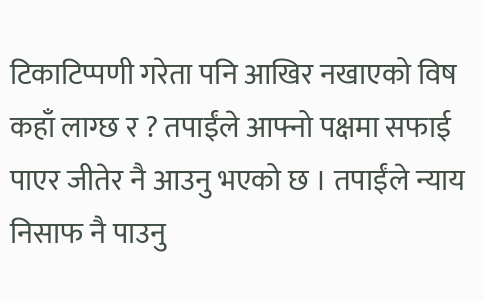टिकाटिप्पणी गरेता पनि आखिर नखाएको विष कहाँ लाग्छ र ? तपाईंले आफ्नो पक्षमा सफाई पाएर जीतेर नै आउनु भएको छ । तपाईंले न्याय निसाफ नै पाउनु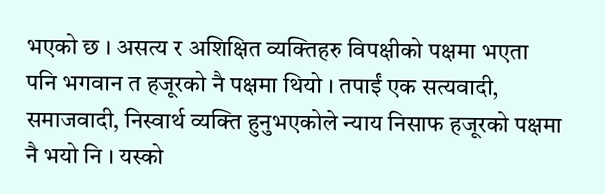भएको छ । असत्य र अशिक्षित व्यक्तिहरु विपक्षीको पक्षमा भएता पनि भगवान त हजूरको नै पक्षमा थियो । तपाईं एक सत्यवादी, समाजवादी, निस्वार्थ व्यक्ति हुनुभएकोले न्याय निसाफ हजूरको पक्षमा नै भयो नि । यस्को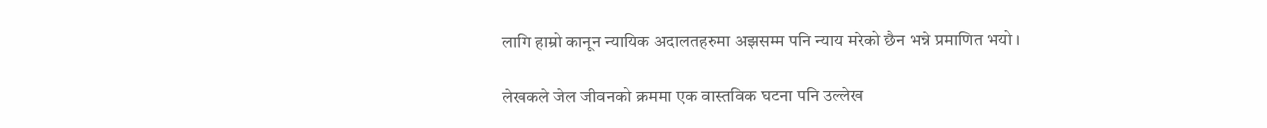लागि हाम्रो कानून न्यायिक अदालतहरुमा अझसम्म पनि न्याय मरेको छैन भन्ने प्रमाणित भयो ।

लेखकले जेल जीवनको क्रममा एक वास्तविक घटना पनि उल्लेख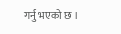गर्नु भएको छ ।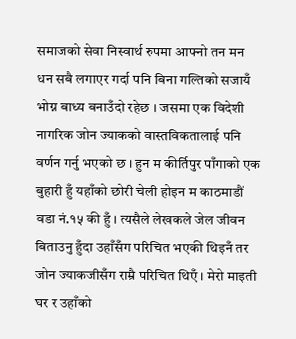समाजको सेवा निस्वार्थ रुपमा आफ्नो तन मन धन सबै लगाएर गर्दा पनि बिना गल्तिको सजायँ भोग्न बाध्य बनाउँदो रहेछ । जसमा एक विदेशी नागरिक जोन ज्याकको वास्तविकतालाई पनि वर्णन गर्नु भएको छ । हुन म कीर्तिपुर पाँगाको एक बुहारी हुँ यहाँको छोरी चेली होइन म काठमाडौं वडा नं.१५ की हुँ । त्यसैले लेखकले जेल जीवन बिताउनु हुँदा उहाँसँग परिचित भएकी थिइनँ तर जोन ज्याकजीसँग राम्रै परिचित थिएँ । मेरो माइती घर र उहाँको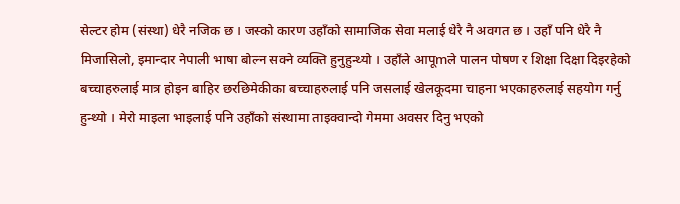सेल्टर होम (संस्था) धेरै नजिक छ । जस्को कारण उहाँको सामाजिक सेवा मलाई धेरै नै अवगत छ । उहाँ पनि धेरै नै मिजासिलो, इमान्दार नेपाली भाषा बोल्न सक्ने व्यक्ति हुनुहुन्थ्यो । उहाँले आपूmले पालन पोषण र शिक्षा दिक्षा दिइरहेको बच्चाहरुलाई मात्र होइन बाहिर छरछिमेकीका बच्चाहरुलाई पनि जसलाई खेलकूदमा चाहना भएकाहरुलाई सहयोग गर्नु हुन्थ्यो । मेरो माइला भाइलाई पनि उहाँको संस्थामा ताइक्वान्दो गेममा अवसर दिनु भएको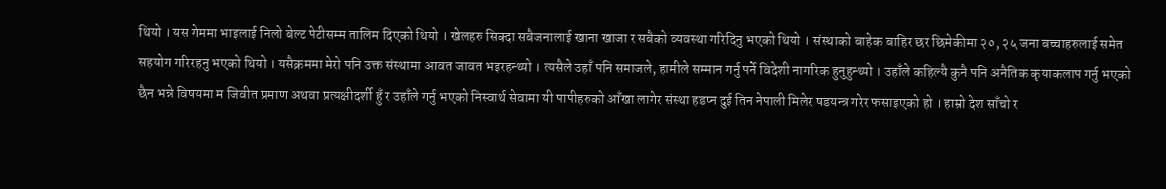थियो । यस गेममा भाइलाई निलो बेल्ट पेटीसम्म तालिम दिएको थियो । खेलहरु सिक्दा सबैजनालाई खाना खाजा र सबैको व्यवस्था गरिदिनु भएको थियो । संस्थाको बाहेक बाहिर छर छिमेकीमा २०, २५ जना बच्चाहरुलाई समेत सहयोग गरिरहनु भएको थियो । यसैक्रममा मेरो पनि उक्त संस्थामा आवत जावत भइरहन्थ्यो । त्यसैले उहाँ पनि समाजले, हामीले सम्मान गर्नु पर्ने विदेशी नागरिक हुनुहुन्थ्यो । उहाँले कहिल्यै कुनै पनि अनैतिक कृयाकलाप गर्नु भएको छैन भन्ने विषयमा म जिवीत प्रमाण अथवा प्रत्यक्षीदर्शी हुँ र उहाँले गर्नु भएको निस्वार्थ सेवामा यी पापीहरुको आँखा लागेर संस्था हडप्न दुई तिन नेपाली मिलेर षडयन्त्र गरेर फसाइएको हो । हाम्रो देश साँचो र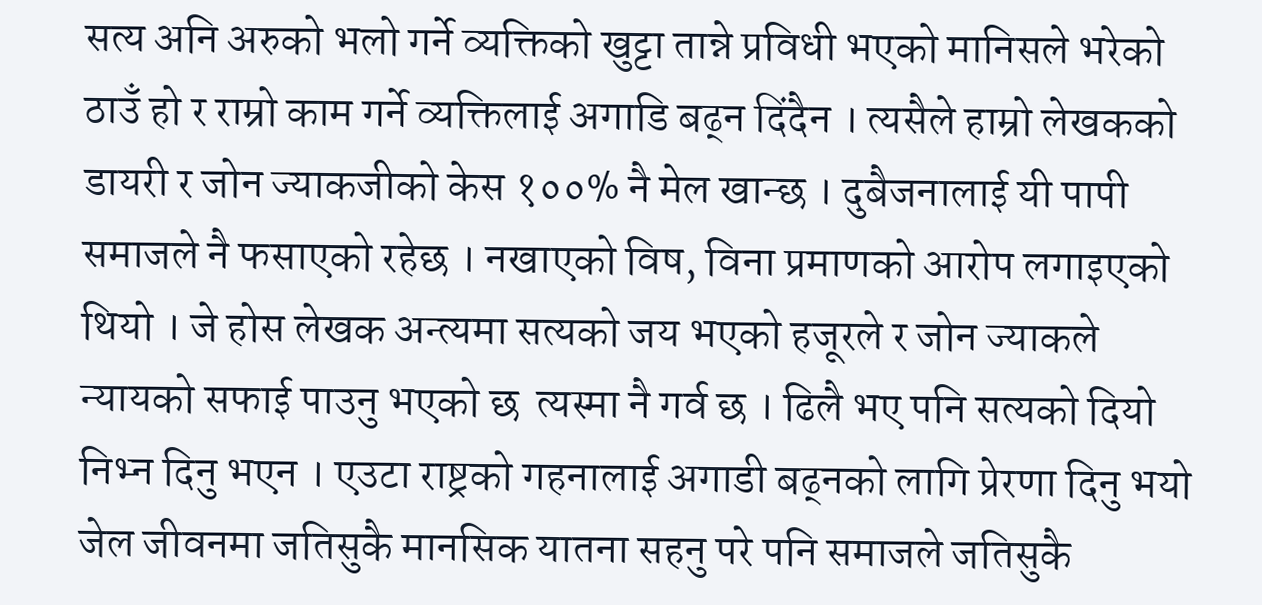सत्य अनि अरुको भलो गर्ने व्यक्तिको खुट्टा तान्ने प्रविधी भएको मानिसले भरेको ठाउँ हो र राम्रो काम गर्ने व्यक्तिलाई अगाडि बढ्न दिंदैन । त्यसैले हाम्रो लेखकको डायरी र जोन ज्याकजीको केस १००% नै मेल खान्छ । दुबैजनालाई यी पापी समाजले नै फसाएको रहेछ । नखाएको विष, विना प्रमाणको आरोप लगाइएको थियो । जे होस लेखक अन्त्यमा सत्यको जय भएको हजूरले र जोन ज्याकले न्यायको सफाई पाउनु भएको छ  त्यस्मा नै गर्व छ । ढिलै भए पनि सत्यको दियो निभ्न दिनु भएन । एउटा राष्ट्रको गहनालाई अगाडी बढ्नको लागि प्रेरणा दिनु भयो जेल जीवनमा जतिसुकै मानसिक यातना सहनु परे पनि समाजले जतिसुकै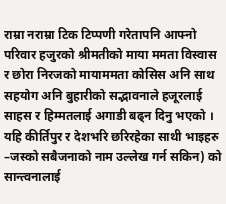राम्रा नराम्रा टिक टिप्पणी गरेतापनि आफ्नो परिवार हजुरको श्रीमतीको माया ममता विस्वास र छोरा निरजको मायाममता कोसिस अनि साथ सहयोग अनि बुहारीको सद्भावनाले हजूरलाई साहस र हिम्मतलाई अगाडी बढ्न दिनु भएको । यहि कीर्तिपुर र देशभरि छरिरहेका साथी भाइहरु –जस्को सबैजनाको नाम उल्लेख गर्न सकिन) को सान्त्वनालाई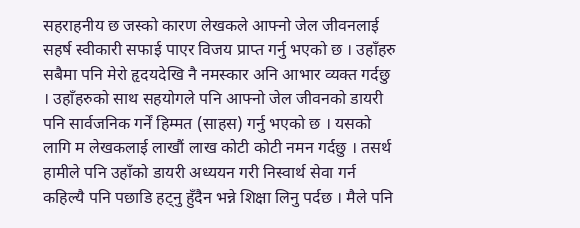सहराहनीय छ जस्को कारण लेखकले आफ्नो जेल जीवनलाई सहर्ष स्वीकारी सफाई पाएर विजय प्राप्त गर्नु भएको छ । उहाँहरु सबैमा पनि मेरो हृदयदेखि नै नमस्कार अनि आभार व्यक्त गर्दछु । उहाँहरुको साथ सहयोगले पनि आफ्नो जेल जीवनको डायरी पनि सार्वजनिक गर्नें हिम्मत (साहस) गर्नु भएको छ । यसको लागि म लेखकलाई लाखौं लाख कोटी कोटी नमन गर्दछु । तसर्थ हामीले पनि उहाँको डायरी अध्ययन गरी निस्वार्थ सेवा गर्न कहिल्यै पनि पछाडि हट्नु हुँदैन भन्ने शिक्षा लिनु पर्दछ । मैले पनि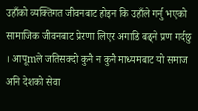उहाँको व्यक्तिगत जीवनबाट होइन कि उहाँले गर्नु भएको सामाजिक जीवनबाट प्रेरणा लिएर अगाडि बढ्ने प्रण गर्दछु । आपूmले जतिसक्दो कुनै न कुनै माध्यमबाट यो समाज अनि देशको सेवा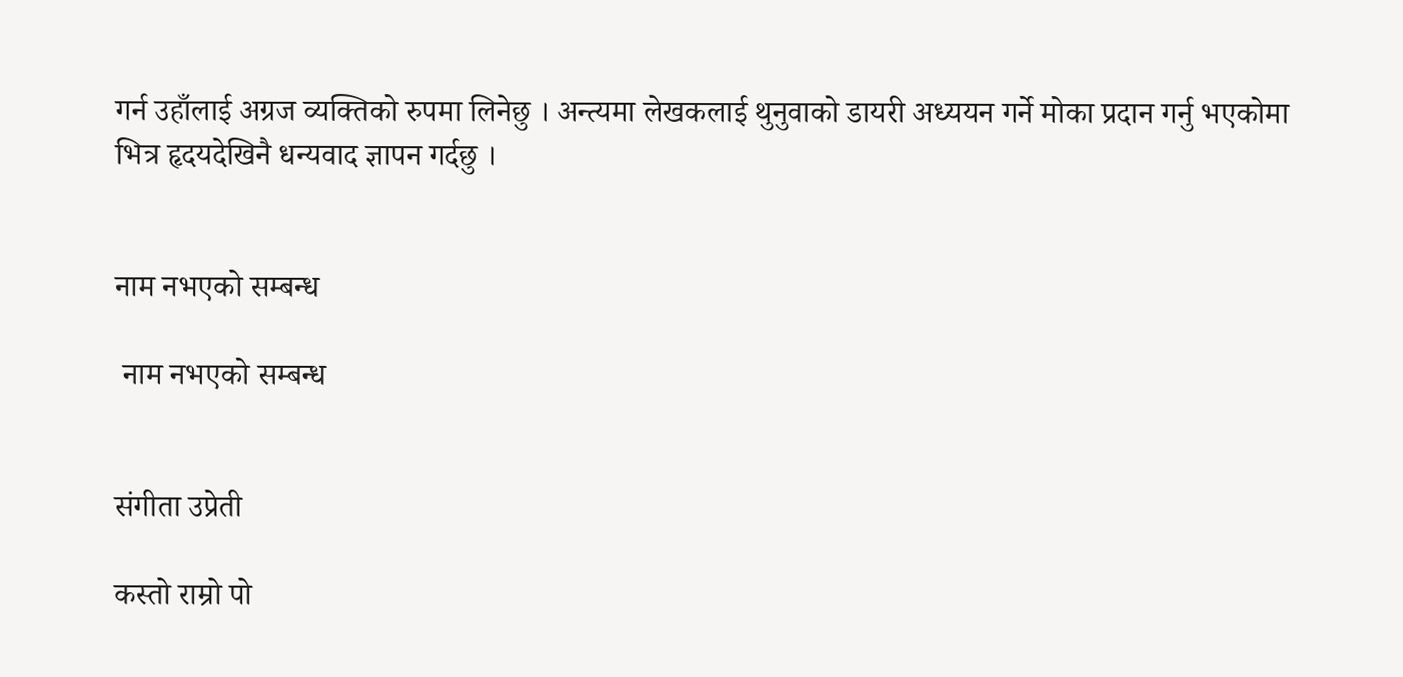गर्न उहाँलाई अग्रज व्यक्तिको रुपमा लिनेछु । अन्त्यमा लेखकलाई थुनुवाको डायरी अध्ययन गर्ने मोका प्रदान गर्नु भएकोमा भित्र हृदयदेखिनै धन्यवाद ज्ञापन गर्दछु ।


नाम नभएको सम्बन्ध

 नाम नभएको सम्बन्ध


संगीता उप्रेती

कस्तो राम्रो पो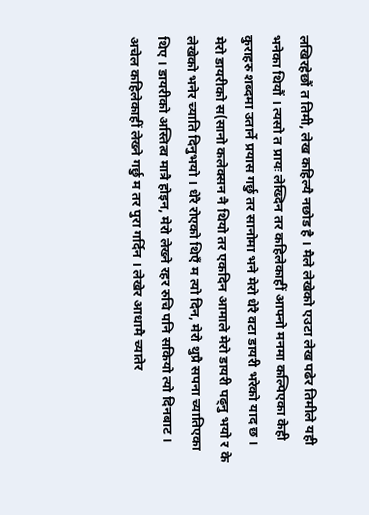लखिरहेछौं त तिमी, लेख कहिल्यै नछोड है । मैले लेखेको एउटा लेख पढेर तिमीले यही भनेका थियौं । त्यसो त प्रायः लेख्दिन तर कहिलेकाहीं आफ्नो मनमा कल्पिएका केही कुराहरु शब्दमा उतार्ने प्रयास गर्छु तर सानोमा भने मेरो धेरै वटा डायरी भरेको याद छ । मेरो डायरीको स(सानो कलेक्सन नै थियो तर एकदिन आमाले मेरो डायरी पढ्नु भयो र के लेखेको भनेर च्याति दिनुभयो । धेरै रोएको थिएँ म त्यो दिन, मेरो थुप्रै सपना च्यातिएका थिए । डायरीको अस्तित्व मात्रै होइन, मेरो लेख्ने रहर रुचि पनि सकियो त्यो दिनबाट । अचेल कहिलेकाहीं लेख्ने गर्छु म तर पुरा गर्दिन । लेखेर आधामै च्यातेर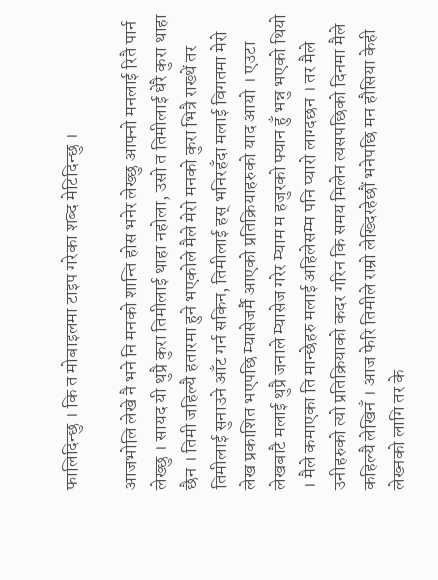फालिदिन्छु । कि त मोबाइलमा टाइप गरेका शब्द मेटिदिन्छु ।

आजभोलि लेखे नै भने नि मनको शान्ति होस भनेर लेख्छु आफ्नो मनलाई रितै पार्न लेख्छु । सायद यी थुप्रै कुरा तिमीलाई थाहा नहोला, उसो त तिमीलाई धेरै कुरा थाहा छैन । तिमी जहिल्यै हतारमा हुने भएकोले मैले मेरो मनको कुरा भित्रै राख्थें तर तिमीलाई सुनाउने आँट गर्न सकिन, तिमीलाई हस् भनिरहँदा मलाई विगतमा मेरो लेख प्रकाशित भएपछि म्यासेजर्मै आएको प्रतिक्रियाहरुको याद आयो । एउटा लेखबाटै मलाई थुप्रै जनाले म्यासेज गरेर म्याम म हजुरको फ्यान हुँ भन्नु भएको थियो । मैले कमाएका ति मान्छेहरु मलाई अहिलेसम्म पनि प्यारो लाग्दछन । तर मैले उनीहरुको त्यो प्रतिक्रियाको कदर गरिन कि समय मिलेन त्यसपछिको दिनमा मैले कहिल्यै लेखिनँ । आज फेरि तिमीले राम्रो लेख्दिरहेछौं भनेपछि मन हौसिया केही लेख्नको लागि तर के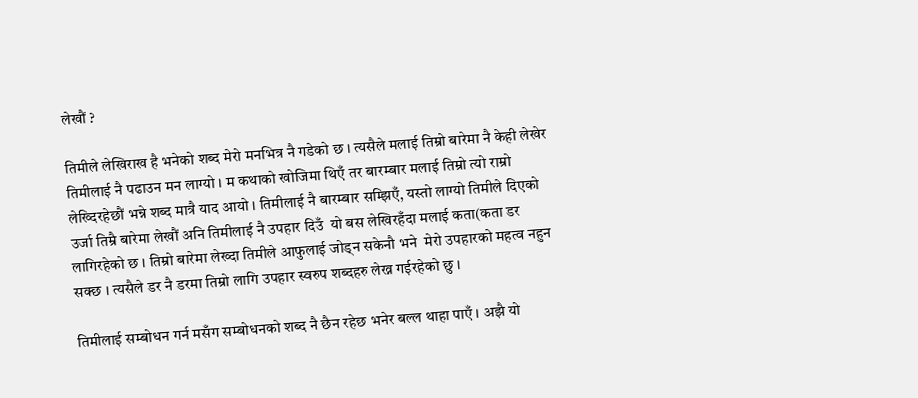लेखौं ?

तिमीले लेखिराख है भनेको शब्द मेरो मनभित्र नै गडेको छ । त्यसैले मलाई तिम्रो बारेमा नै केही लेखेर तिमीलाई नै पढाउन मन लाग्यो । म कथाको खोजिमा थिएँ तर बारम्बार मलाई तिम्रो त्यो राम्रो लेख्दिरहेछौं भन्ने शब्द मात्रै याद आयो । तिमीलाई नै बारम्बार सम्झिएँ, यस्तो लाग्यो तिमीले दिएको उर्जा तिम्रै बारेमा लेखौं अनि तिमीलाई नै उपहार दिउँ  यो बस लेखिरहँदा मलाई कता(कता डर लागिरहेको छ । तिम्रो बारेमा लेख्दा तिमीले आफुलाई जोड्न सकेनौ भने  मेरो उपहारको महत्व नहुन सक्छ । त्यसैले डर नै डरमा तिम्रो लागि उपहार स्वरुप शब्दहरु लेख्न गईरहेको छु ।

तिमीलाई सम्बोधन गर्न मसँग सम्बोधनको शब्द नै छैन रहेछ भनेर बल्ल थाहा पाएँ । अझै यो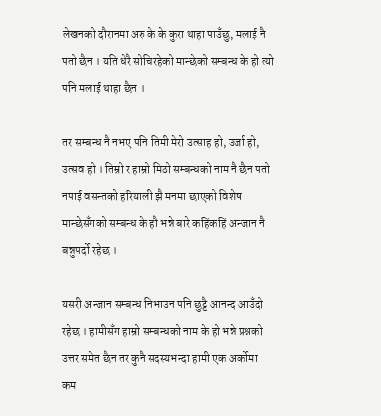लेखनको दौरानमा अरु के के कुरा थाहा पाउँछु, मलाई नै पतो छैन । यति धेरै सोचिरहेको मान्छेको सम्बन्ध के हो त्यो पनि मलाई थाहा छैन ।

तर सम्बन्ध नै नभए पनि तिमी मेरो उत्साह हो, उर्जा हो, उत्सव हो । तिम्रो र हाम्रो मिठो सम्बन्धको नाम नै छैन पतो नपाई वसन्तको हरियाली झै मनमा छाएको विशेष मान्छेसँगको सम्बन्ध के हौ भन्ने बारे कहिंकहिं अन्जान नै बन्नुपर्दो रहेछ ।

यसरी अन्जान सम्बन्ध निभाउन पनि छुट्टै आनन्द आउँदो रहेछ । हामीसँग हाम्रो सम्बन्धको नाम के हो भन्ने प्रश्नको उत्तर समेत छैन तर कुनै सदस्यभन्दा हामी एक अर्कोमा कम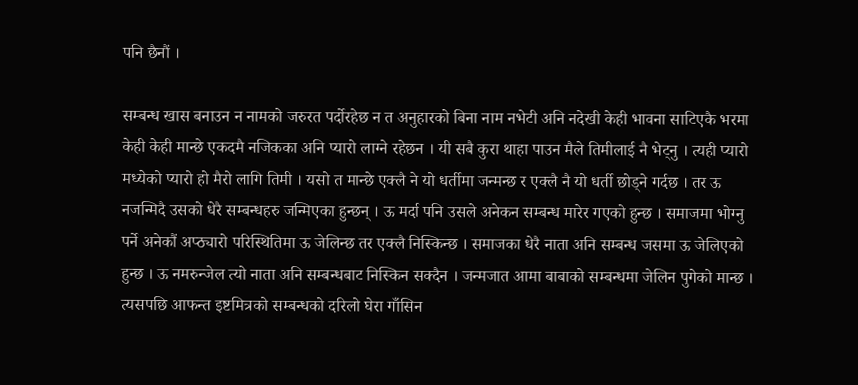पनि छैनौं ।

सम्बन्ध खास बनाउन न नामको जरुरत पर्दोरहेछ न त अनुहारको बिना नाम नभेटी अनि नदेखी केही भावना साटिएकै भरमा केही केही मान्छे एकदमै नजिकका अनि प्यारो लाग्ने रहेछन । यी सबै कुरा थाहा पाउन मैले तिमीलाई नै भेट्नु । त्यही प्यारो मध्येको प्यारो हो मैरो लागि तिमी । यसो त मान्छे एक्लै ने यो धर्तीमा जन्मन्छ र एक्लै नै यो धर्ती छोड्ने गर्दछ । तर ऊ नजन्मिदै उसको धेरै सम्बन्धहरु जन्मिएका हुन्छन् । ऊ मर्दा पनि उसले अनेकन सम्बन्ध मारेर गएको हुन्छ । समाजमा भोग्नु पर्ने अनेकौं अप्ठ्यारो परिस्थितिमा ऊ जेलिन्छ तर एक्लै निस्किन्छ । समाजका धेरै नाता अनि सम्बन्ध जसमा ऊ जेलिएको हुन्छ । ऊ नमरुन्जेल त्यो नाता अनि सम्बन्धबाट निस्किन सक्दैन । जन्मजात आमा बाबाको सम्बन्धमा जेलिन पुगेको मान्छ । त्यसपछि आफन्त इष्टमित्रको सम्बन्धको दरिलो घेरा गाँसिन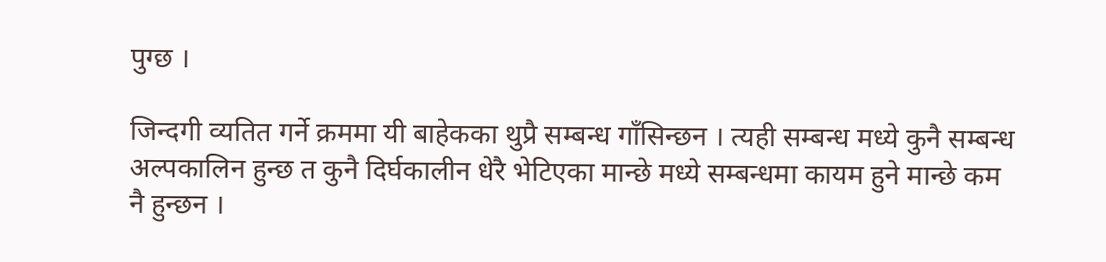पुग्छ ।

जिन्दगी व्यतित गर्ने क्रममा यी बाहेकका थुप्रै सम्बन्ध गाँसिन्छन । त्यही सम्बन्ध मध्ये कुनै सम्बन्ध अल्पकालिन हुन्छ त कुनै दिर्घकालीन धेरै भेटिएका मान्छे मध्ये सम्बन्धमा कायम हुने मान्छे कम नै हुन्छन ।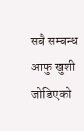सबै सम्बन्ध आफु खुशी जोडिएको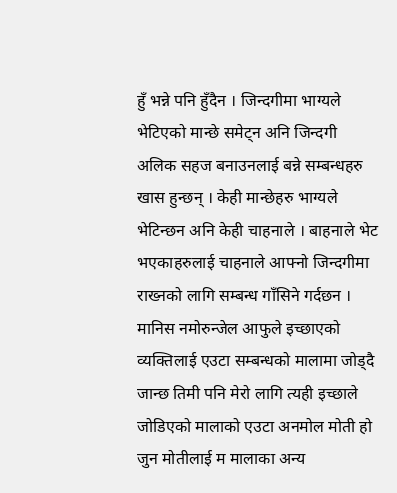हुँ भन्ने पनि हुँदैन । जिन्दगीमा भाग्यले भेटिएको मान्छे समेट्न अनि जिन्दगी अलिक सहज बनाउनलाई बन्ने सम्बन्धहरु खास हुन्छन् । केही मान्छेहरु भाग्यले भेटिन्छन अनि केही चाहनाले । बाहनाले भेट भएकाहरुलाई चाहनाले आफ्नो जिन्दगीमा राख्नको लागि सम्बन्ध गाँसिने गर्दछन । मानिस नमोरुन्जेल आफुले इच्छाएको व्यक्तिलाई एउटा सम्बन्धको मालामा जोड्दै जान्छ तिमी पनि मेरो लागि त्यही इच्छाले जोडिएको मालाको एउटा अनमोल मोती हो जुन मोतीलाई म मालाका अन्य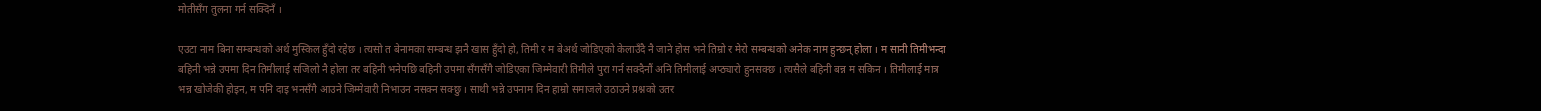मोतीसँग तुलना गर्न सक्दिनँ ।

एउटा नाम बिना सम्बन्धको अर्थ मुस्किल हुँदो रहेछ । त्यसो त बेनामका सम्बन्ध झनै खास हुँदो हो, तिमी र म बेअर्थ जोडिएको केलाउँदै नै जाने होस भने तिम्रो र मेरो सम्बन्धको अनेक नाम हुन्छन् होला । म सानी तिमीभन्दा बहिनी भन्ने उपमा दिन तिमीलाई सजिलो नै होला तर बहिनी भनेपछि बहिनी उपमा सँगसँगै जोडिएका जिम्मेवारी तिमीले पुरा गर्न सक्दैनौं अनि तिमीलाई अप्ठ्यारो हुनसक्छ । त्यसैले बहिनी बन्न म सकिन । तिमीलाई मात्र भन्न खोजेकी होइन, म पनि दाइ भनसँगै आउने जिम्मेवारी निभाउन नसक्न सक्छु । साथी भन्ने उपनाम दिन हाम्रो समाजले उठाउने प्रश्नको उतर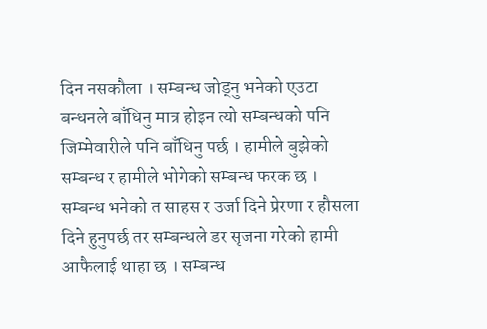दिन नसकौला । सम्बन्ध जोड्नु भनेको एउटा बन्धनले बाँधिनु मात्र होइन त्यो सम्बन्धको पनि जिम्मेवारीले पनि बाँधिनु पर्छ । हामीले बुझेको सम्बन्ध र हामीले भोगेको सम्बन्ध फरक छ । सम्बन्ध भनेको त साहस र उर्जा दिने प्रेरणा र हौसला दिने हुनुपर्छ तर सम्बन्धले डर सृजना गरेको हामी आफैलाई थाहा छ । सम्बन्ध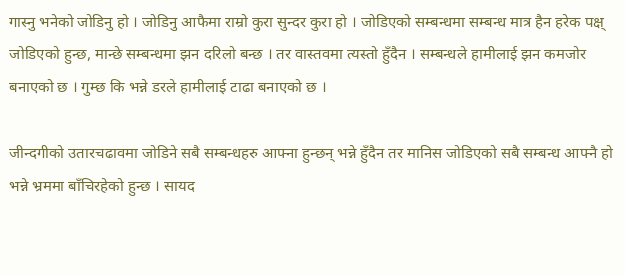गास्नु भनेको जोडिनु हो । जोडिनु आफैमा राम्रो कुरा सुन्दर कुरा हो । जोडिएको सम्बन्धमा सम्बन्ध मात्र हैन हरेक पक्ष् जोडिएको हुन्छ, मान्छे सम्बन्धमा झन दरिलो बन्छ । तर वास्तवमा त्यस्तो हुँदैन । सम्बन्धले हामीलाई झन कमजोर बनाएको छ । गुम्छ कि भन्ने डरले हामीलाई टाढा बनाएको छ ।

जीन्दगीको उतारचढावमा जोडिने सबै सम्बन्धहरु आफ्ना हुन्छन् भन्ने हुँदैन तर मानिस जोडिएको सबै सम्बन्ध आफ्नै हो भन्ने भ्रममा बाँचिरहेको हुन्छ । सायद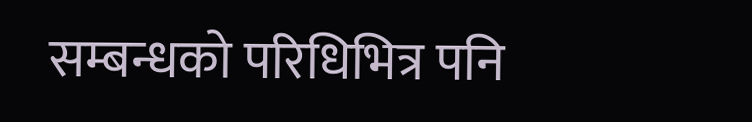सम्बन्धको परिधिभित्र पनि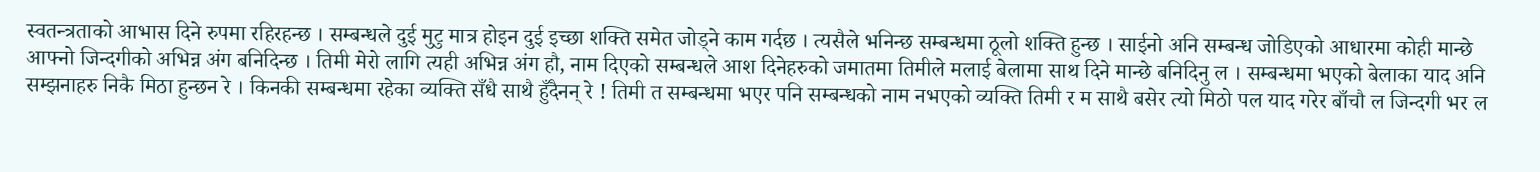स्वतन्त्रताको आभास दिने रुपमा रहिरहन्छ । सम्बन्धले दुई मुटु मात्र होइन दुई इच्छा शक्ति समेत जोड्ने काम गर्दछ । त्यसैले भनिन्छ सम्बन्धमा ठूलो शक्ति हुन्छ । साईनो अनि सम्बन्ध जोडिएको आधारमा कोही मान्छे आफ्नो जिन्दगीको अभिन्न अंग बनिदिन्छ । तिमी मेरो लागि त्यही अभिन्न अंग हौ, नाम दिएको सम्बन्धले आश दिनेहरुको जमातमा तिमीले मलाई बेलामा साथ दिने मान्छे बनिदिनु ल । सम्बन्धमा भएको बेलाका याद अनि सम्झनाहरु निकै मिठा हुन्छन रे । किनकी सम्बन्धमा रहेका व्यक्ति सँधै साथै हुँदैनन् रे ! तिमी त सम्बन्धमा भएर पनि सम्बन्धको नाम नभएको व्यक्ति तिमी र म साथै बसेर त्यो मिठो पल याद गरेर बाँचौ ल जिन्दगी भर ल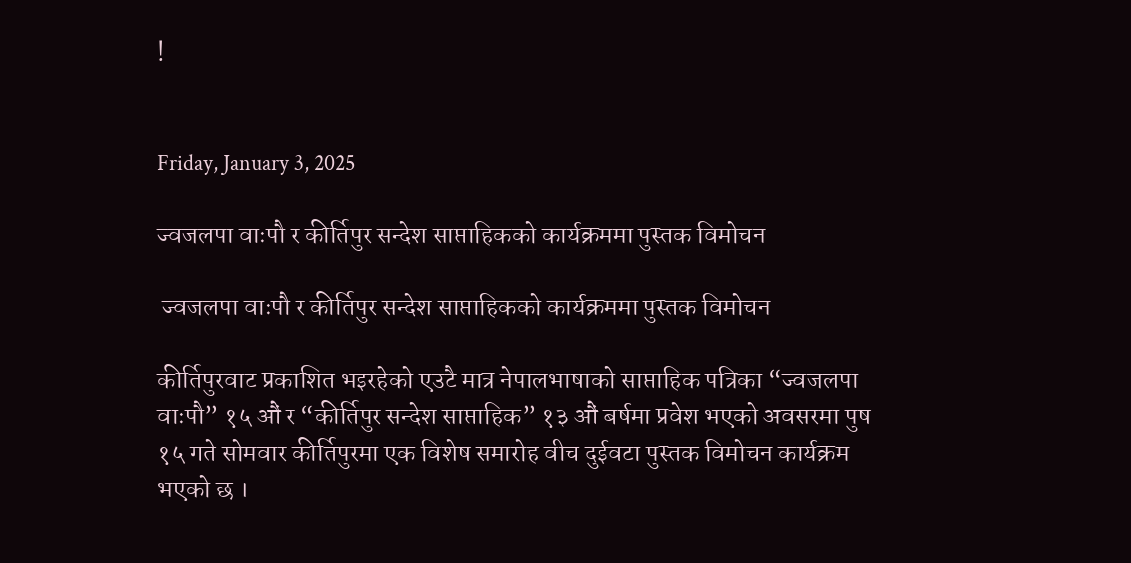!


Friday, January 3, 2025

ज्वजलपा वाःपौ र कीर्तिपुर सन्देश साप्ताहिकको कार्यक्रममा पुस्तक विमोचन

 ज्वजलपा वाःपौ र कीर्तिपुर सन्देश साप्ताहिकको कार्यक्रममा पुस्तक विमोचन

कीर्तिपुरवाट प्रकाशित भइरहेको एउटै मात्र नेपालभाषाको साप्ताहिक पत्रिका “ज्वजलपा वाःपौ” १५ औं र “कीर्तिपुर सन्देश साप्ताहिक” १३ औं बर्षमा प्रवेश भएको अवसरमा पुष १५ गते सोमवार कीर्तिपुरमा एक विशेष समारोह वीच दुईवटा पुस्तक विमोचन कार्यक्रम भएको छ ।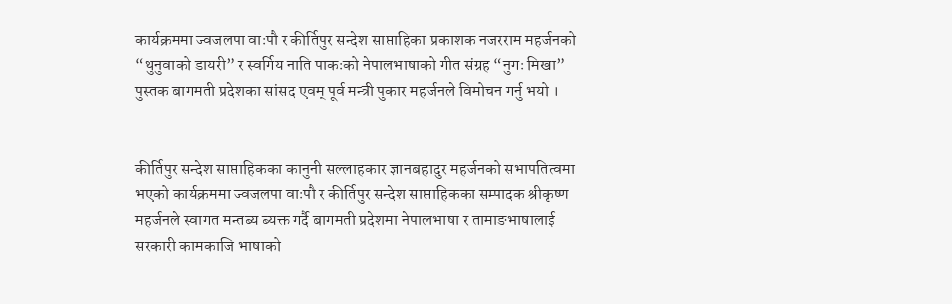कार्यक्रममा ज्वजलपा वाःपौ र कीर्तिपुर सन्देश साप्ताहिका प्रकाशक नजरराम महर्जनको “थुनुवाको डायरी” र स्वर्गिय नाति पाकःको नेपालभाषाको गीत संग्रह “नुगः मिखा” पुस्तक बागमती प्रदेशका सांसद एवम् पूर्व मन्त्री पुकार महर्जनले विमोचन गर्नु भयो ।


कीर्तिपुर सन्देश साप्ताहिकका कानुनी सल्लाहकार ज्ञानबहादुर महर्जनको सभापतित्वमा भएको कार्यक्रममा ज्वजलपा वाःपौ र कीर्तिपुर सन्देश साप्ताहिकका सम्पादक श्रीकृष्ण महर्जनले स्वागत मन्तब्य ब्यक्त गर्दै बागमती प्रदेशमा नेपालभाषा र तामाङभाषालाई सरकारी कामकाजि भाषाको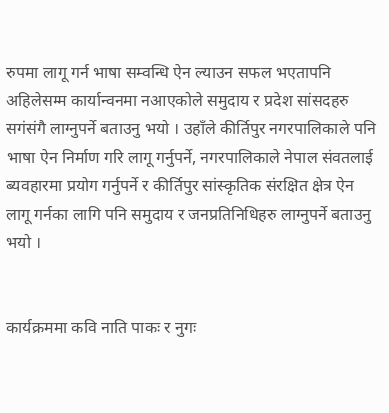रुपमा लागू गर्न भाषा सम्वन्धि ऐन ल्याउन सफल भएतापनि अहिलेसम्म कार्यान्वनमा नआएकोले समुदाय र प्रदेश सांसदहरु सगंसंगै लाग्नुपर्ने बताउनु भयो । उहाँले कीर्तिपुर नगरपालिकाले पनि भाषा ऐन निर्माण गरि लागू गर्नुपर्ने, नगरपालिकाले नेपाल संवतलाई ब्यवहारमा प्रयोग गर्नुपर्ने र कीर्तिपुर सांस्कृतिक संरक्षित क्षेत्र ऐन लागू गर्नका लागि पनि समुदाय र जनप्रतिनिधिहरु लाग्नुपर्ने बताउनु भयो ।


कार्यक्रममा कवि नाति पाकः र नुगः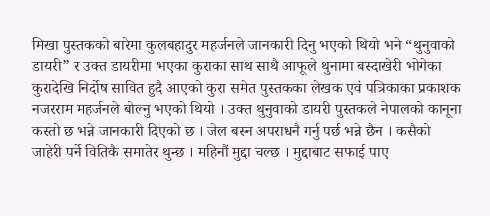मिखा पुस्तकको बारेमा कुलबहादुर महर्जनले जानकारी दिनु भएको थियो भने “थुनुवाको डायरी” र उक्त डायरीमा भएका कुराका साथ साथै आफूले थुनामा बस्दाखेरी भोगेका कुरादेखि निर्दोष सावित हुदै आएको कुरा समेत पुस्तकका लेखक एवं पत्रिकाका प्रकाशक नजरराम महर्जनले बोल्नु भएको थियो । उक्त थुनुवाको डायरी पुस्तकले नेपालको कानूना कस्तो छ भन्ने जानकारी दिएको छ । जेल बस्न अपराधनै गर्नु पर्छ भन्ने छैन । कसैको जाहेरी पर्ने वितिकै समातेर थुन्छ । महिनौं मुद्दा चल्छ । मुद्दाबाट सफाई पाए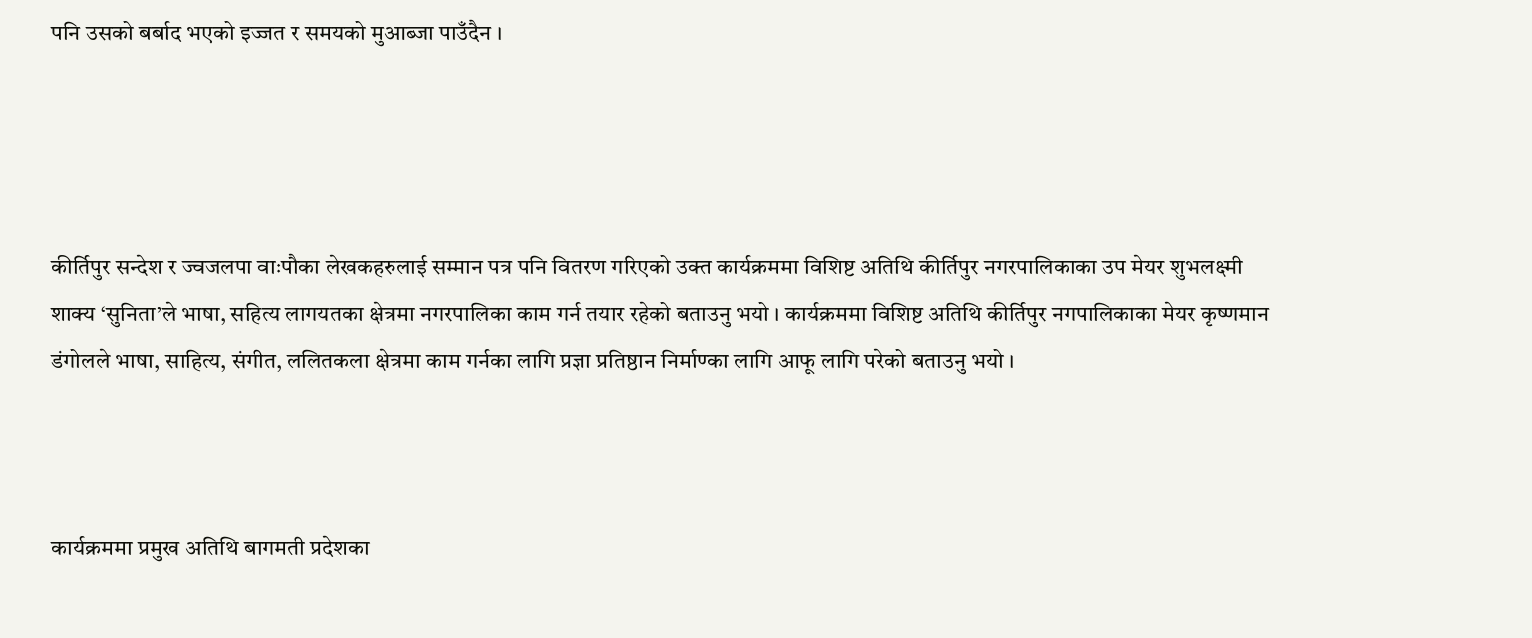पनि उसको बर्बाद भएको इज्जत र समयको मुआब्जा पाउँदैन ।




कीर्तिपुर सन्देश र ज्वजलपा वाःपौका लेखकहरुलाई सम्मान पत्र पनि वितरण गरिएको उक्त कार्यक्रममा विशिष्ट अतिथि कीर्तिपुर नगरपालिकाका उप मेयर शुभलक्ष्मी शाक्य ‘सुनिता’ले भाषा, सहित्य लागयतका क्षेत्रमा नगरपालिका काम गर्न तयार रहेको बताउनु भयो । कार्यक्रममा विशिष्ट अतिथि कीर्तिपुर नगपालिकाका मेयर कृष्णमान डंगोलले भाषा, साहित्य, संगीत, ललितकला क्षेत्रमा काम गर्नका लागि प्रज्ञा प्रतिष्ठान निर्माण्का लागि आफू लागि परेको बताउनु भयो ।



कार्यक्रममा प्रमुख अतिथि बागमती प्रदेशका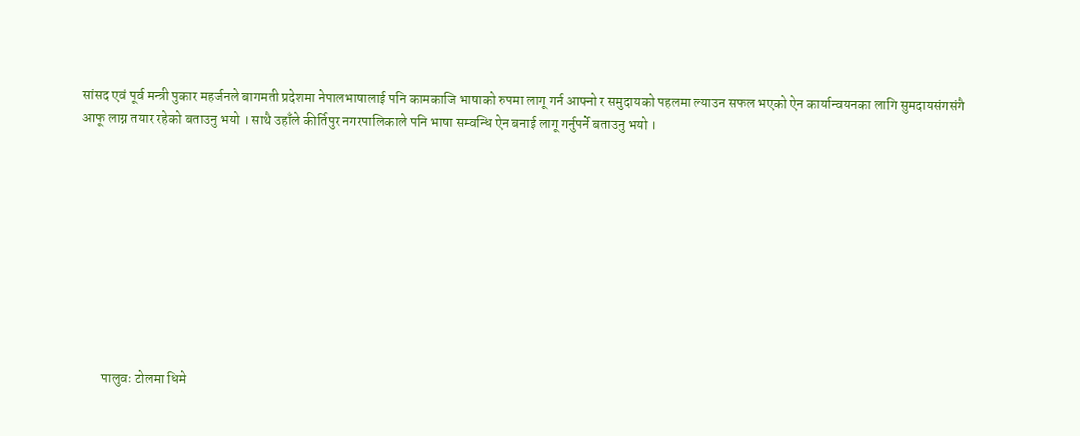सांसद एवं पूर्व मन्त्री पुकार महर्जनले बागमती प्रदेशमा नेपालभाषालाई पनि कामकाजि भाषाको रुपमा लागू गर्न आफ्नो र समुदायको पहलमा ल्याउन सफल भएको ऐन कार्यान्वयनका लागि सुमदायसंगसंगै आफू लाग्न तयार रहेको बताउनु भयो । साथै उहाँले कीर्तिपुर नगरपालिकाले पनि भाषा सम्वन्धि ऐन बनाई लागू गर्नुपर्ने बताउनु भयो ।










        पालुवः टोलमा धिमे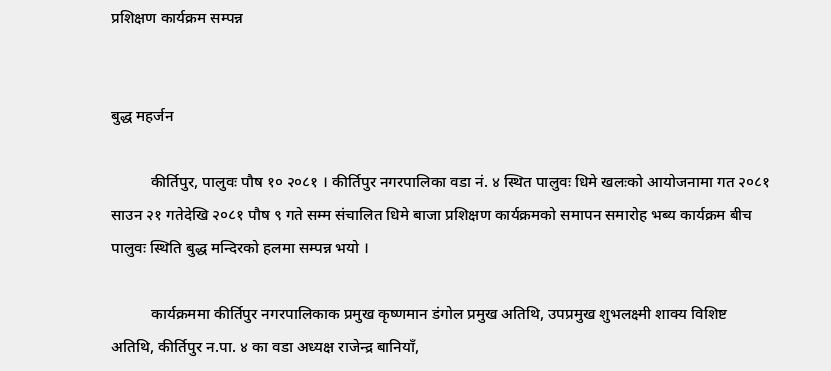प्रशिक्षण कार्यक्रम सम्पन्न


बुद्ध महर्जन

          कीर्तिपुर, पालुवः पौष १० २०८१ । कीर्तिपुर नगरपालिका वडा नं. ४ स्थित पालुवः धिमे खलःको आयोजनामा गत २०८१ साउन २१ गतेदेखि २०८१ पौष ९ गते सम्म संचालित धिमे बाजा प्रशिक्षण कार्यक्रमको समापन समारोह भब्य कार्यक्रम बीच पालुवः स्थिति बुद्ध मन्दिरको हलमा सम्पन्न भयो ।

          कार्यक्रममा कीर्तिपुर नगरपालिकाक प्रमुख कृष्णमान डंगोल प्रमुख अतिथि, उपप्रमुख शुभलक्ष्मी शाक्य विशिष्ट अतिथि, कीर्तिपुर न.पा. ४ का वडा अध्यक्ष राजेन्द्र बानियाँ,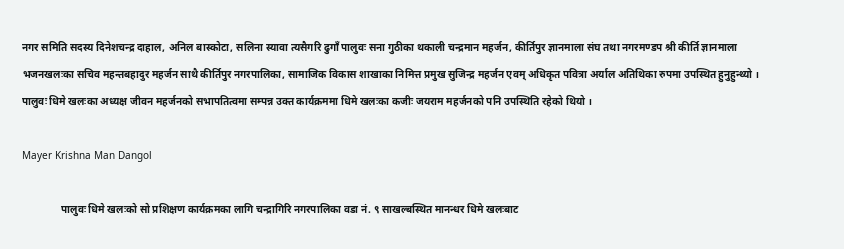नगर समिति सदस्य दिनेशचन्द्र दाहाल, अनिल बास्कोटा, सलिना स्यावा त्यसैगरि ढुगाँ पालुवः सना गुठीका थकाली चन्द्रमान महर्जन, कीर्तिपुर ज्ञानमाला संघ तथा नगरमण्डप श्री कीर्ति ज्ञानमाला भजनखलःका सचिव महन्तबहादुर महर्जन साथै कीर्तिपुर नगरपालिका, सामाजिक विकास शाखाका निमित्त प्रमुख सुजिन्द्र महर्जन एवम् अधिकृत पवित्रा अर्याल अतिथिका रुपमा उपस्थित हुनुहुन्थ्यो । पालुवः धिमे खलःका अध्यक्ष जीवन महर्जनको सभापतित्वमा सम्पन्न उक्त कार्यक्रममा धिमे खलःका कजीः जयराम महर्जनको पनि उपस्थिति रहेको थियो ।

Mayer Krishna Man Dangol

               पालुवः धिमे खलःको सो प्रशिक्षण कार्यक्रमका लागि चन्द्रागिरि नगरपालिका वडा नं. ९ साखल्बस्थित मानन्धर धिमे खलःबाट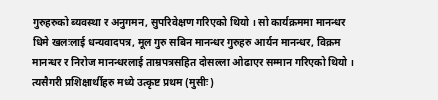गुरुहरुको ब्यवस्था र अनुगमन, सुपरिवेक्षण गरिएको थियो । सो कार्यक्रममा मानन्धर धिमे खलःलाई धन्यवादपत्र, मूल गुरु सबिन मानन्धर गुरुहरु आर्यन मानन्धर, विक्रम मानन्धर र निरोज मानन्धरलाई ताम्रपत्रसहित दोसल्ला ओढाएर सम्मान गरिएको थियो । त्यसैगरी प्रशिक्षार्थीहरु मध्ये उत्कृष्ट प्रथम (मुसीः)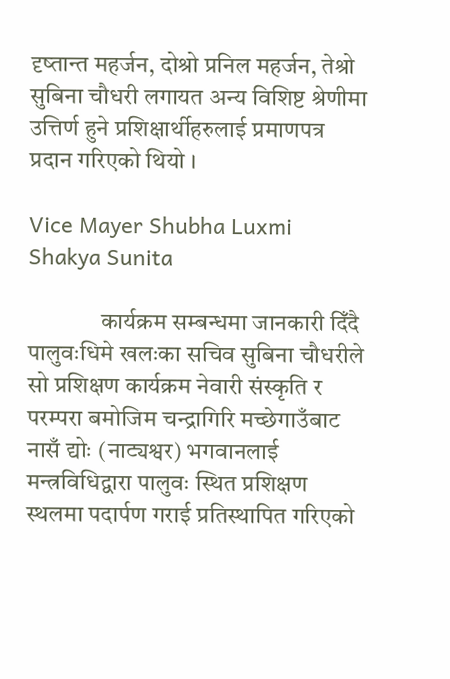दृष्तान्त महर्जन, दोश्रो प्रनिल महर्जन, तेश्रो सुबिना चौधरी लगायत अन्य विशिष्ट श्रेणीमा उत्तिर्ण हुने प्रशिक्षार्थीहरुलाई प्रमाणपत्र प्रदान गरिएको थियो ।

Vice Mayer Shubha Luxmi Shakya Sunita

               कार्यक्रम सम्बन्धमा जानकारी दिँदै पालुवःधिमे खलःका सचिव सुबिना चौधरीले सो प्रशिक्षण कार्यक्रम नेवारी संस्कृति र परम्परा बमोजिम चन्द्रागिरि मच्छेगाउँबाट नासँ द्योः (नाट्यश्वर) भगवानलाई मन्त्रविधिद्वारा पालुवः स्थित प्रशिक्षण स्थलमा पदार्पण गराई प्रतिस्थापित गरिएको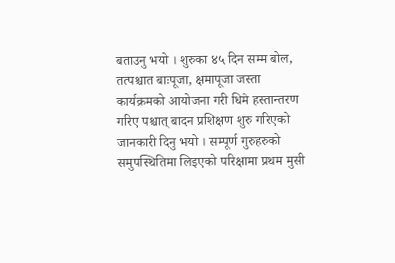बताउनु भयो । शुरुका ४५ दिन सम्म बोल, तत्पश्चात बाःपूजा, क्षमापूजा जस्ता कार्यक्रमको आयोजना गरी धिमे हस्तान्तरण गरिए पश्चात् बादन प्रशिक्षण शुरु गरिएको जानकारी दिनु भयो । सम्पूर्ण गुरुहरुको समुपस्थितिमा लिइएको परिक्षामा प्रथम मुसी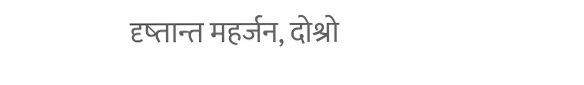दृष्तान्त महर्जन, दोश्रो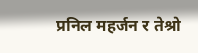प्रनिल महर्जन र तेश्रो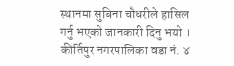स्थानमा सुबिना चौधरीले हासिल गर्नु भएको जानकारी दिनु भयो । कीर्तिपुर नगरपालिका वडा नं. ४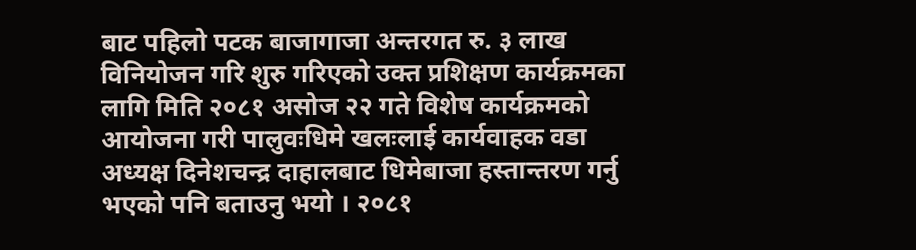बाट पहिलो पटक बाजागाजा अन्तरगत रु. ३ लाख विनियोजन गरि शुरु गरिएको उक्त प्रशिक्षण कार्यक्रमका लागि मिति २०८१ असोज २२ गते विशेष कार्यक्रमको आयोजना गरी पालुवःधिमे खलःलाई कार्यवाहक वडा अध्यक्ष दिनेशचन्द्र दाहालबाट धिमेबाजा हस्तान्तरण गर्नु भएको पनि बताउनु भयो । २०८१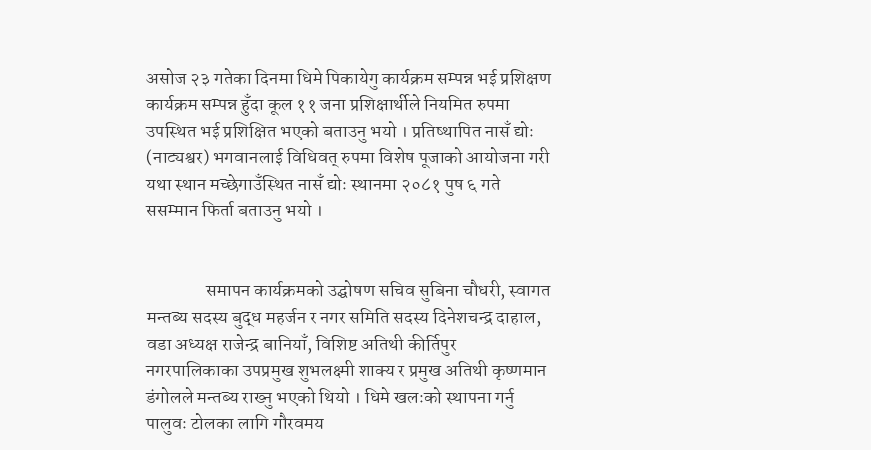असोज २३ गतेका दिनमा धिमे पिकायेगु कार्यक्रम सम्पन्न भई प्रशिक्षण कार्यक्रम सम्पन्न हुँदा कूल ११ जना प्रशिक्षार्थीले नियमित रुपमा उपस्थित भई प्रशिक्षित भएको बताउनु भयो । प्रतिष्थापित नासँ द्योः (नाट्यश्वर) भगवानलाई विधिवत् रुपमा विशेष पूजाको आयोजना गरी यथा स्थान मच्छेगाउँस्थित नासँ द्योः स्थानमा २०८१ पुष ६ गते ससम्मान फिर्ता बताउनु भयो ।


                समापन कार्यक्रमको उद्घोषण सचिव सुबिना चौधरी, स्वागत मन्तब्य सदस्य बुद्ध महर्जन र नगर समिति सदस्य दिनेशचन्द्र दाहाल, वडा अध्यक्ष राजेन्द्र बानियाँ, विशिष्ट अतिथी कीर्तिपुर नगरपालिकाका उपप्रमुख शुभलक्ष्मी शाक्य र प्रमुख अतिथी कृष्णमान डंगोलले मन्तब्य राख्नु भएको थियो । धिमे खलःको स्थापना गर्नु पालुवः टोलका लागि गौरवमय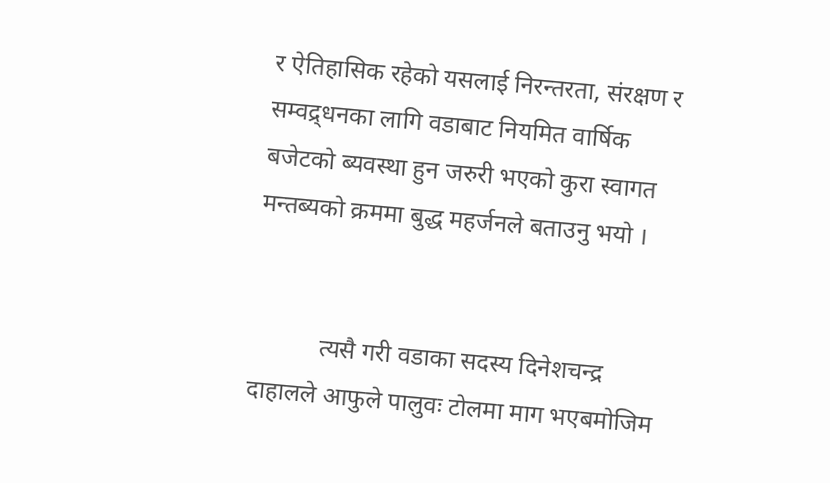र ऐतिहासिक रहेको यसलाई निरन्तरता, संरक्षण र सम्वद्र्धनका लागि वडाबाट नियमित वार्षिक बजेटको ब्यवस्था हुन जरुरी भएको कुरा स्वागत मन्तब्यको क्रममा बुद्ध महर्जनले बताउनु भयो ।


           त्यसै गरी वडाका सदस्य दिनेशचन्द्र दाहालले आफुले पालुवः टोलमा माग भएबमोजिम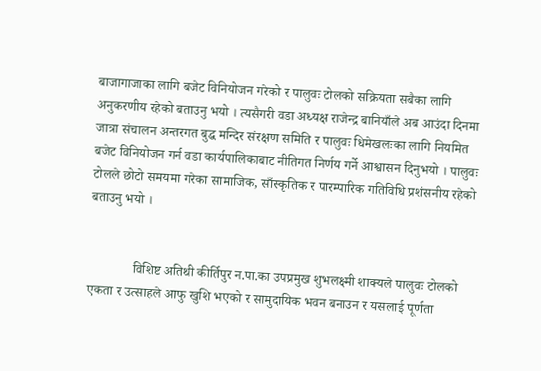बाजागाजाका लागि बजेट विनियोजन गरेको र पालुवः टोलको सक्रियता सबैका लागि अनुकरणीय रहेको बताउनु भयो । त्यसैगरी वडा अध्यक्ष राजेन्द्र बानियाँले अब आउंदा दिनमा जात्रा संचालन अन्तरगत बुद्ध मन्दिर संरक्षण समिति र पालुवः धिमेखलःका लागि नियमित बजेट विनियोजन गर्न वडा कार्यपालिकाबाट नीतिगत निर्णय गर्ने आश्वासन दिनुभयो । पालुवः टोलले छोटो समयमा गरेका सामाजिक, साँस्कृतिक र पारम्पारिक गतिविधि प्रशंसनीय रहेको बताउनु भयो ।


             विशिष्ट अतिथी कीर्तिपुर न.पा.का उपप्रमुख शुभलक्ष्मी शाक्यले पालुवः टोलको एकता र उत्साहले आफु खुशि भएको र सामुदायिक भवन बनाउन र यसलाई पूर्णता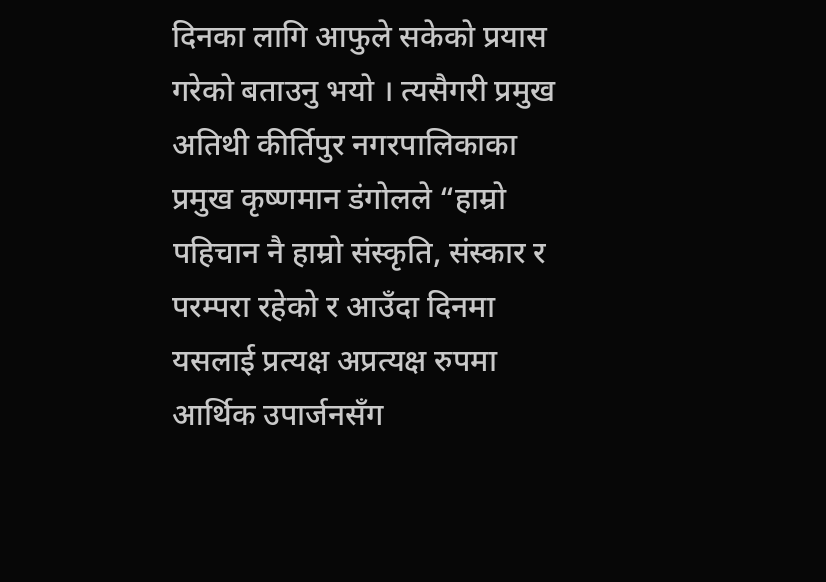दिनका लागि आफुले सकेको प्रयास गरेको बताउनु भयो । त्यसैगरी प्रमुख अतिथी कीर्तिपुर नगरपालिकाका प्रमुख कृष्णमान डंगोलले “हाम्रो पहिचान नै हाम्रो संस्कृति, संस्कार र परम्परा रहेको र आउँदा दिनमा यसलाई प्रत्यक्ष अप्रत्यक्ष रुपमा आर्थिक उपार्जनसँग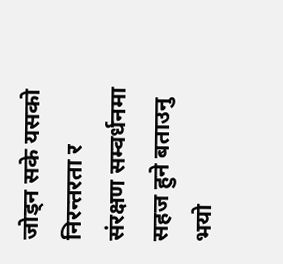जोड्न सके यसको निरन्तरता र संरक्षण सम्वर्धनमा सहज हुने बताउनु भयो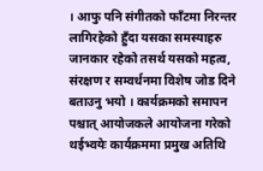। आफु पनि संगीतको फाँटमा निरन्तर लागिरहेको हुँदा यसका समस्याहरु जानकार रहेको तसर्थ यसको महत्व, संरक्षण र सम्वर्धनमा विशेष जोड दिने बताउनु भयो । कार्यक्रमको समापन पश्चात् आयोजकले आयोजना गरेको थईभ्वयेः कार्यक्रममा प्रमुख अतिथि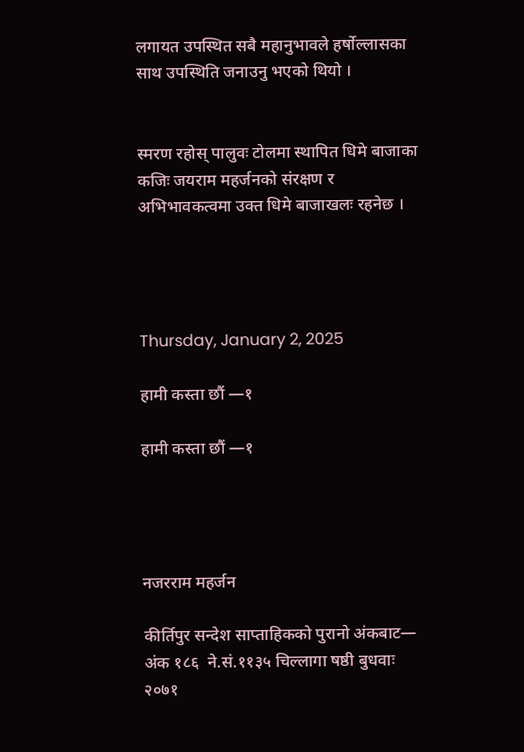लगायत उपस्थित सबै महानुभावले हर्षोल्लासका साथ उपस्थिति जनाउनु भएको थियो ।


स्मरण रहोस् पालुवः टोलमा स्थापित धिमे बाजाका कजिः जयराम महर्जनको संरक्षण र अभिभावकत्वमा उक्त धिमे बाजाखलः रहनेछ ।




Thursday, January 2, 2025

हामी कस्ता छौं —१

हामी कस्ता छौं —१




नजरराम महर्जन

कीर्तिपुर सन्देश साप्ताहिकको पुरानो अंकबाट— अंक १८६  ने.सं.११३५ चिल्लागा षष्ठी बुधवाः २०७१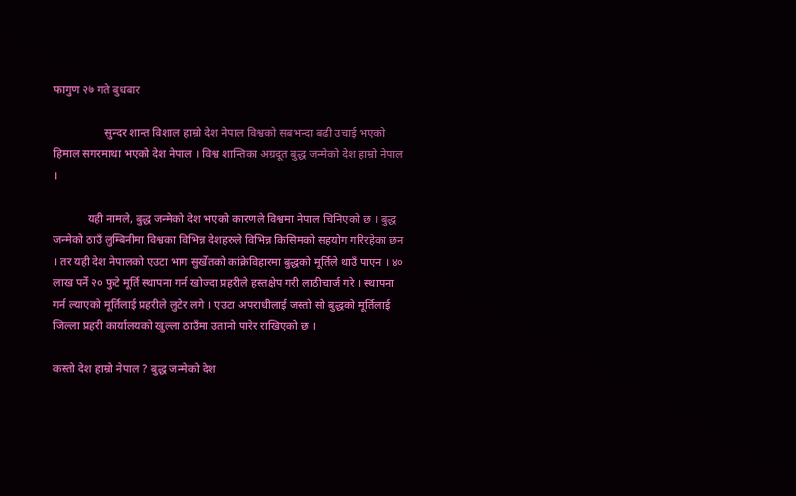फागुण २७ गते बुधबार

                  सुन्दर शान्त विशाल हाम्रो देश नेपाल विश्वको सबभन्दा बढी उचाई भएको हिमाल सगरमाथा भएको देश नेपाल । विश्व शान्तिका अग्रदूत बुद्ध जन्मेको देश हाम्रो नेपाल ।

            यही नामले, बुद्ध जन्मेको देश भएको कारणले विश्वमा नेपाल चिनिएको छ । बुद्ध जन्मेको ठाउँ लुम्बिनीमा विश्वका विभिन्न देशहरुले विभिन्न किसिमको सहयोग गरिरहेका छन । तर यही देश नेपालको एउटा भाग सुर्खेतको कांक्रेविहारमा बुद्धको मूर्तिले थाउँ पाएन । ४० लाख पर्नें २० फुटे मूर्ति स्थापना गर्न खोज्दा प्रहरीले हस्तक्षेप गरी लाठीचार्ज गरे । स्थापना गर्न ल्याएको मूर्तिलाई प्रहरीले लुटेर लगे । एउटा अपराधीलाई जस्तो सो बुद्धको मूर्तिलाई जिल्ला प्रहरी कार्यालयको खुल्ला ठाउँमा उतानो पारेर राखिएको छ ।

कस्तो देश हाम्रो नेपाल ? बुद्ध जन्मेको देश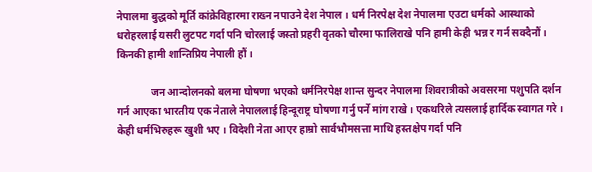नेपालमा बुद्धको मूर्ति कांक्रेविहारमा राख्न नपाउने देश नेपाल । धर्म निरपेक्ष देश नेपालमा एउटा धर्मको आस्थाको धरोहरलाई यसरी लुटपट गर्दा पनि चोरलाई जस्तो प्रहरी वृतको चौरमा फालिराखे पनि हामी केही भन्न र गर्न सक्दैनौं । किनकी हामी शान्तिप्रिय नेपाली हौं ।

             जन आन्दोलनको बलमा घोषणा भएको धर्मनिरपेक्ष शान्त सुन्दर नेपालमा शिवरात्रीको अवसरमा पशुपति दर्शन गर्न आएका भारतीय एक नेताले नेपाललाई हिन्दूराष्ट्र घोषणा गर्नु पर्ने मांग राखे । एकथरिले त्यसलाई हार्दिक स्वागत गरे । केही धर्मभिरुहरू खुशी भए । विदेशी नेता आएर हाम्रो सार्वभौमसत्ता माथि हस्तक्षेप गर्दा पनि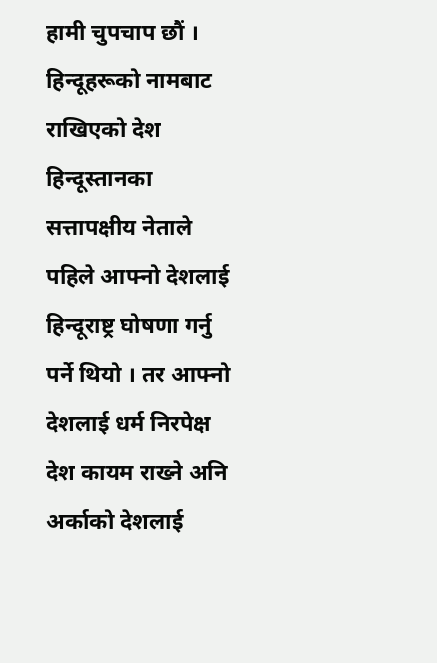हामी चुपचाप छौं । हिन्दूहरूको नामबाट राखिएको देश हिन्दूस्तानका सत्तापक्षीय नेताले पहिले आफ्नो देशलाई हिन्दूराष्ट्र घोषणा गर्नु पर्ने थियो । तर आफ्नो देशलाई धर्म निरपेक्ष देश कायम राख्ने अनि अर्काको देशलाई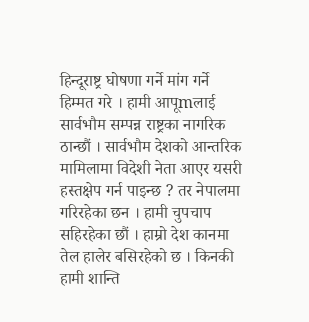हिन्दूराष्ट्र घोषणा गर्ने मांग गर्ने हिम्मत गरे । हामी आपूmलाई सार्वभौम सम्पन्न राष्ट्रका नागरिक ठान्छौं । सार्वभौम देशको आन्तरिक मामिलामा विदेशी नेता आएर यसरी हस्तक्षेप गर्न पाइन्छ ? तर नेपालमा गरिरहेका छन । हामी चुपचाप सहिरहेका छौं । हाम्रो देश कानमा तेल हालेर बसिरहेको छ । किनकी हामी शान्ति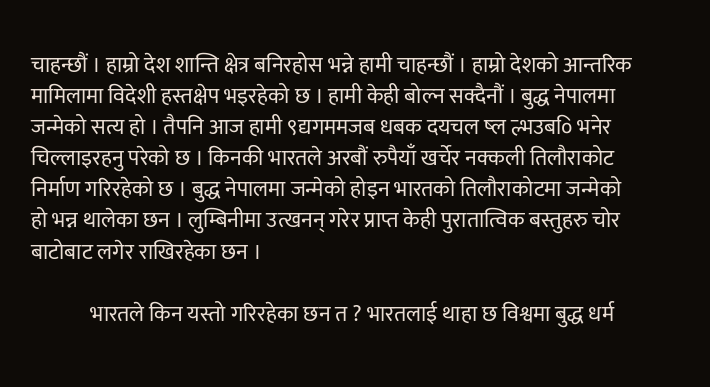चाहन्छौं । हाम्रो देश शान्ति क्षेत्र बनिरहोस भन्ने हामी चाहन्छौं । हाम्रो देशको आन्तरिक मामिलामा विदेशी हस्तक्षेप भइरहेको छ । हामी केही बोल्न सक्दैनौं । बुद्ध नेपालमा जन्मेको सत्य हो । तैपनि आज हामी ९द्यगममजब धबक दयचल ष्ल ल्भउब०ि भनेर चिल्लाइरहनु परेको छ । किनकी भारतले अरबौं रुपैयाँ खर्चेर नक्कली तिलौराकोट निर्माण गरिरहेको छ । बुद्ध नेपालमा जन्मेको होइन भारतको तिलौराकोटमा जन्मेको हो भन्न थालेका छन । लुम्बिनीमा उत्खनन् गरेर प्राप्त केही पुरातात्विक बस्तुहरु चोर बाटोबाट लगेर राखिरहेका छन ।

              भारतले किन यस्तो गरिरहेका छन त ? भारतलाई थाहा छ विश्वमा बुद्ध धर्म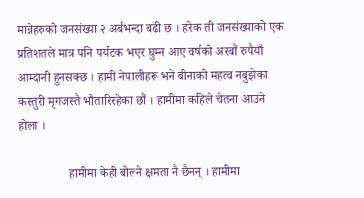मान्नेहरुको जनसंख्या २ अर्बभन्दा बढी छ । हरेक ती जनसंख्याको एक प्रतिशतले मात्र पनि पर्यटक भएर घुम्न आए वर्षको अरबौं रुपैयाँ आम्दानी हुनसक्छ । हामी नेपालीहरू भने बीनाको महत्व नबुझेका कस्तुरी मृगजस्तै भौतारिरहेका छौं । हामीमा कहिले चेतना आउने होला ।

                हामीमा केही बोल्ने क्षमता नै छैनन् । हामीमा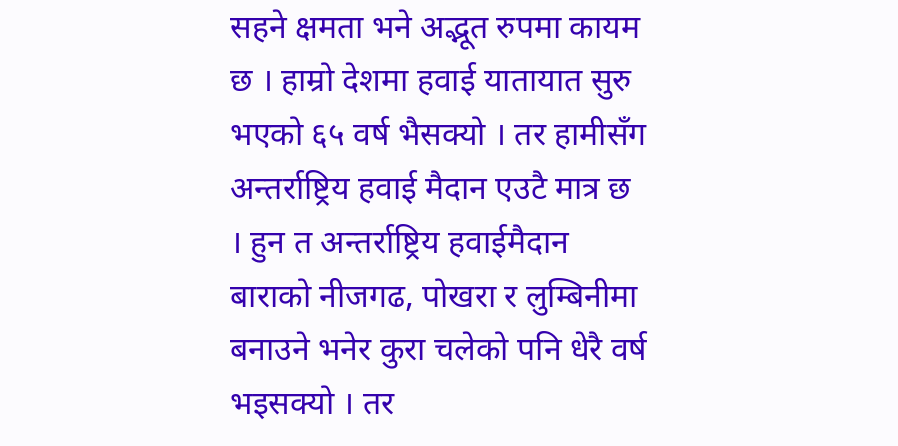सहने क्षमता भने अद्भूत रुपमा कायम छ । हाम्रो देशमा हवाई यातायात सुरु भएको ६५ वर्ष भैसक्यो । तर हामीसँग अन्तर्राष्ट्रिय हवाई मैदान एउटै मात्र छ । हुन त अन्तर्राष्ट्रिय हवाईमैदान बाराको नीजगढ, पोखरा र लुम्बिनीमा बनाउने भनेर कुरा चलेको पनि धेरै वर्ष भइसक्यो । तर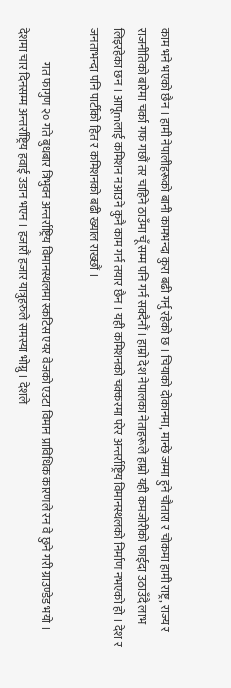काम भने भएको छैन । हामी नेपालीहरूको बानी कामभन्दा कुरा बढी गर्नु रहेको छ । चियाको दोकानमा, मान्छे जम्मा हुने चौतारा र चोकमा हामी राष्ट्र, राज्य र राजनीतिको बारेमा चर्का गफ गछौं तर चाहिने ठाउँमा चूँ सम्म पनि गर्न सक्दैनौं । हाम्रो देश नेपालका नेताहरूले हाम्रो यही कमजोरीको फाईदा उठाउँदै लाभ लिइरहेका छन । आपूmलाई कमिशन नआउने कुनै काम गर्न तयार छैन । यही कमिशनको चक्करमा परेर अन्तर्राष्ट्रिय विमानस्थलको निर्माण नभएको हो । देश र जनताभन्दा पनि पार्टीको हित र कमिशनको बढी ख्याल राख्छौं ।

               गत फागुण २० गते बुधबार त्रिभुवन अन्तर्राष्ट्रिय विमानस्थलमा स्कटिस एयर वेजको एउटा विमान प्राविधिक कारणले रन वे छुने गरी ग्राउण्डेड भयो । देशमा चार दिनसम्म अन्तर्राष्ट्रिय हवाई उडान भएन । हजारौं हजार यात्रुहरुले समस्या भोग्नु । देशले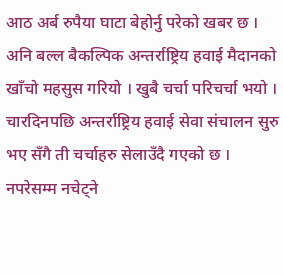आठ अर्ब रुपैया घाटा बेहोर्नु परेको खबर छ । अनि बल्ल बैकल्पिक अन्तर्राष्ट्रिय हवाई मैदानको खाँचो महसुस गरियो । खुबै चर्चा परिचर्चा भयो । चारदिनपछि अन्तर्राष्ट्रिय हवाई सेवा संचालन सुरु भए सँगै ती चर्चाहरु सेलाउँदै गएको छ । नपरेसम्म नचेट्ने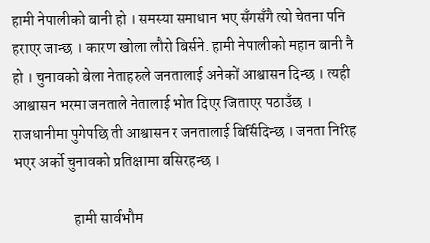हामी नेपालीको बानी हो । समस्या समाधान भए सँगसँगै त्यो चेतना पनि हराएर जान्छ । कारण खोला लौरो बिर्सने. हामी नेपालीको महान बानी नै हो । चुनावको बेला नेताहरुले जनतालाई अनेकों आश्वासन दिन्छ । त्यही आश्वासन भरमा जनताले नेतालाई भोत दिएर जिताएर पठाउँछ । राजधानीमा पुगेपछि ती आश्वासन र जनतालाई बिर्सिदिन्छ । जनता निरिह भएर अर्को चुनावको प्रतिक्षामा बसिरहन्छ ।

                    हामी सार्वभौम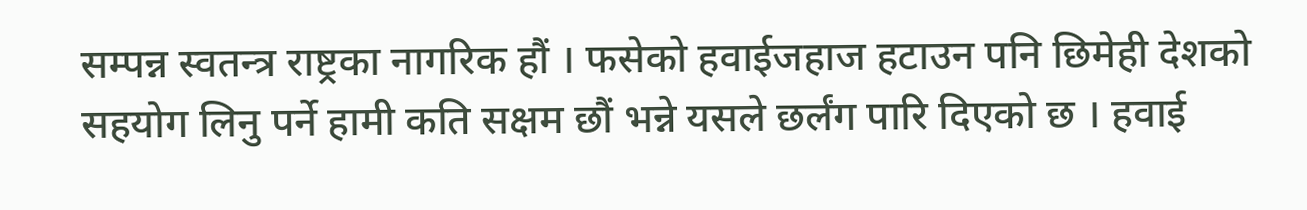सम्पन्न स्वतन्त्र राष्ट्रका नागरिक हौं । फसेको हवाईजहाज हटाउन पनि छिमेही देशको सहयोग लिनु पर्ने हामी कति सक्षम छौं भन्ने यसले छर्लंग पारि दिएको छ । हवाई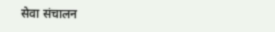सेवा संचालन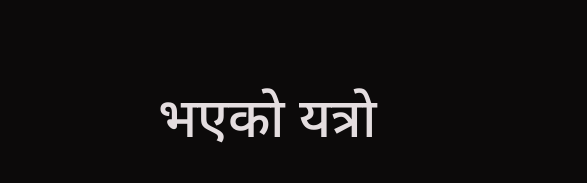भएको यत्रो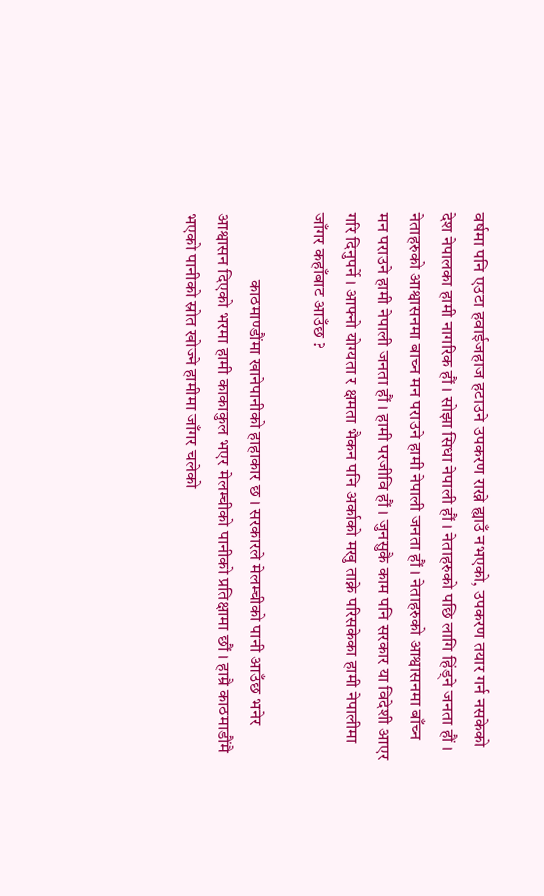वर्षमा पनि एउटा हवाईजहाज हटाउने उपकरण राख्ने ह्याउँ नभएको, उपकरण तयार गर्न नसकेको देश नेपालका हामी नागरिक हौं । सोझा सिधा नेपाली हौं । नेताहरुको पछि लागि हिंड्ने जनता हौं । नेताहरुको आश्वासनमा बाच्न मन पराउने हामी नेपाली जनता हौं । नेताहरुको आश्वासनमा बाँच्न मन पराउने हामी नेपाली जनता हौं । हामी परजीवि हौं । जुनसुकै काम पनि सरकार या विदेशी आएर गरि दिनुपर्ने । आफ्नो योग्यता र क्षमता भैकन पनि अर्काको मखु ताक्ने परिसकेका हामी नेपालीमा जाँगर कहाँबाट आउँछ ?

                   काठमाण्डौंमा खानेपानीको हाहाकार छ । सरकारले मेलम्चीको पानी आउँछ भनेर आश्वासन दिएको भरमा हामी काकाकुल भएर मेलम्चीको पानीको प्रतिक्षामा छौं । हाम्रै काठमाडौंमै भएको पानीको स्रोत खोज्ने हामीमा जाँगर चलेको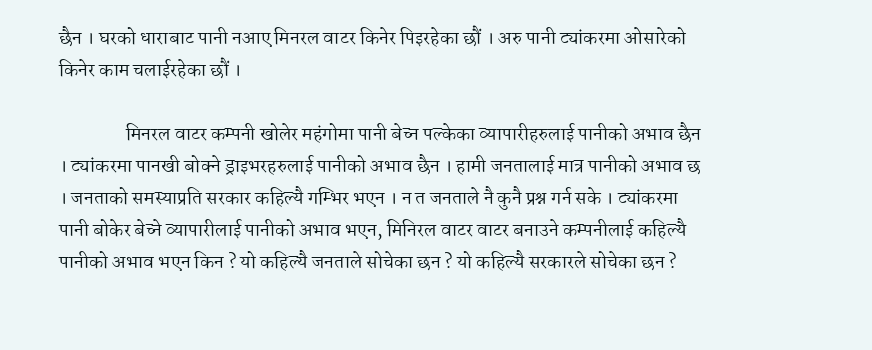छैन । घरको धाराबाट पानी नआए मिनरल वाटर किनेर पिइरहेका छौं । अरु पानी ट्यांकरमा ओसारेको किनेर काम चलाईरहेका छौं ।

                 मिनरल वाटर कम्पनी खोलेर महंगोमा पानी बेच्न पल्केका व्यापारीहरुलाई पानीको अभाव छैन । ट्यांकरमा पानखी बोक्ने ड्राइभरहरुलाई पानीको अभाव छैन । हामी जनतालाई मात्र पानीको अभाव छ । जनताको समस्याप्रति सरकार कहिल्यै गम्भिर भएन । न त जनताले नै कुनै प्रश्न गर्न सके । ट्यांकरमा पानी बोकेर बेच्ने व्यापारीलाई पानीको अभाव भएन, मिनिरल वाटर वाटर बनाउने कम्पनीलाई कहिल्यै पानीको अभाव भएन किन ? यो कहिल्यै जनताले सोचेका छन ? यो कहिल्यै सरकारले सोचेका छन ?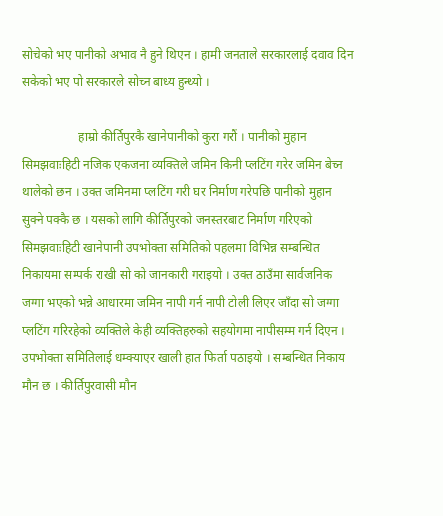सोचेको भए पानीको अभाव नै हुने थिएन । हामी जनताले सरकारलाई दवाव दिन सकेको भए पो सरकारले सोच्न बाध्य हुन्थ्यो ।

                  हाम्रो कीर्तिपुरकै खानेपानीको कुरा गरौं । पानीको मुहान सिमझवाःहिटी नजिक एकजना व्यक्तिले जमिन किनी प्लटिंग गरेर जमिन बेच्न थालेको छन । उक्त जमिनमा प्लटिंग गरी घर निर्माण गरेपछि पानीको मुहान सुक्ने पक्कै छ । यसको लागि कीर्तिपुरको जनस्तरबाट निर्माण गरिएको सिमझवाःहिटी खानेपानी उपभोक्ता समितिको पहलमा विभिन्न सम्बन्धित निकायमा सम्पर्क राखी सो को जानकारी गराइयो । उक्त ठाउँमा सार्वजनिक जग्गा भएको भन्ने आधारमा जमिन नापी गर्न नापी टोली लिएर जाँदा सो जग्गा प्लटिंग गरिरहेको व्यक्तिले केही व्यक्तिहरुको सहयोगमा नापीसम्म गर्न दिएन । उपभोक्ता समितिलाई धम्क्याएर खाली हात फिर्ता पठाइयो । सम्बन्धित निकाय मौन छ । कीर्तिपुरवासी मौन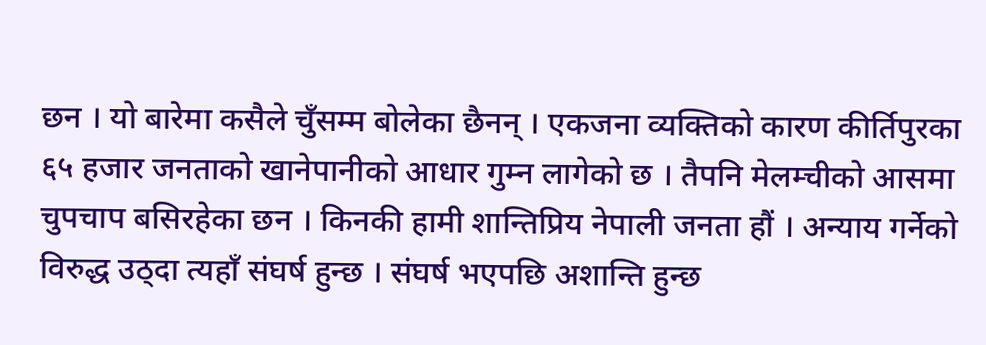छन । यो बारेमा कसैले चुँसम्म बोलेका छैनन् । एकजना व्यक्तिको कारण कीर्तिपुरका ६५ हजार जनताको खानेपानीको आधार गुम्न लागेको छ । तैपनि मेलम्चीको आसमा चुपचाप बसिरहेका छन । किनकी हामी शान्तिप्रिय नेपाली जनता हौं । अन्याय गर्नेको विरुद्ध उठ्दा त्यहाँ संघर्ष हुन्छ । संघर्ष भएपछि अशान्ति हुन्छ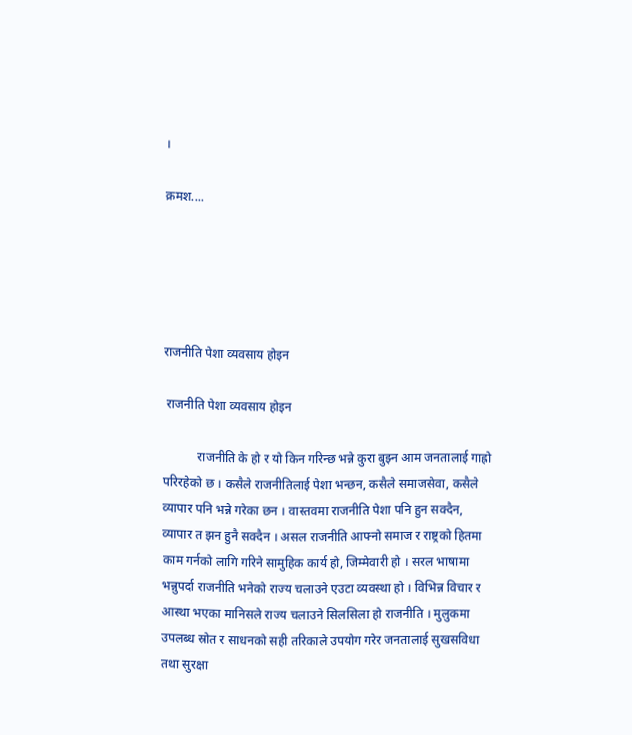।

क्रमश....





राजनीति पेशा व्यवसाय होइन

 राजनीति पेशा व्यवसाय होइन

           राजनीति के हो र यो किन गरिन्छ भन्ने कुरा बुझ्न आम जनतालाई गाह्रो परिरहेको छ । कसैले राजनीतिलाई पेशा भन्छन, कसैले समाजसेवा, कसैले व्यापार पनि भन्ने गरेका छन । वास्तवमा राजनीति पेशा पनि हुन सक्दैन, व्यापार त झन हुनै सक्दैन । असल राजनीति आफ्नो समाज र राष्ट्रको हितमा काम गर्नको लागि गरिने सामुहिक कार्य हो, जिम्मेवारी हो । सरल भाषामा भन्नुपर्दा राजनीति भनेको राज्य चलाउने एउटा व्यवस्था हो । विभिन्न विचार र आस्था भएका मानिसले राज्य चलाउने सिलसिला हो राजनीति । मुलुकमा उपलब्ध स्रोत र साधनको सही तरिकाले उपयोग गरेर जनतालाई सुखसविधा तथा सुरक्षा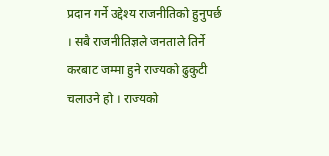प्रदान गर्ने उद्देश्य राजनीतिको हुनुपर्छ । सबै राजनीतिज्ञले जनताले तिर्ने करबाट जम्मा हुने राज्यको ढुकुटी चलाउने हो । राज्यको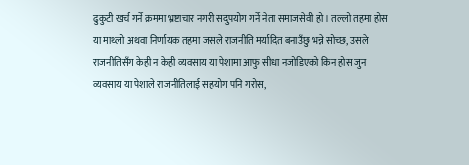ढुकुटी खर्च गर्ने क्रममा भ्रष्टाचार नगरी सदुपयोग गर्ने नेता समाजसेवी हो । तल्लो तहमा होस या माथ्लो अथवा निर्णायक तहमा जसले राजनीति मर्यादित बनाउँछु भन्ने सोच्छ, उसले राजनीतिसँग केही न केही व्यवसाय या पेशामा आफु सीधा नजोडिएको किन होस जुन व्यवसाय या पेशाले राजनीतिलाई सहयोग पनि गरोस,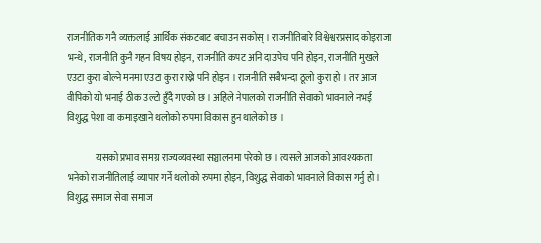राजनीतिक गनै व्यक्तलाई आर्थिक संकटबाट बचाउन सकोस् । राजनीतिबारे विश्वेश्वरप्रसाद कोइराजा भन्थे, राजनीति कुनै गहन विषय होइन, राजनीति कपट अनि दाउपेच पनि होइन, राजनीति मुखले एउटा कुरा बोल्ने मनमा एउटा कुरा राख्ने पनि होइन । राजनीति सबैभन्दा ठूलो कुरा हो । तर आज वीपिको यो भनाई ठीक उल्टो हुँदै गएको छ । अहिले नेपालको राजनीति सेवाको भावनाले नभई विशुद्ध पेशा वा कमाइखाने थलोको रुपमा विकास हुन थालेको छ ।

               यसको प्रभाव समग्र राज्यव्यवस्था सञ्चालनमा परेको छ । त्यसले आजको आवश्यकता भनेको राजनीतिलाई व्यापार गर्ने थलोको रुपमा होइन, विशुद्ध सेवाको भावनाले विकास गर्नु हो । विशुद्ध समाज सेवा समाज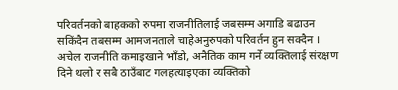परिवर्तनको बाहकको रुपमा राजनीतिलाई जबसम्म अगाडि बढाउन सकिंदैन तबसम्म आमजनताले चाहेअनुरुपको परिवर्तन हुन सक्दैन । अचेल राजनीति कमाइखाने भाँडो, अनैतिक काम गर्ने व्यक्तिलाई संरक्षण दिने थलो र सबै ठाउँबाट गलहत्याइएका व्यक्तिको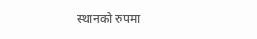स्थानको रुपमा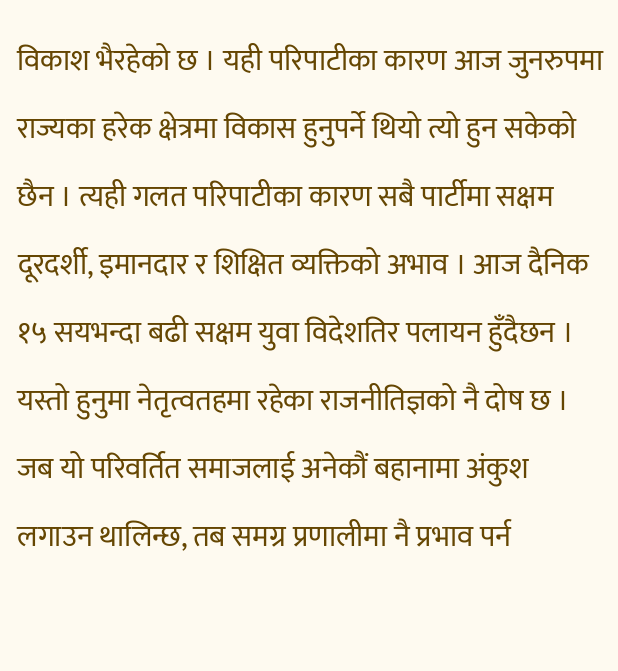विकाश भैरहेको छ । यही परिपाटीका कारण आज जुनरुपमा राज्यका हरेक क्षेत्रमा विकास हुनुपर्ने थियो त्यो हुन सकेको छैन । त्यही गलत परिपाटीका कारण सबै पार्टीमा सक्षम दूरदर्शी, इमानदार र शिक्षित व्यक्तिको अभाव । आज दैनिक १५ सयभन्दा बढी सक्षम युवा विदेशतिर पलायन हुँदैछन । यस्तो हुनुमा नेतृत्वतहमा रहेका राजनीतिज्ञको नै दोष छ । जब यो परिवर्तित समाजलाई अनेकौं बहानामा अंकुश लगाउन थालिन्छ, तब समग्र प्रणालीमा नै प्रभाव पर्न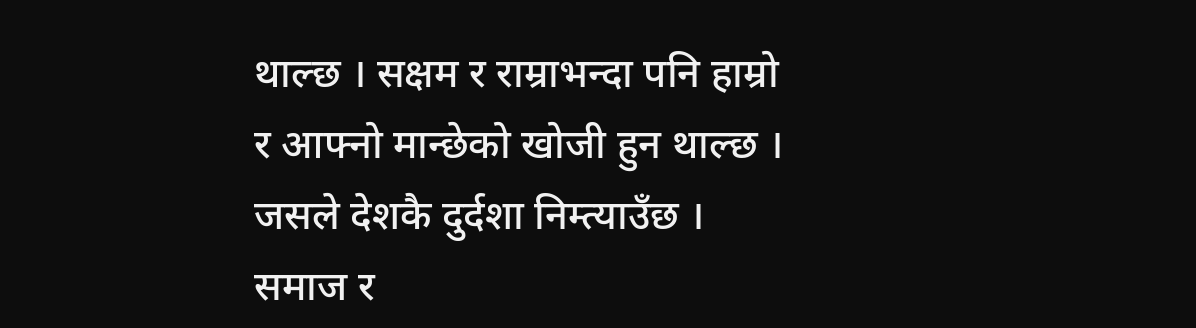थाल्छ । सक्षम र राम्राभन्दा पनि हाम्रो र आफ्नो मान्छेको खोजी हुन थाल्छ । जसले देशकै दुर्दशा निम्त्याउँछ । समाज र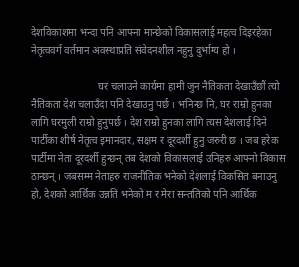देशविकाशमा भन्दा पनि आफ्ना मान्छेको विकासलाई महत्व दिइरहेका नेतृत्ववर्ग वर्तमान अवस्थाप्रति संवेदनशील नहुनु दुर्भाग्य हो ।

                          घर चलाउने कार्यमा हामी जुन नैतिकता देखाउँछौं त्यो नैतिकता देश चलाउँदा पनि देखाउनु पर्छ । भनिन्छ नि, घर राम्रो हुनका लागि घरमुली राम्रो हुनुपर्छ । देश राम्रो हुनका लागि त्यस देशलाई दिने पार्टीका शीर्ष नेतृत्व इमानदार, सक्षम र दूरदर्शी हुनु जरुरी छ । जब हरेक पार्टीमा नेता दूरदर्शी हुन्छन् तब देशको विकासलाई उनिहरु आफ्नो विकास ठान्छन् । जबसम्म नेताहरु राजनीतिक भनेको देशलाई विकसित बनाउनु हो, देशको आर्थिक उन्नति भनेको म र मेरा सन्ततिको पनि आर्थिक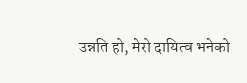उन्नति हो, मेरो दायित्व भनेको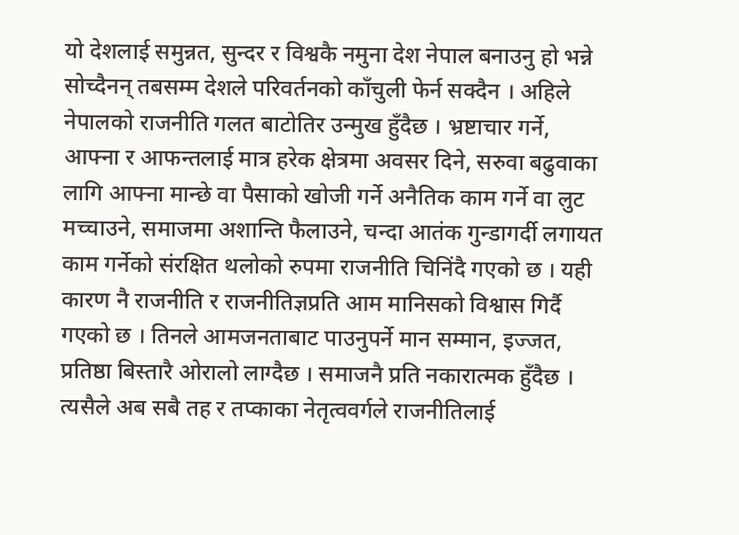यो देशलाई समुन्नत, सुन्दर र विश्वकै नमुना देश नेपाल बनाउनु हो भन्ने सोच्दैनन् तबसम्म देशले परिवर्तनको काँचुली फेर्न सक्दैन । अहिले नेपालको राजनीति गलत बाटोतिर उन्मुख हुँदैछ । भ्रष्टाचार गर्ने, आफ्ना र आफन्तलाई मात्र हरेक क्षेत्रमा अवसर दिने, सरुवा बढुवाका लागि आफ्ना मान्छे वा पैसाको खोजी गर्ने अनैतिक काम गर्ने वा लुट मच्चाउने, समाजमा अशान्ति फैलाउने, चन्दा आतंक गुन्डागर्दी लगायत काम गर्नेको संरक्षित थलोको रुपमा राजनीति चिनिंदै गएको छ । यही कारण नै राजनीति र राजनीतिज्ञप्रति आम मानिसको विश्वास गिर्दै गएको छ । तिनले आमजनताबाट पाउनुपर्ने मान सम्मान, इज्जत,  प्रतिष्ठा बिस्तारै ओरालो लाग्दैछ । समाजनै प्रति नकारात्मक हुँदैछ । त्यसैले अब सबै तह र तप्काका नेतृत्ववर्गले राजनीतिलाई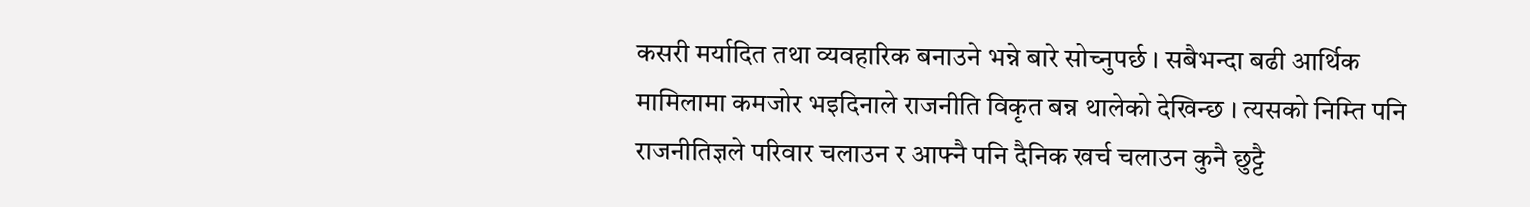कसरी मर्यादित तथा व्यवहारिक बनाउने भन्ने बारे सोच्नुपर्छ । सबैभन्दा बढी आर्थिक मामिलामा कमजोर भइदिनाले राजनीति विकृत बन्न थालेको देखिन्छ । त्यसको निम्ति पनि राजनीतिज्ञले परिवार चलाउन र आफ्नै पनि दैनिक खर्च चलाउन कुनै छुट्टै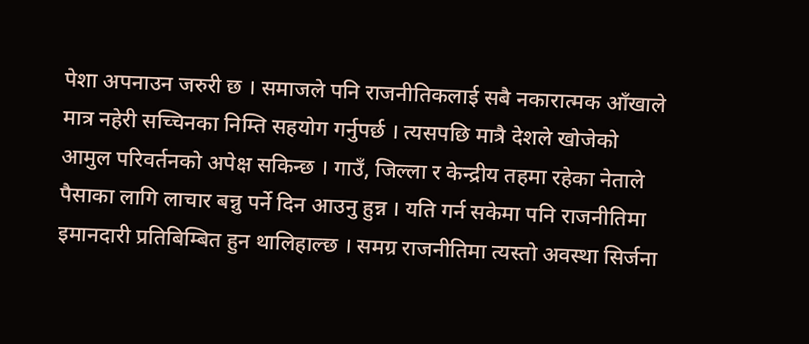पेशा अपनाउन जरुरी छ । समाजले पनि राजनीतिकलाई सबै नकारात्मक आँखाले मात्र नहेरी सच्चिनका निम्ति सहयोग गर्नुपर्छ । त्यसपछि मात्रै देशले खोजेको आमुल परिवर्तनको अपेक्ष सकिन्छ । गाउँ, जिल्ला र केन्द्रीय तहमा रहेका नेताले पैसाका लागि लाचार बन्नु पर्ने दिन आउनु हुन्न । यति गर्न सकेमा पनि राजनीतिमा इमानदारी प्रतिबिम्बित हुन थालिहाल्छ । समग्र राजनीतिमा त्यस्तो अवस्था सिर्जना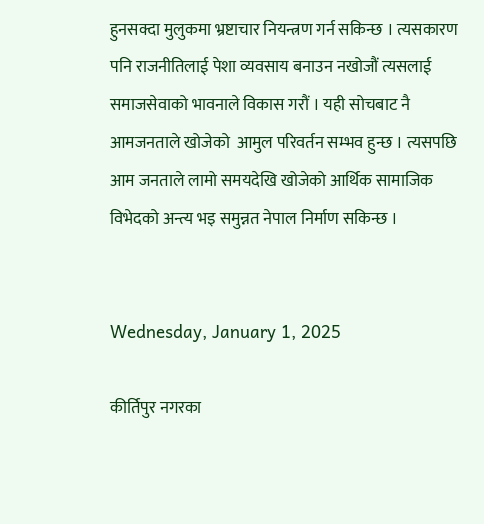हुनसक्दा मुलुकमा भ्रष्टाचार नियन्त्रण गर्न सकिन्छ । त्यसकारण पनि राजनीतिलाई पेशा व्यवसाय बनाउन नखोजौं त्यसलाई समाजसेवाको भावनाले विकास गरौं । यही सोचबाट नै आमजनताले खोजेको  आमुल परिवर्तन सम्भव हुन्छ । त्यसपछि आम जनताले लामो समयदेखि खोजेको आर्थिक सामाजिक विभेदको अन्त्य भइ समुन्नत नेपाल निर्माण सकिन्छ ।


Wednesday, January 1, 2025

कीर्तिपुर नगरका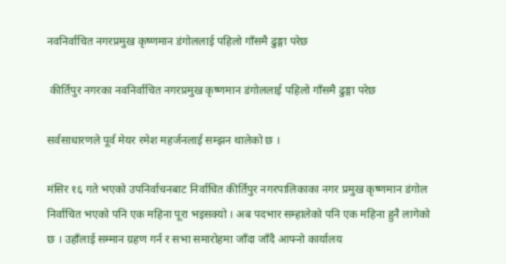नवनिर्वाचित नगरप्रमुख कृष्णमान डंगोललाई पहिलो गाँसमै ढुङ्गा परेछ

 कीर्तिपुर नगरका नवनिर्वाचित नगरप्रमुख कृष्णमान डंगोललाई पहिलो गाँसमै ढुङ्गा परेछ

सर्वसाधारणले पूर्व मेयर रमेश महर्जनलाई सम्झन थालेको छ ।

मंसिर १६ गते भएको उपनिर्वाचनबाट निर्वाचित कीर्तिपुर नगरपालिकाका नगर प्रमुख कृष्णमान डंगोल निर्वाचित भएको पनि एक महिना पूरा भइसक्यो । अब पदभार सम्हालेको पनि एक महिना हुनै लागेको छ । उहाँलाई सम्मान ग्रहण गर्न र सभा समारोहमा जाँदा जाँदै आफ्नो कार्यालय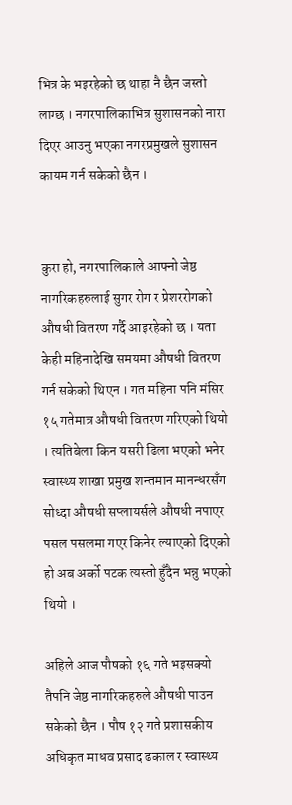भित्र के भइरहेको छ थाहा नै छैन जस्तो लाग्छ । नगरपालिकाभित्र सुशासनको नारा दिएर आउनु भएका नगरप्रमुखले सुशासन कायम गर्न सकेको छैन ।


कुरा हो, नगरपालिकाले आफ्नो जेष्ठ नागरिकहरुलाई सुगर रोग र प्रेशररोगको औषधी वितरण गर्दै आइरहेको छ । यता केही महिनादेखि समयमा औषधी वितरण गर्न सकेको थिएन । गत महिना पनि मंसिर १५ गतेमात्र औषधी वितरण गरिएको थियो । त्यतिबेला किन यसरी ढिला भएको भनेर स्वास्थ्य शाखा प्रमुख शन्तमान मानन्धरसँग सोध्दा औषधी सप्लायर्सले औषधी नपाएर पसल पसलमा गएर किनेर ल्याएको दिएको हो अब अर्को पटक त्यस्तो हुँदैन भन्नु भएको थियो ।

अहिले आज पौषको १६ गते भइसक्यो तैपनि जेष्ठ नागरिकहरुले औषधी पाउन सकेको छैन । पौष १२ गते प्रशासकीय अधिकृत माधव प्रसाद ढकाल र स्वास्थ्य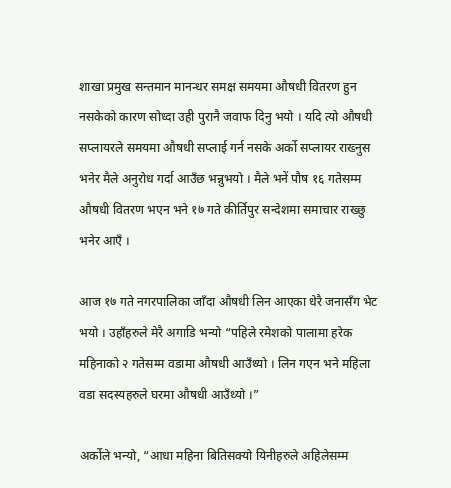शाखा प्रमुख सन्तमान मानन्धर समक्ष समयमा औषधी वितरण हुन नसकेको कारण सोध्दा उही पुरानै जवाफ दिनु भयो । यदि त्यो औषधी सप्लायरले समयमा औषधी सप्लाई गर्न नसके अर्को सप्लायर राख्नुस भनेर मैले अनुरोध गर्दा आउँछ भन्नुभयो । मैले भनें पौष १६ गतेसम्म औषधी वितरण भएन भने १७ गते कीर्तिपुर सन्देशमा समाचार राख्छु भनेर आएँ ।

आज १७ गते नगरपालिका जाँदा औषधी लिन आएका धेरै जनासँग भेट भयो । उहाँहरुले मेरै अगाडि भन्यो “पहिले रमेशको पालामा हरेक महिनाको २ गतेसम्म वडामा औषधी आउँथ्यो । लिन गएन भने महिला वडा सदस्यहरुले घरमा औषधी आउँथ्यो ।”

अर्कोले भन्यो, “आधा महिना बितिसक्यो यिनीहरुले अहिलेसम्म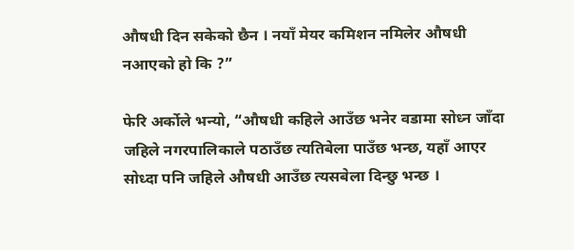औषधी दिन सकेको छैन । नयाँ मेयर कमिशन नमिलेर औषधी नआएको हो कि ?”

फेरि अर्कोले भन्यो, “औषधी कहिले आउँछ भनेर वडामा सोध्न जाँदा जहिले नगरपालिकाले पठाउँछ त्यतिबेला पाउँछ भन्छ, यहाँ आएर सोध्दा पनि जहिले औषधी आउँछ त्यसबेला दिन्छु भन्छ ।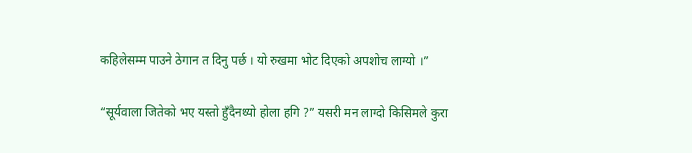कहिलेसम्म पाउने ठेगान त दिनु पर्छ । यो रुखमा भोट दिएको अपशोच लाग्यो ।”

“सूर्यवाला जितेको भए यस्तो हुँदैनथ्यो होला हगि ?” यसरी मन लाग्दो किसिमले कुरा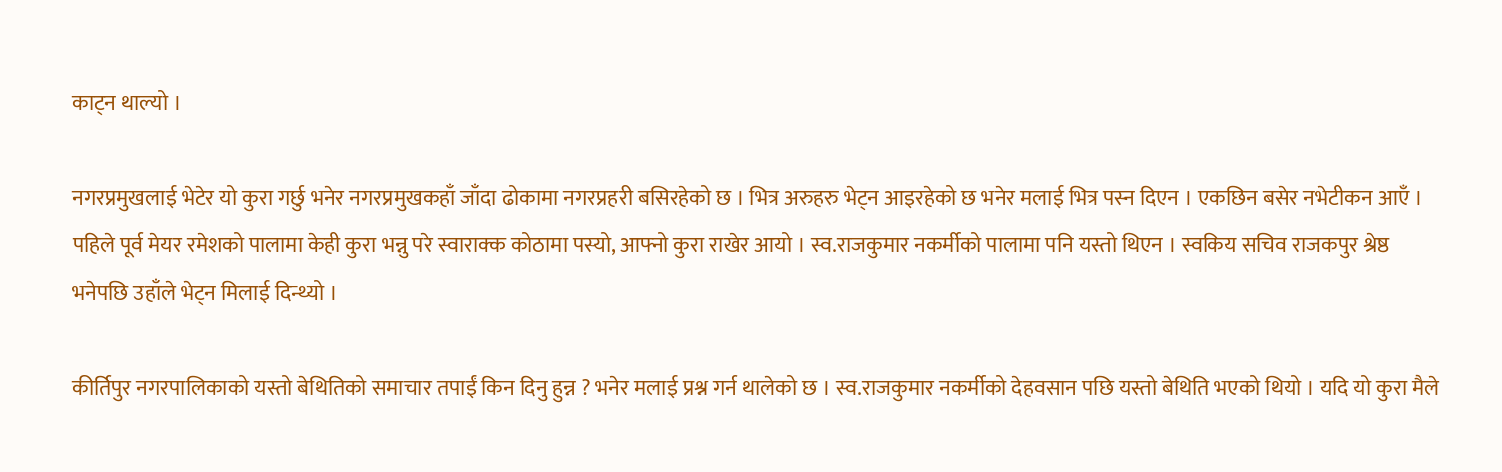काट्न थाल्यो ।

नगरप्रमुखलाई भेटेर यो कुरा गर्छु भनेर नगरप्रमुखकहाँ जाँदा ढोकामा नगरप्रहरी बसिरहेको छ । भित्र अरुहरु भेट्न आइरहेको छ भनेर मलाई भित्र पस्न दिएन । एकछिन बसेर नभेटीकन आएँ । पहिले पूर्व मेयर रमेशको पालामा केही कुरा भन्नु परे स्वाराक्क कोठामा पस्यो, आफ्नो कुरा राखेर आयो । स्व.राजकुमार नकर्मीको पालामा पनि यस्तो थिएन । स्वकिय सचिव राजकपुर श्रेष्ठ भनेपछि उहाँले भेट्न मिलाई दिन्थ्यो ।

कीर्तिपुर नगरपालिकाको यस्तो बेथितिको समाचार तपाईं किन दिनु हुन्न ? भनेर मलाई प्रश्न गर्न थालेको छ । स्व.राजकुमार नकर्मीको देहवसान पछि यस्तो बेथिति भएको थियो । यदि यो कुरा मैले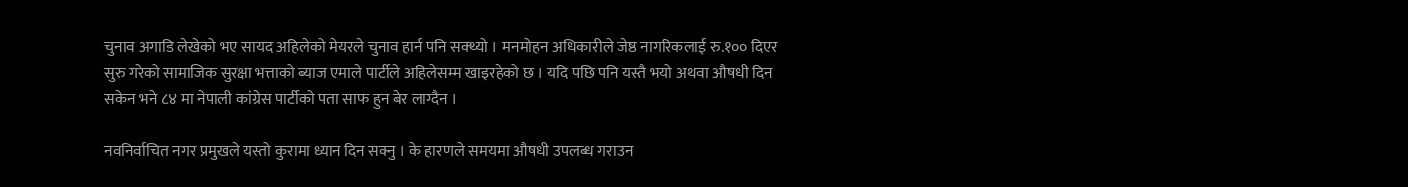चुनाव अगाडि लेखेको भए सायद अहिलेको मेयरले चुनाव हार्न पनि सक्थ्यो । मनमोहन अधिकारीले जेष्ठ नागरिकलाई रु.१०० दिएर सुरु गरेको सामाजिक सुरक्षा भत्ताको ब्याज एमाले पार्टीले अहिलेसम्म खाइरहेको छ । यदि पछि पनि यस्तै भयो अथवा औषधी दिन सकेन भने ८४ मा नेपाली कांग्रेस पार्टीको पता साफ हुन बेर लाग्दैन ।

नवनिर्वाचित नगर प्रमुखले यस्तो कुरामा ध्यान दिन सक्नु । के हारणले समयमा औषधी उपलब्ध गराउन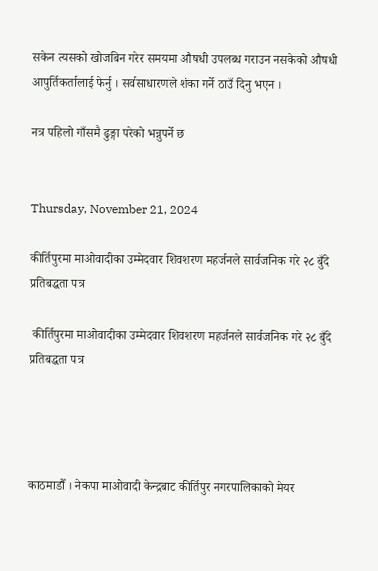सकेन त्यसको खोजबिन गरेर समयमा औषधी उपलब्ध गराउन नसकेको औषधी आपुर्तिकर्तालाई फेर्नु । सर्वसाधारणले शंका गर्ने ठाउँ दिनु भएन ।

नत्र पहिलो गाँसमै ढुङ्गा परेको भन्नुपर्ने छ


Thursday, November 21, 2024

कीर्तिपुरमा माओवादीका उम्मेदवार शिवशरण महर्जनले सार्वजनिक गरे २८ बुँदे प्रतिबद्धता पत्र

 कीर्तिपुरमा माओवादीका उम्मेदवार शिवशरण महर्जनले सार्वजनिक गरे २८ बुँदे प्रतिबद्धता पत्र




काठमाडौँ । नेकपा माओवादी केन्द्रबाट कीर्तिपुर नगरपालिकाको मेयर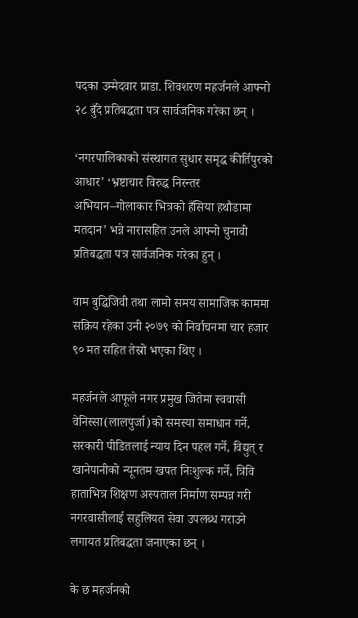पदका उम्मेदवार प्राडा. शिवशरण महर्जनले आफ्नो २८ बुँदे प्रतिबद्धता पत्र सार्वजनिक गरेका छन् ।

‘नगरपालिकाको संस्थागत सुधार समृद्ध कीर्तिपुरको आधार’ ‘भ्रष्टाचार विरुद्ध निरन्तर अभियान–गोलाकार भित्रको हँसिया हथौडामा मतदान’ भन्ने नारासहित उनले आफ्नो चुनावी प्रतिबद्धता पत्र सार्वजनिक गरेका हुन् ।

वाम बुद्धिजिवी तथा लामो समय सामाजिक काममा सक्रिय रहेका उनी २०७९ को निर्वाचनमा चार हजार ९० मत सहित तेस्रो भएका थिए ।

महर्जनले आफूले नगर प्रमुख जितेमा स्ववासी वेनिस्सा(लालपुर्जा)को समस्या समाधान गर्ने, सरकारी पीडितलाई न्याय दिन पहल गर्ने, विद्युत् र खानेपानीको न्यूनतम खपत निःशुल्क गर्ने, त्रिवि हाताभित्र शिक्षण अस्पताल निर्माण सम्पन्न गरी नगरवासीलाई सहुलियत सेवा उपलब्ध गराउने लगायत प्रतिबद्धता जनाएका छन् ।

के छ महर्जनको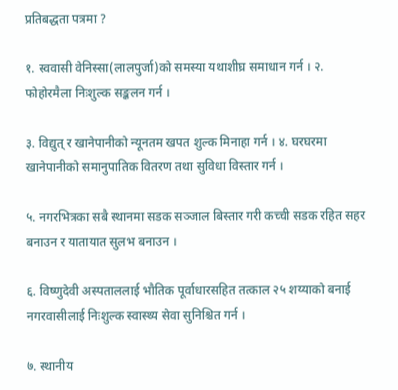प्रतिबद्धता पत्रमा ?

१. स्ववासी वेनिस्सा(लालपुर्जा)को समस्या यथाशीघ्र समाधान गर्न । २. फोहोरमैला निःशुल्क सङ्कलन गर्न ।

३. विद्युत् र खानेपानीको न्यूनतम खपत शुल्क मिनाहा गर्न । ४. घरघरमा खानेपानीको समानुपातिक वितरण तथा सुविधा विस्तार गर्न ।

५. नगरभित्रका सबै स्थानमा सडक सञ्जाल बिस्तार गरी कच्ची सडक रहित सहर बनाउन र यातायात सुलभ बनाउन ।

६. विष्णुदेवी अस्पताललाई भौतिक पूर्वाधारसहित तत्काल २५ शय्याको बनाई नगरवासीलाई निःशुल्क स्वास्थ्य सेवा सुनिश्चित गर्न ।

७. स्थानीय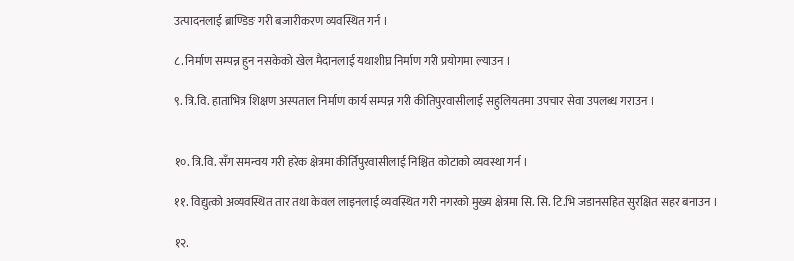उत्पादनलाई ब्राण्डिङ गरी बजारीकरण व्यवस्थित गर्न ।

८. निर्माण सम्पन्न हुन नसकेको खेल मैदानलाई यथाशीघ्र निर्माण गरी प्रयोगमा ल्याउन ।

९. त्रि.वि. हाताभित्र शिक्षण अस्पताल निर्माण कार्य सम्पन्न गरी कीतिपुरवासीलाई सहुलियतमा उपचार सेवा उपलब्ध गराउन ।


१०. त्रि.वि. सँग समन्वय गरी हरेक क्षेत्रमा कीर्तिपुरवासीलाई निश्चित कोटाको व्यवस्था गर्न ।

११. विद्युत्को अव्यवस्थित तार तथा केवल लाइनलाई व्यवस्थित गरी नगरको मुख्य क्षेत्रमा सि. सि. टि.भि जडानसहित सुरक्षित सहर बनाउन ।

१२.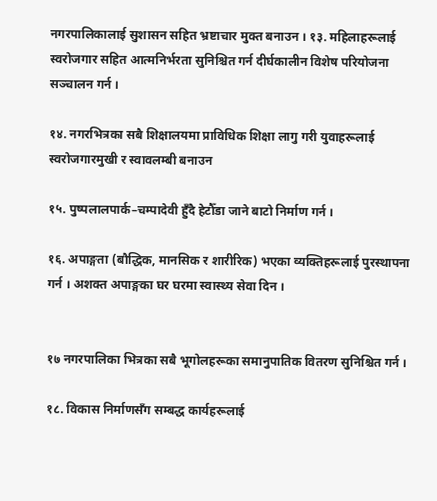नगरपालिकालाई सुशासन सहित भ्रष्टाचार मुक्त बनाउन । १३. महिलाहरूलाई स्वरोजगार सहित आत्मनिर्भरता सुनिश्चित गर्न दीर्घकालीन विशेष परियोजना सञ्चालन गर्न ।

१४. नगरभित्रका सबै शिक्षालयमा प्राविधिक शिक्षा लागु गरी युवाहरूलाई स्वरोजगारमुखी र स्वावलम्बी बनाउन

१५. पुष्पलालपार्क–चम्पादेवी हुँदै हेटौँडा जाने बाटो निर्माण गर्न ।

१६. अपाङ्गता (बौद्धिक, मानसिक र शारीरिक) भएका व्यक्तिहरूलाई पुरस्थापना गर्न । अशक्त अपाङ्गका घर घरमा स्वास्थ्य सेवा दिन ।


१७ नगरपालिका भित्रका सबै भूगोलहरूका समानुपातिक वितरण सुनिश्चित गर्न ।

१८. विकास निर्माणसँग सम्बद्ध कार्यहरूलाई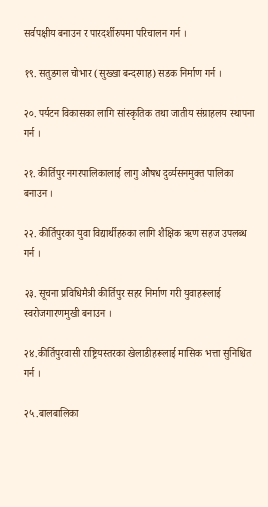सर्वपक्षीय बनाउन र पारदर्शीरुपमा परिचालन गर्न ।

१९. सतुङगल चोभार (सुख्खा बन्दरगाह) सडक निर्माण गर्न ।

२०. पर्यटन विकासका लागि सांस्कृतिक तथा जातीय संग्राहलय स्थापना गर्न ।

२१. कीर्तिपुर नगरपालिकालाई लागु औषध दुर्व्यसनमुक्त पालिका बनाउन ।

२२. कीर्तिपुरका युवा विद्यार्थीहरुका लागि शैक्षिक ऋण सहज उपलब्ध गर्न ।

२३. सूचना प्रविधिमैत्री कीर्तिपुर सहर निर्माण गरी युवाहरूलाई स्वरोजगारणमुखी बनाउन ।

२४.कीर्तिपुरवासी राष्ट्रियस्तरका खेलाडीहरूलाई मासिक भत्ता सुनिश्चित गर्न ।

२५.बालबालिका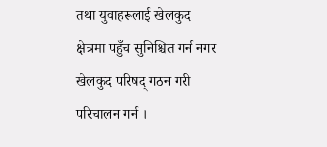तथा युवाहरूलाई खेलकुद क्षेत्रमा पहुँच सुनिश्चित गर्न नगर खेलकुद परिषद् गठन गरी परिचालन गर्न ।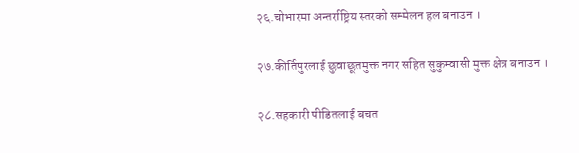२६.चोभारमा अन्तर्राष्ट्रिय स्तरको सम्मेलन हल बनाउन ।

२७.कीर्तिपुरलाई छुवाछूतमुक्त नगर सहित सुकुम्वासी मुक्त क्षेत्र बनाउन ।

२८.सहकारी पीडितलाई बचत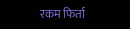रकम फिर्ता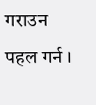गराउन पहल गर्न ।